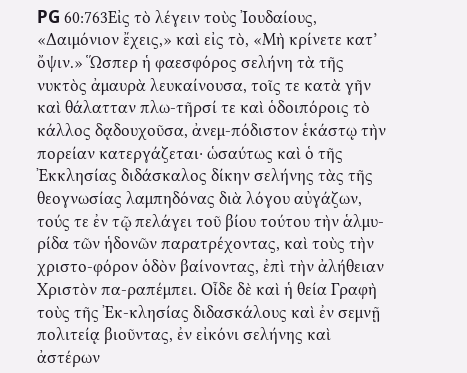PG 60:763Εἰς τὸ λέγειν τοὺς Ἰουδαίους, «Δαιμόνιον ἔχεις,» καὶ εἰς τὸ, «Μὴ κρίνετε κατ’ ὄψιν.» Ὥσπερ ἡ φαεσφόρος σελήνη τὰ τῆς νυκτὸς ἀμαυρὰ λευκαίνουσα, τοῖς τε κατὰ γῆν καὶ θάλατταν πλω-τῆρσί τε καὶ ὁδοιπόροις τὸ κάλλος δᾳδουχοῦσα, ἀνεμ-πόδιστον ἑκάστῳ τὴν πορείαν κατεργάζεται· ὡσαύτως καὶ ὁ τῆς Ἐκκλησίας διδάσκαλος δίκην σελήνης τὰς τῆς θεογνωσίας λαμπηδόνας διὰ λόγου αὐγάζων, τούς τε ἐν τῷ πελάγει τοῦ βίου τούτου τὴν ἁλμυ-ρίδα τῶν ἡδονῶν παρατρέχοντας, καὶ τοὺς τὴν χριστο-φόρον ὁδὸν βαίνοντας, ἐπὶ τὴν ἀλήθειαν Χριστὸν πα-ραπέμπει. Οἶδε δὲ καὶ ἡ θεία Γραφὴ τοὺς τῆς Ἐκ-κλησίας διδασκάλους καὶ ἐν σεμνῇ πολιτείᾳ βιοῦντας, ἐν εἰκόνι σελήνης καὶ ἀστέρων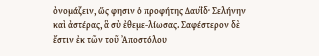ὀνομάζειν, ὥς φησιν ὁ προφήτης Δαυί̈δ· Σελήνην καὶ ἀστέρας, ἃ σὺ ἐθεμε-λίωσας. Σαφέστερον δὲ ἔστιν ἐκ τῶν τοῦ Ἀποστόλου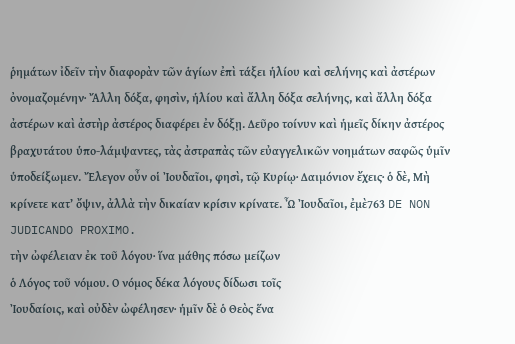ῥημάτων ἰδεῖν τὴν διαφορὰν τῶν ἁγίων ἐπὶ τάξει ἡλίου καὶ σελήνης καὶ ἀστέρων ὀνομαζομένην· Ἄλλη δόξα, φησὶν, ἡλίου καὶ ἄλλη δόξα σελήνης, καὶ ἄλλη δόξα ἀστέρων καὶ ἀστὴρ ἀστέρος διαφέρει ἐν δόξῃ. Δεῦρο τοίνυν καὶ ἡμεῖς δίκην ἀστέρος βραχυτάτου ὑπο-λάμψαντες, τὰς ἀστραπὰς τῶν εὐαγγελικῶν νοημάτων σαφῶς ὑμῖν ὑποδείξωμεν. Ἔλεγον οὖν οἱ Ἰουδαῖοι, φησὶ, τῷ Κυρίῳ· Δαιμόνιον ἔχεις· ὁ δὲ, Μὴ κρίνετε κατ’ ὄψιν, ἀλλὰ τὴν δικαίαν κρίσιν κρίνατε. Ὦ Ἰουδαῖοι, ἐμὲ763 DE NON JUDICANDO PROXIMO.
τὴν ὠφέλειαν ἐκ τοῦ λόγου· ἵνα μάθης πόσω μείζων
ὁ Λόγος τοῦ νόμου. Ο νόμος δέκα λόγους δίδωσι τοῖς
Ἰουδαίοις, καὶ οὐδὲν ὠφέλησεν· ἡμῖν δὲ ὁ Θεὸς ἕνα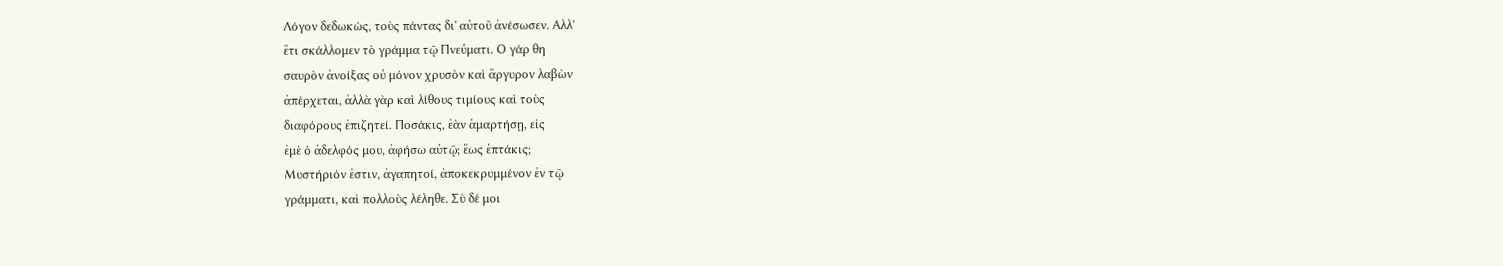Λόγον δεδωκώς, τοὺς πάντας δι' αὐτοῦ ἀνέσωσεν. Αλλ'
ἔτι σκάλλομεν τὸ γράμμα τῷ Πνεύματι. Ο γάρ θη
σαυρὸν ἀνοίξας οὐ μόνον χρυσὸν καὶ ἄργυρον λαβὼν
ἀπέρχεται, ἀλλὰ γὰρ καὶ λίθους τιμίους καὶ τοὺς
διαφόρους ἐπιζητεί. Ποσάκις, ἐὰν ἁμαρτήσῃ, εἰς
ἐμὲ ὁ ἀδελφός μου, ἀφήσω αὐτῷ; ἕως ἑπτάκις;
Μυστήριόν ἐστιν, ἀγαπητοί, ἀποκεκρυμμένον ἐν τῷ
γράμματι, καὶ πολλοὺς λέληθε. Σὺ δέ μοι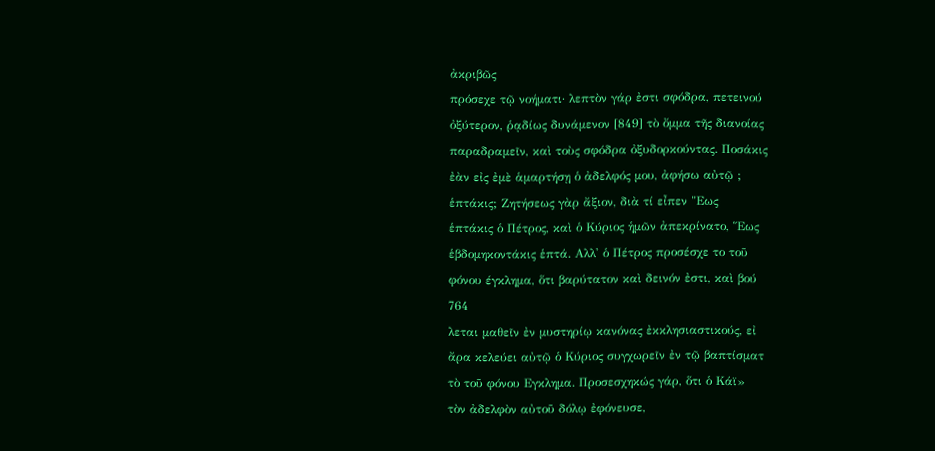ἀκριβῶς
πρόσεχε τῷ νοήματι· λεπτὸν γάρ ἐστι σφόδρα, πετεινού
ὀξύτερον, ῥᾳδίως δυνάμενον [849] τὸ ὄμμα τῆς διανοίας
παραδραμεῖν, καὶ τοὺς σφόδρα ὀξυδορκούντας. Ποσάκις
ἐὰν εἰς ἐμὲ ἁμαρτήσῃ ὁ ἀδελφός μου, ἀφήσω αὐτῷ ;
ἑπτάκις; Ζητήσεως γὰρ ἄξιον, διὰ τί εἶπεν "Εως
ἑπτάκις ὁ Πέτρος, καὶ ὁ Κύριος ἡμῶν ἀπεκρίνατο, Ἕως
ἑβδομηκοντάκις ἑπτά. Αλλ' ὁ Πέτρος προσέσχε το τοῦ
φόνου έγκλημα, ὅτι βαρύτατον καὶ δεινόν ἐστι, καὶ βού
764
λεται μαθεῖν ἐν μυστηρίῳ κανόνας ἐκκλησιαστικούς, εἰ
ἄρα κελεύει αὐτῷ ὁ Κύριος συγχωρεῖν ἐν τῷ βαπτίσματ
τὸ τοῦ φόνου Εγκλημα. Προσεσχηκώς γάρ, ὅτι ὁ Κάϊ»
τὸν ἀδελφὸν αὐτοῦ δόλῳ ἐφόνευσε,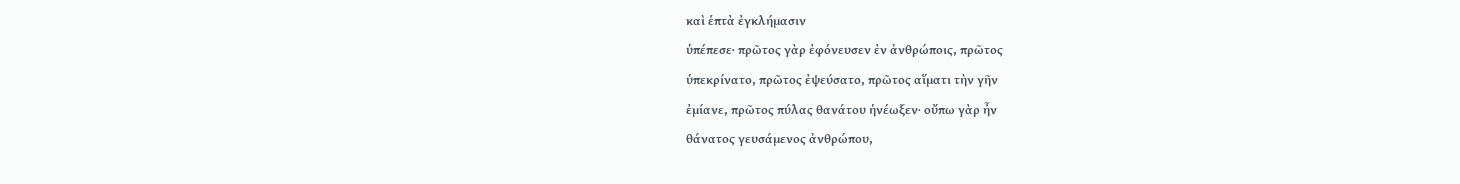καὶ ἑπτὰ ἐγκλήμασιν
ὑπέπεσε· πρῶτος γὰρ ἐφόνευσεν ἐν ἀνθρώποις, πρῶτος
ὑπεκρίνατο, πρῶτος ἐψεύσατο, πρῶτος αἵματι τὴν γῆν
ἐμίανε, πρῶτος πύλας θανάτου ἡνέωξεν· οὔπω γὰρ ἦν
θάνατος γευσάμενος ἀνθρώπου,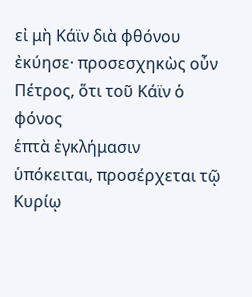εἰ μὴ Κάϊν διὰ φθόνου
ἐκύησε· προσεσχηκὼς οὖν Πέτρος, ὅτι τοῦ Κάϊν ὁ φόνος
ἑπτὰ ἐγκλήμασιν ὑπόκειται, προσέρχεται τῷ Κυρίῳ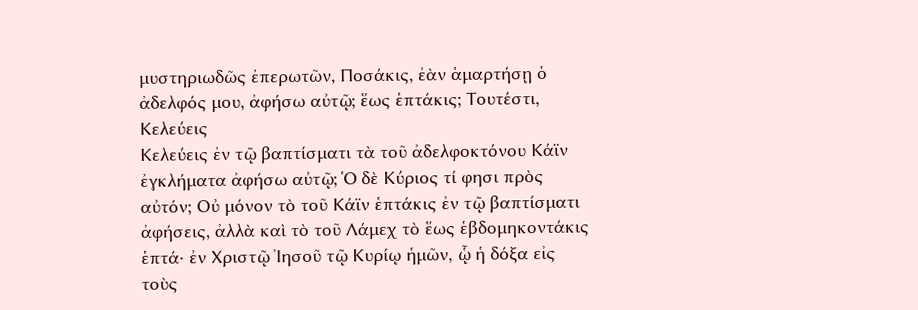μυστηριωδῶς ἐπερωτῶν, Ποσάκις, ἐὰν ἁμαρτήσῃ ὁ
ἀδελφός μου, ἀφήσω αὐτῷ; ἕως ἑπτάκις; Τουτέστι,
Κελεύεις
Κελεύεις ἐν τῷ βαπτίσματι τὰ τοῦ ἀδελφοκτόνου Κάϊν
ἐγκλήματα ἀφήσω αὐτῷ; Ὁ δὲ Κύριος τί φησι πρὸς
αὐτόν; Οὐ μόνον τὸ τοῦ Κάϊν ἑπτάκις ἐν τῷ βαπτίσματι
ἀφήσεις, ἀλλὰ καὶ τὸ τοῦ Λάμεχ τὸ ἕως ἑβδομηκοντάκις
ἑπτά· ἐν Χριστῷ Ἰησοῦ τῷ Κυρίῳ ἡμῶν, ᾧ ἡ δόξα εἰς
τοὺς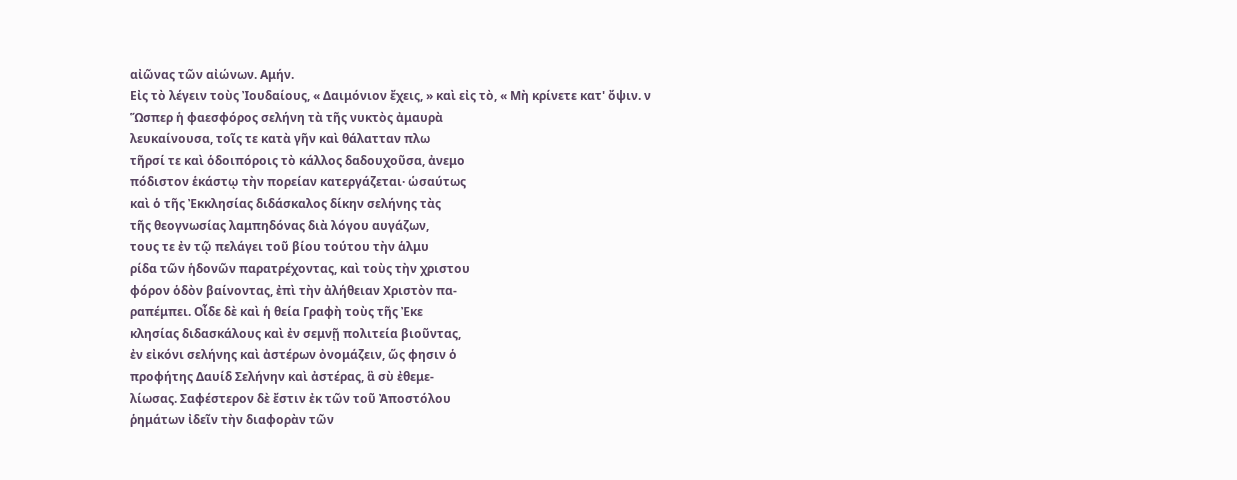αἰῶνας τῶν αἰώνων. Αμήν.
Εἰς τὸ λέγειν τοὺς Ἰουδαίους, « Δαιμόνιον ἔχεις, » καὶ εἰς τὸ, « Μὴ κρίνετε κατ' ὄψιν. ν
Ὥσπερ ἡ φαεσφόρος σελήνη τὰ τῆς νυκτὸς ἀμαυρὰ
λευκαίνουσα, τοῖς τε κατὰ γῆν καὶ θάλατταν πλω
τῆρσί τε καὶ ὁδοιπόροις τὸ κάλλος δαδουχοῦσα, ἀνεμο
πόδιστον ἑκάστῳ τὴν πορείαν κατεργάζεται· ὡσαύτως
καὶ ὁ τῆς Ἐκκλησίας διδάσκαλος δίκην σελήνης τὰς
τῆς θεογνωσίας λαμπηδόνας διὰ λόγου αυγάζων,
τους τε ἐν τῷ πελάγει τοῦ βίου τούτου τὴν ἁλμυ
ρίδα τῶν ἡδονῶν παρατρέχοντας, καὶ τοὺς τὴν χριστου
φόρον ὁδὸν βαίνοντας, ἐπὶ τὴν ἀλήθειαν Χριστὸν πα-
ραπέμπει. Οἶδε δὲ καὶ ἡ θεία Γραφὴ τοὺς τῆς Ἐκε
κλησίας διδασκάλους καὶ ἐν σεμνῇ πολιτεία βιοῦντας,
ἐν εἰκόνι σελήνης καὶ ἀστέρων ὀνομάζειν, ὥς φησιν ὁ
προφήτης Δαυίδ Σελήνην καὶ ἀστέρας, ἃ σὺ ἐθεμε-
λίωσας. Σαφέστερον δὲ ἔστιν ἐκ τῶν τοῦ Ἀποστόλου
ῥημάτων ἰδεῖν τὴν διαφορὰν τῶν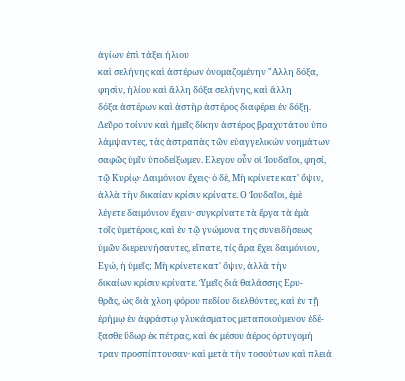ἁγίων ἐπὶ τάξει ήλιου
καὶ σελήνης καὶ ἀστέρων ὀνομαζομένην "Αλλη δόξα,
φησὶν, ἡλίου καὶ ἄλλη δόξα σελήνης, καὶ ἄλλη
δόξα ἀστέρων καὶ ἀστὴρ ἀστέρος διαφέρει ἐν δόξῃ.
Δεῦρο τοίνυν καὶ ἡμεῖς δίκην ἀστέρος βραχυτάτου ὑπο
λάμψαντες, τὰς ἀστραπὰς τῶν εὐαγγελικών νοημάτων
σαφῶς ὑμῖν ὑποδείξωμεν. Ελεγον οὖν οἱ Ἰουδαῖοι, φησί,
τῷ Κυρίῳ· Δαιμόνιον ἔχεις· ὁ δὲ, Μὴ κρίνετε κατ' ὄψιν,
ἀλλὰ τὴν δικαίαν κρίσιν κρίνατε. Ο Ἰουδαῖοι, ἐμὲ
λέγετε δαιμόνιον ἔχειν· συγκρίνατε τὰ ἔργα τὰ ἐμὰ
τοῖς ὑμετέροις, καὶ ἐν τῷ γνώμονα της συνειδήσεως
ὑμῶν διερευνήσαντες, εἴπατε, τίς ἄρα ἔχει δαιμόνιον,
Εγώ, ἡ ὑμεῖς; Μὴ κρίνετε κατ' ὄψιν, ἀλλὰ τὴν
δικαίων κρίσιν κρίνατε. Ὑμεῖς διά θαλάσσης Ερυ-
θρᾶς, ὡς διὰ χλοη φόρου πεδίου διελθόντες, καὶ ἐν τῇ
ἐρήμῳ ἐν ἀφράστῳ γλυκάσματος μεταποιούμενον ἐδέ-
ξασθε ὕδωρ ἐκ πέτρας, καὶ ἐκ μέσου ἀέρος όρτυγομή
τραν προσπίπτουσαν· καὶ μετὰ τὴν τοσούτων καὶ πλειά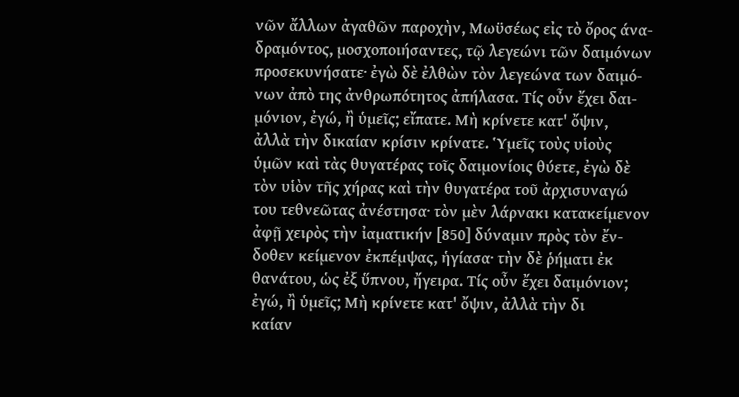νῶν ἄλλων ἀγαθῶν παροχὴν, Μωϋσέως εἰς τὸ ὄρος άνα-
δραμόντος, μοσχοποιήσαντες, τῷ λεγεώνι τῶν δαιμόνων
προσεκυνήσατε· ἐγὼ δὲ ἐλθὼν τὸν λεγεώνα των δαιμό-
νων ἀπὸ της ἀνθρωπότητος ἀπήλασα. Τίς οὖν ἔχει δαι-
μόνιον, ἐγώ, ἢ ὑμεῖς; εἴπατε. Μὴ κρίνετε κατ' ὄψιν,
ἀλλὰ τὴν δικαίαν κρίσιν κρίνατε. Ὑμεῖς τοὺς υἱοὺς
ὑμῶν καὶ τὰς θυγατέρας τοῖς δαιμονίοις θύετε, ἐγὼ δὲ
τὸν υἱὸν τῆς χήρας καὶ τὴν θυγατέρα τοῦ ἀρχισυναγώ
του τεθνεῶτας ἀνέστησα· τὸν μὲν λάρνακι κατακείμενον
ἀφῇ χειρὸς τὴν ἰαματικήν [850] δύναμιν πρὸς τὸν ἔν-
δοθεν κείμενον ἐκπέμψας, ἡγίασα· τὴν δὲ ῥήματι ἐκ
θανάτου, ὡς ἐξ ὕπνου, ἤγειρα. Τίς οὖν ἔχει δαιμόνιον;
ἐγώ, ἢ ὑμεῖς; Μὴ κρίνετε κατ' ὄψιν, ἀλλὰ τὴν δι
καίαν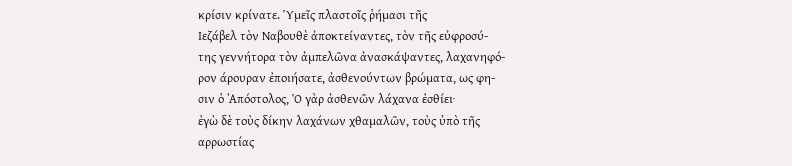κρίσιν κρίνατε. Ὑμεῖς πλαστοῖς ῥήμασι τῆς
Ιεζάβελ τὸν Ναβουθὲ ἀποκτείναντες, τὸν τῆς εὐφροσύ-
της γεννήτορα τὸν ἀμπελῶνα ἀνασκάψαντες, λαχανηφό-
ρον άρουραν ἐποιήσατε, ἀσθενούντων βρώματα, ως φη-
σιν ὁ ᾿Απόστολος, Ὁ γὰρ ἀσθενῶν λάχανα ἐσθίει·
ἐγὼ δὲ τοὺς δίκην λαχάνων χθαμαλῶν, τοὺς ὑπὸ τῆς
αρρωστίας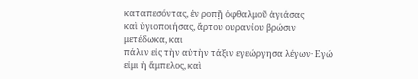καταπεσόντας, ἐν ροπῇ ὀφθαλμοῦ ἁγιάσας
καὶ ὑγιοποιήσας, ἄρτου ουρανίου βρώσιν μετέδωκα, και
πάλιν εἰς τὴν αὐτὴν τάξιν εγεώργησα λέγων· Εγώ
εἰμι ἡ ἄμπελος, καὶ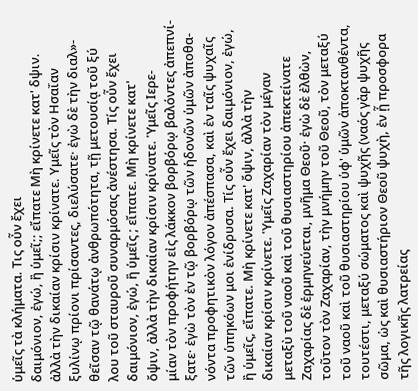ὑμεῖς τὰ κλήματα. Τις οὖν ἔχει
δαιμόνιον, ἐγώ, ἢ ὑμεῖ;; εἴπατε Μὴ κρίνετε κατ' δψιν.
ἀλλὰ τὴν δικαίαν κρίσιν κρίνατε. Υμεῖς τὸν Ησαΐαν
ξυλίνῳ πρίονι πρίσαντες, διελύσατε· ἐγὼ δὲ τὴν διαλ»-
θεῖσαν τῷ θανάτῳ ἀνθρωπότητα, τῇ μετουσίᾳ τοῦ ξύ
λου τοῦ σταυροῦ συναρμόσας ἀνέστησα. Τίς οὖν ἔχει
δαιμόνιον, ἐγώ, ἢ ὑμεῖς ; εἴπατε. Μὴ κρίνετε κατ'
ὄψιν, ἀλλὰ τὴν δικαίαν κρίσιν κρίνατε. Ὑμεῖς Ιερε-
μίαν τὸν προφήτην εἰς λάκκον βορβόρῳ βαλόντες ἀπεπνί-
ξατε· ἐγὼ τὸν ἐν τῷ βορβόρῳ τῶν ἡδονῶν ὑμῶν ἀποθα-
νόντα προφητικὸν λόγον ἀπέσπασα, καὶ ἐν ταῖς ψυχαῖς
τῶν ὑπηκόων μοι ἐνίδρυσα. Τίς οὖν ἔχει δαιμόνιον, ἐγώ,
ἢ ὑμεῖς, εἴπατε. Μὴ κρίνετε κατ' ὄψιν, ἀλλὰ τὴν
δικαίαν κρίσιν κρίνετε. Ὑμεῖς Ζαχαρίαν τὸν μέγαν
μεταξὺ τοῦ ναοῦ καὶ τοῦ θυσιαστηρίου ἀπεκτείνατε
Ζαχαρίας δὲ ἑρμηνεύεται, μνῆμα Θεοῦ· ἐγὼ δὲ ἐλθὼν,
τοῦτον τὸν Ζαχαρίαν, τὴν μνήμην τοῦ Θεοῦ, τὸν μεταξύ
τοῦ ναοῦ καὶ τοῦ θυσιαστηρίου ὑφ' ὑμῶν ἀποκτανθέντα,
τουτέστι, μεταξύ σώματος καὶ ψυχῆς (ναός γὰρ ψυχῆς
σῶμα, ὡς καὶ θυσιαστήριον Θεοῦ ψυχὴ, ἐν ᾗ προσφορα
τῆς λογικῆς λατρείας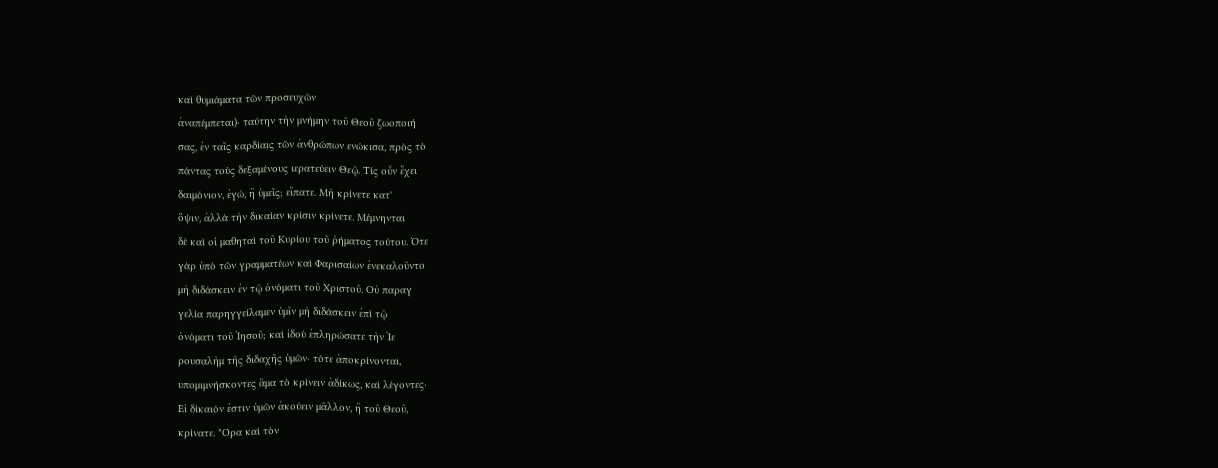καὶ θυμιάματα τῶν προσευχῶν
ἀναπέμπεται)· ταύτην τὴν μνήμην τοῦ Θεοῦ ζωοποιή
σας, ἐν ταῖς καρδίαις τῶν ἀνθρώπων ενώκισα, πρὸς τὸ
πάντας τοὺς δεξαμένους ιερατεύειν Θεῷ. Τίς οὖν ἔχει
δαιμόνιον, ἐγώ, ἢ ὑμεῖς; εἴπατε. Μὴ κρίνετε κατ'
ὄψιν, ἀλλὰ τὴν δικαίαν κρίσιν κρίνετε. Μέμνηνται
δὲ καὶ οἱ μαθηταὶ τοῦ Κυρίου τοῦ ῥήματος τούτου. Ότε
γὰρ ὑπὸ τῶν γραμματέων καὶ Φαρισαίων ἐνεκαλοῦντο
μὴ διδάσκειν ἐν τῷ ὀνόματι τοῦ Χριστοῦ. Οὐ παραγ
γελία παρηγγείλαμεν ὑμῖν μὴ διδάσκειν ἐπὶ τῷ
ὀνόματι τοῦ Ἰησοῦ; καὶ ἰδοὺ ἐπληρώσατε τὴν Ἱε
ρουσαλὴμ τῆς διδαχῆς ὑμῶν· τότε ἀποκρίνονται,
υπομιμνήσκοντες ἅμα τὸ κρίνειν ἀδίκως, καὶ λέγοντες·
Εἰ δίκαιόν ἐστιν ὑμῶν ἀκούειν μᾶλλον, ἢ τοῦ Θεοῦ,
κρίνατε. "Ορα καὶ τὸν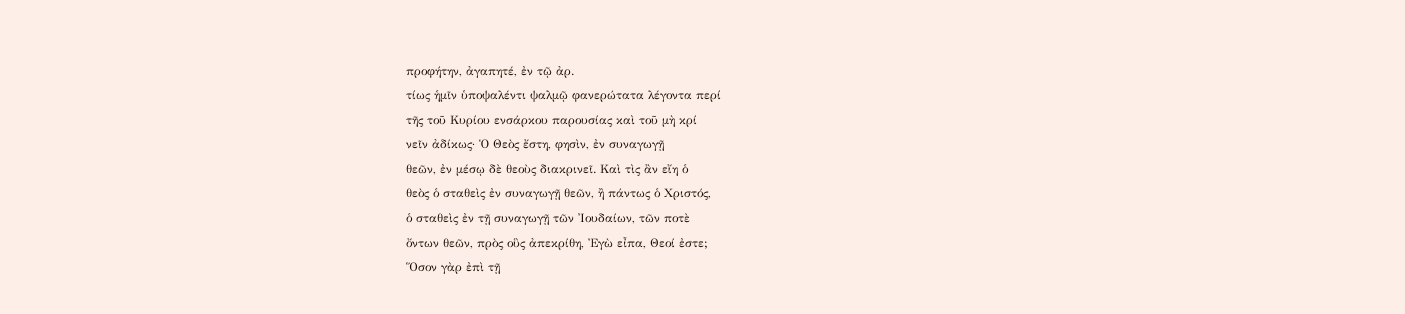προφήτην, ἀγαπητέ, ἐν τῷ ἀρ.
τίως ἡμῖν ὑποψαλέντι ψαλμῷ φανερώτατα λέγοντα περί
τῆς τοῦ Κυρίου ενσάρκου παρουσίας καὶ τοῦ μὴ κρί
νεῖν ἀδίκως· Ὁ Θεὸς ἔστη, φησὶν, ἐν συναγωγῇ
θεῶν, ἐν μέσῳ δὲ θεοὺς διακρινεῖ. Καὶ τὶς ἂν εἴη ὁ
θεὸς ὁ σταθεὶς ἐν συναγωγῇ θεῶν, ἢ πάντως ὁ Χριστός,
ὁ σταθεὶς ἐν τῇ συναγωγῇ τῶν Ἰουδαίων, τῶν ποτὲ
ὄντων θεῶν, πρὸς οὓς ἀπεκρίθη, Ἐγὼ εἶπα, Θεοί ἐστε;
Ὅσον γὰρ ἐπὶ τῇ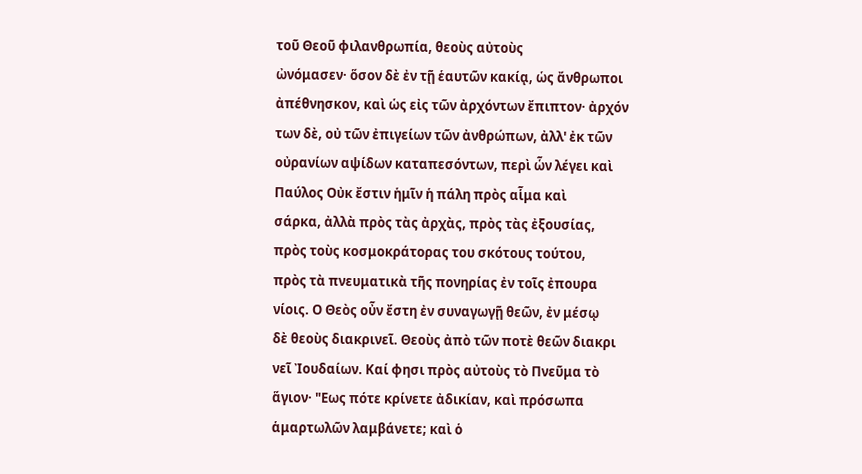τοῦ Θεοῦ φιλανθρωπία, θεοὺς αὐτοὺς
ὠνόμασεν· ὅσον δὲ ἐν τῇ ἑαυτῶν κακίᾳ, ὡς ἄνθρωποι
ἀπέθνησκον, καὶ ὡς εἰς τῶν ἀρχόντων ἔπιπτον· ἀρχόν
των δὲ, οὐ τῶν ἐπιγείων τῶν ἀνθρώπων, ἀλλ' ἐκ τῶν
οὐρανίων αψίδων καταπεσόντων, περὶ ὧν λέγει καὶ
Παύλος Οὐκ ἔστιν ἡμῖν ἡ πάλη πρὸς αἷμα καὶ
σάρκα, ἀλλὰ πρὸς τὰς ἀρχὰς, πρὸς τὰς ἐξουσίας,
πρὸς τοὺς κοσμοκράτορας του σκότους τούτου,
πρὸς τὰ πνευματικὰ τῆς πονηρίας ἐν τοῖς ἐπουρα
νίοις. Ο Θεὸς οὖν ἔστη ἐν συναγωγῇ θεῶν, ἐν μέσῳ
δὲ θεοὺς διακρινεῖ. Θεοὺς ἀπὸ τῶν ποτὲ θεῶν διακρι
νεῖ Ἰουδαίων. Καί φησι πρὸς αὐτοὺς τὸ Πνεῦμα τὸ
ἅγιον· "Εως πότε κρίνετε ἀδικίαν, καὶ πρόσωπα
ἁμαρτωλῶν λαμβάνετε; καὶ ὁ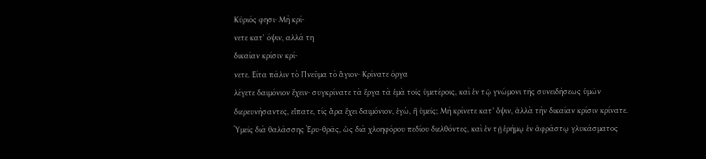Κύριός φησι· Μὴ κρί-
νετε κατ' όψιν, αλλά τη
δικαίαν κρίσιν κρί-
νετε. Είτα πάλιν τὸ Πνεῦμα τὸ ἅγιον· Κρίνατε όργα
λέγετε δαιμόνιον ἔχειν· συγκρίνατε τὰ ἔργα τὰ ἐμὰ τοῖς ὑμετέροις, καὶ ἐν τῷ γνώμονι τῆς συνειδήσεως ὑμῶν διερευνήσαντες, εἴπατε, τίς ἄρα ἔχει δαιμόνιον, ἐγὼ, ἢ ὑμεῖς; Μὴ κρίνετε κατ’ ὄψιν, ἀλλὰ τὴν δικαίαν κρίσιν κρίνατε. Ὑμεῖς διὰ θαλάσσης Ἐρυ-θρᾶς, ὡς διὰ χλοηφόρου πεδίου διελθόντες, καὶ ἐν τῇ ἐρήμῳ ἐν ἀφράστῳ γλυκάσματος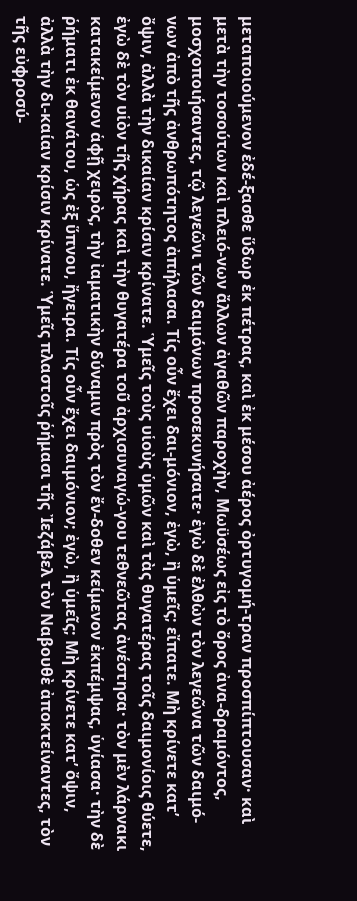μεταποιούμενον ἐδέ-ξασθε ὕδωρ ἐκ πέτρας, καὶ ἐκ μέσου ἀέρος ὀρτυγομή-τραν προσπίπτουσαν· καὶ μετὰ τὴν τοσούτων καὶ πλειό-νων ἄλλων ἀγαθῶν παροχὴν, Μωϋσέως εἰς τὸ ὄρος ἀνα-δραμόντος, μοσχοποιήσαντες, τῷ λεγεῶνι τῶν δαιμόνων προσεκυνήσατε· ἐγὼ δὲ ἐλθὼν τὸν λεγεῶνα τῶν δαιμό-νων ἀπὸ τῆς ἀνθρωπότητος ἀπήλασα. Τίς οὖν ἔχει δαι-μόνιον, ἐγὼ, ἢ ὑμεῖς; εἴπατε. Μὴ κρίνετε κατ’ ὄψιν, ἀλλὰ τὴν δικαίαν κρίσιν κρίνατε. Ὑμεῖς τοὺς υἱοὺς ὑμῶν καὶ τὰς θυγατέρας τοῖς δαιμονίοις θύετε, ἐγὼ δὲ τὸν υἱὸν τῆς χήρας καὶ τὴν θυγατέρα τοῦ ἀρχισυναγώ-γου τεθνεῶτας ἀνέστησα· τὸν μὲν λάρνακι κατακείμενον ἁφῇ χειρὸς, τὴν ἰαματικὴν δύναμιν πρὸς τὸν ἔν-δοθεν κείμενον ἐκπέμψας, ὑγίασα· τὴν δὲ ῥήματι ἐκ θανάτου, ὡς ἐξ ὕπνου, ἤγειρα. Τίς οὖν ἔχει δαιμόνιον; ἐγὼ, ἢ ὑμεῖς; Μὴ κρίνετε κατ’ ὄψιν, ἀλλὰ τὴν δι-καίαν κρίσιν κρίνατε. Ὑμεῖς πλαστοῖς ῥήμασι τῆς Ἰεζάβελ τὸν Ναβουθὲ ἀποκτείναντες, τὸν τῆς εὐφροσύ-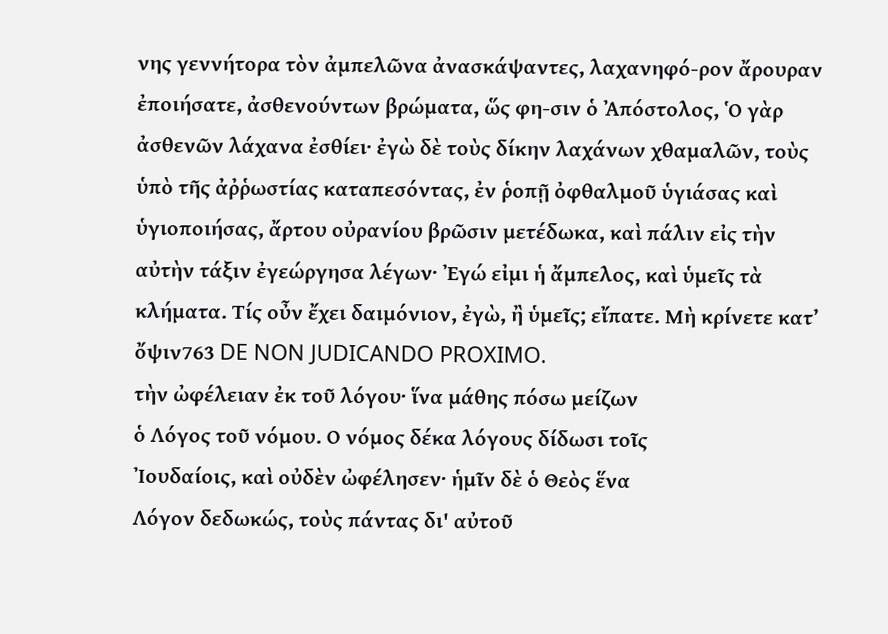νης γεννήτορα τὸν ἀμπελῶνα ἀνασκάψαντες, λαχανηφό-ρον ἄρουραν ἐποιήσατε, ἀσθενούντων βρώματα, ὥς φη-σιν ὁ Ἀπόστολος, Ὁ γὰρ ἀσθενῶν λάχανα ἐσθίει· ἐγὼ δὲ τοὺς δίκην λαχάνων χθαμαλῶν, τοὺς ὑπὸ τῆς ἀῤῥωστίας καταπεσόντας, ἐν ῥοπῇ ὀφθαλμοῦ ὑγιάσας καὶ ὑγιοποιήσας, ἄρτου οὐρανίου βρῶσιν μετέδωκα, καὶ πάλιν εἰς τὴν αὐτὴν τάξιν ἐγεώργησα λέγων· Ἐγώ εἰμι ἡ ἄμπελος, καὶ ὑμεῖς τὰ κλήματα. Τίς οὖν ἔχει δαιμόνιον, ἐγὼ, ἢ ὑμεῖς; εἴπατε. Μὴ κρίνετε κατ’ ὄψιν763 DE NON JUDICANDO PROXIMO.
τὴν ὠφέλειαν ἐκ τοῦ λόγου· ἵνα μάθης πόσω μείζων
ὁ Λόγος τοῦ νόμου. Ο νόμος δέκα λόγους δίδωσι τοῖς
Ἰουδαίοις, καὶ οὐδὲν ὠφέλησεν· ἡμῖν δὲ ὁ Θεὸς ἕνα
Λόγον δεδωκώς, τοὺς πάντας δι' αὐτοῦ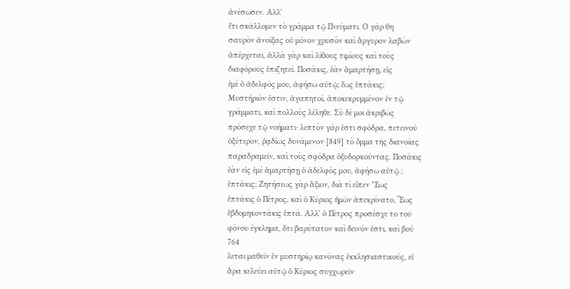ἀνέσωσεν. Αλλ'
ἔτι σκάλλομεν τὸ γράμμα τῷ Πνεύματι. Ο γάρ θη
σαυρὸν ἀνοίξας οὐ μόνον χρυσὸν καὶ ἄργυρον λαβὼν
ἀπέρχεται, ἀλλὰ γὰρ καὶ λίθους τιμίους καὶ τοὺς
διαφόρους ἐπιζητεί. Ποσάκις, ἐὰν ἁμαρτήσῃ, εἰς
ἐμὲ ὁ ἀδελφός μου, ἀφήσω αὐτῷ; ἕως ἑπτάκις;
Μυστήριόν ἐστιν, ἀγαπητοί, ἀποκεκρυμμένον ἐν τῷ
γράμματι, καὶ πολλοὺς λέληθε. Σὺ δέ μοι ἀκριβῶς
πρόσεχε τῷ νοήματι· λεπτὸν γάρ ἐστι σφόδρα, πετεινού
ὀξύτερον, ῥᾳδίως δυνάμενον [849] τὸ ὄμμα τῆς διανοίας
παραδραμεῖν, καὶ τοὺς σφόδρα ὀξυδορκούντας. Ποσάκις
ἐὰν εἰς ἐμὲ ἁμαρτήσῃ ὁ ἀδελφός μου, ἀφήσω αὐτῷ ;
ἑπτάκις; Ζητήσεως γὰρ ἄξιον, διὰ τί εἶπεν "Εως
ἑπτάκις ὁ Πέτρος, καὶ ὁ Κύριος ἡμῶν ἀπεκρίνατο, Ἕως
ἑβδομηκοντάκις ἑπτά. Αλλ' ὁ Πέτρος προσέσχε το τοῦ
φόνου έγκλημα, ὅτι βαρύτατον καὶ δεινόν ἐστι, καὶ βού
764
λεται μαθεῖν ἐν μυστηρίῳ κανόνας ἐκκλησιαστικούς, εἰ
ἄρα κελεύει αὐτῷ ὁ Κύριος συγχωρεῖν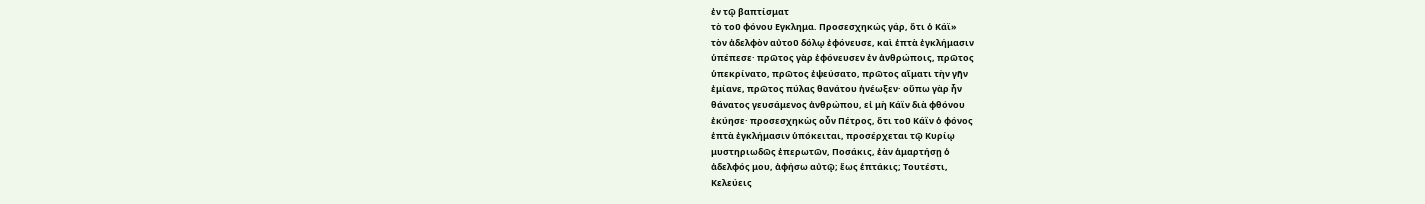ἐν τῷ βαπτίσματ
τὸ τοῦ φόνου Εγκλημα. Προσεσχηκώς γάρ, ὅτι ὁ Κάϊ»
τὸν ἀδελφὸν αὐτοῦ δόλῳ ἐφόνευσε, καὶ ἑπτὰ ἐγκλήμασιν
ὑπέπεσε· πρῶτος γὰρ ἐφόνευσεν ἐν ἀνθρώποις, πρῶτος
ὑπεκρίνατο, πρῶτος ἐψεύσατο, πρῶτος αἵματι τὴν γῆν
ἐμίανε, πρῶτος πύλας θανάτου ἡνέωξεν· οὔπω γὰρ ἦν
θάνατος γευσάμενος ἀνθρώπου, εἰ μὴ Κάϊν διὰ φθόνου
ἐκύησε· προσεσχηκὼς οὖν Πέτρος, ὅτι τοῦ Κάϊν ὁ φόνος
ἑπτὰ ἐγκλήμασιν ὑπόκειται, προσέρχεται τῷ Κυρίῳ
μυστηριωδῶς ἐπερωτῶν, Ποσάκις, ἐὰν ἁμαρτήσῃ ὁ
ἀδελφός μου, ἀφήσω αὐτῷ; ἕως ἑπτάκις; Τουτέστι,
Κελεύεις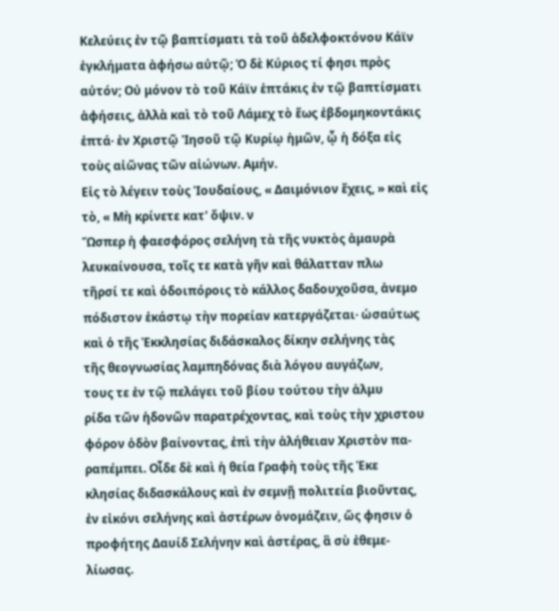Κελεύεις ἐν τῷ βαπτίσματι τὰ τοῦ ἀδελφοκτόνου Κάϊν
ἐγκλήματα ἀφήσω αὐτῷ; Ὁ δὲ Κύριος τί φησι πρὸς
αὐτόν; Οὐ μόνον τὸ τοῦ Κάϊν ἑπτάκις ἐν τῷ βαπτίσματι
ἀφήσεις, ἀλλὰ καὶ τὸ τοῦ Λάμεχ τὸ ἕως ἑβδομηκοντάκις
ἑπτά· ἐν Χριστῷ Ἰησοῦ τῷ Κυρίῳ ἡμῶν, ᾧ ἡ δόξα εἰς
τοὺς αἰῶνας τῶν αἰώνων. Αμήν.
Εἰς τὸ λέγειν τοὺς Ἰουδαίους, « Δαιμόνιον ἔχεις, » καὶ εἰς τὸ, « Μὴ κρίνετε κατ' ὄψιν. ν
Ὥσπερ ἡ φαεσφόρος σελήνη τὰ τῆς νυκτὸς ἀμαυρὰ
λευκαίνουσα, τοῖς τε κατὰ γῆν καὶ θάλατταν πλω
τῆρσί τε καὶ ὁδοιπόροις τὸ κάλλος δαδουχοῦσα, ἀνεμο
πόδιστον ἑκάστῳ τὴν πορείαν κατεργάζεται· ὡσαύτως
καὶ ὁ τῆς Ἐκκλησίας διδάσκαλος δίκην σελήνης τὰς
τῆς θεογνωσίας λαμπηδόνας διὰ λόγου αυγάζων,
τους τε ἐν τῷ πελάγει τοῦ βίου τούτου τὴν ἁλμυ
ρίδα τῶν ἡδονῶν παρατρέχοντας, καὶ τοὺς τὴν χριστου
φόρον ὁδὸν βαίνοντας, ἐπὶ τὴν ἀλήθειαν Χριστὸν πα-
ραπέμπει. Οἶδε δὲ καὶ ἡ θεία Γραφὴ τοὺς τῆς Ἐκε
κλησίας διδασκάλους καὶ ἐν σεμνῇ πολιτεία βιοῦντας,
ἐν εἰκόνι σελήνης καὶ ἀστέρων ὀνομάζειν, ὥς φησιν ὁ
προφήτης Δαυίδ Σελήνην καὶ ἀστέρας, ἃ σὺ ἐθεμε-
λίωσας.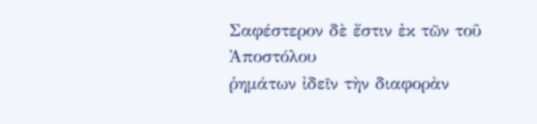Σαφέστερον δὲ ἔστιν ἐκ τῶν τοῦ Ἀποστόλου
ῥημάτων ἰδεῖν τὴν διαφορὰν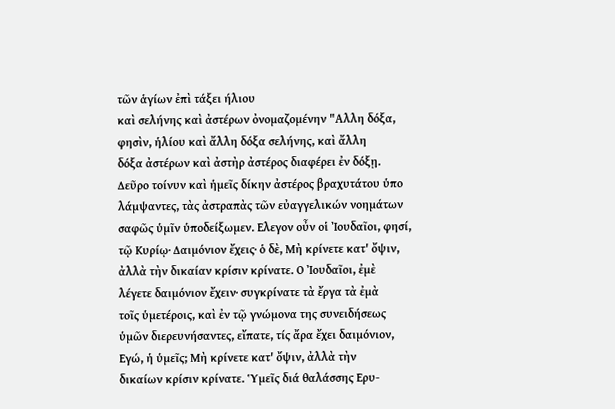τῶν ἁγίων ἐπὶ τάξει ήλιου
καὶ σελήνης καὶ ἀστέρων ὀνομαζομένην "Αλλη δόξα,
φησὶν, ἡλίου καὶ ἄλλη δόξα σελήνης, καὶ ἄλλη
δόξα ἀστέρων καὶ ἀστὴρ ἀστέρος διαφέρει ἐν δόξῃ.
Δεῦρο τοίνυν καὶ ἡμεῖς δίκην ἀστέρος βραχυτάτου ὑπο
λάμψαντες, τὰς ἀστραπὰς τῶν εὐαγγελικών νοημάτων
σαφῶς ὑμῖν ὑποδείξωμεν. Ελεγον οὖν οἱ Ἰουδαῖοι, φησί,
τῷ Κυρίῳ· Δαιμόνιον ἔχεις· ὁ δὲ, Μὴ κρίνετε κατ' ὄψιν,
ἀλλὰ τὴν δικαίαν κρίσιν κρίνατε. Ο Ἰουδαῖοι, ἐμὲ
λέγετε δαιμόνιον ἔχειν· συγκρίνατε τὰ ἔργα τὰ ἐμὰ
τοῖς ὑμετέροις, καὶ ἐν τῷ γνώμονα της συνειδήσεως
ὑμῶν διερευνήσαντες, εἴπατε, τίς ἄρα ἔχει δαιμόνιον,
Εγώ, ἡ ὑμεῖς; Μὴ κρίνετε κατ' ὄψιν, ἀλλὰ τὴν
δικαίων κρίσιν κρίνατε. Ὑμεῖς διά θαλάσσης Ερυ-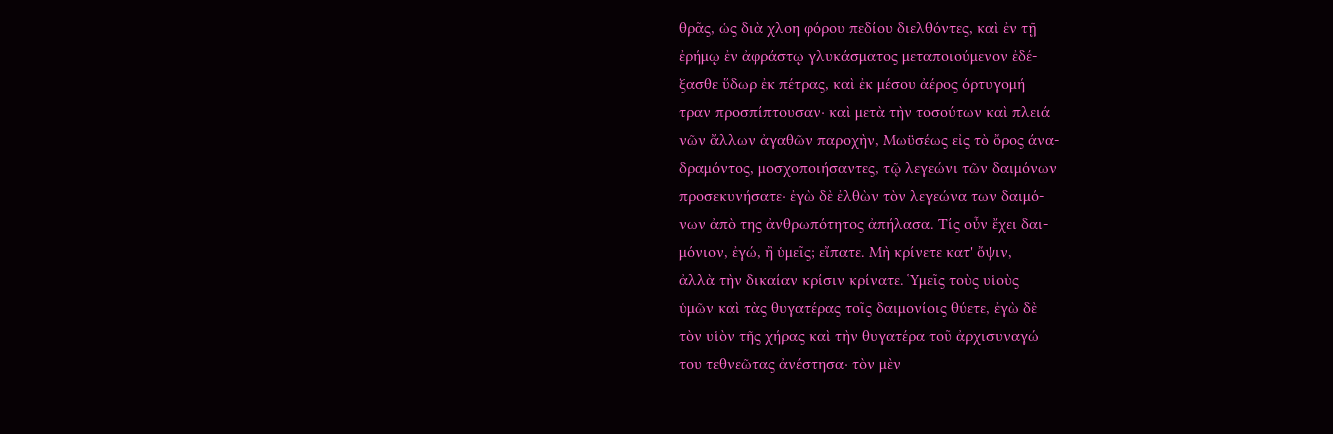θρᾶς, ὡς διὰ χλοη φόρου πεδίου διελθόντες, καὶ ἐν τῇ
ἐρήμῳ ἐν ἀφράστῳ γλυκάσματος μεταποιούμενον ἐδέ-
ξασθε ὕδωρ ἐκ πέτρας, καὶ ἐκ μέσου ἀέρος όρτυγομή
τραν προσπίπτουσαν· καὶ μετὰ τὴν τοσούτων καὶ πλειά
νῶν ἄλλων ἀγαθῶν παροχὴν, Μωϋσέως εἰς τὸ ὄρος άνα-
δραμόντος, μοσχοποιήσαντες, τῷ λεγεώνι τῶν δαιμόνων
προσεκυνήσατε· ἐγὼ δὲ ἐλθὼν τὸν λεγεώνα των δαιμό-
νων ἀπὸ της ἀνθρωπότητος ἀπήλασα. Τίς οὖν ἔχει δαι-
μόνιον, ἐγώ, ἢ ὑμεῖς; εἴπατε. Μὴ κρίνετε κατ' ὄψιν,
ἀλλὰ τὴν δικαίαν κρίσιν κρίνατε. Ὑμεῖς τοὺς υἱοὺς
ὑμῶν καὶ τὰς θυγατέρας τοῖς δαιμονίοις θύετε, ἐγὼ δὲ
τὸν υἱὸν τῆς χήρας καὶ τὴν θυγατέρα τοῦ ἀρχισυναγώ
του τεθνεῶτας ἀνέστησα· τὸν μὲν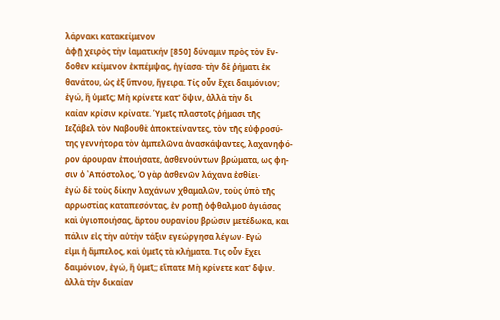λάρνακι κατακείμενον
ἀφῇ χειρὸς τὴν ἰαματικήν [850] δύναμιν πρὸς τὸν ἔν-
δοθεν κείμενον ἐκπέμψας, ἡγίασα· τὴν δὲ ῥήματι ἐκ
θανάτου, ὡς ἐξ ὕπνου, ἤγειρα. Τίς οὖν ἔχει δαιμόνιον;
ἐγώ, ἢ ὑμεῖς; Μὴ κρίνετε κατ' ὄψιν, ἀλλὰ τὴν δι
καίαν κρίσιν κρίνατε. Ὑμεῖς πλαστοῖς ῥήμασι τῆς
Ιεζάβελ τὸν Ναβουθὲ ἀποκτείναντες, τὸν τῆς εὐφροσύ-
της γεννήτορα τὸν ἀμπελῶνα ἀνασκάψαντες, λαχανηφό-
ρον άρουραν ἐποιήσατε, ἀσθενούντων βρώματα, ως φη-
σιν ὁ ᾿Απόστολος, Ὁ γὰρ ἀσθενῶν λάχανα ἐσθίει·
ἐγὼ δὲ τοὺς δίκην λαχάνων χθαμαλῶν, τοὺς ὑπὸ τῆς
αρρωστίας καταπεσόντας, ἐν ροπῇ ὀφθαλμοῦ ἁγιάσας
καὶ ὑγιοποιήσας, ἄρτου ουρανίου βρώσιν μετέδωκα, και
πάλιν εἰς τὴν αὐτὴν τάξιν εγεώργησα λέγων· Εγώ
εἰμι ἡ ἄμπελος, καὶ ὑμεῖς τὰ κλήματα. Τις οὖν ἔχει
δαιμόνιον, ἐγώ, ἢ ὑμεῖ;; εἴπατε Μὴ κρίνετε κατ' δψιν.
ἀλλὰ τὴν δικαίαν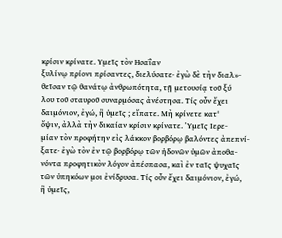κρίσιν κρίνατε. Υμεῖς τὸν Ησαΐαν
ξυλίνῳ πρίονι πρίσαντες, διελύσατε· ἐγὼ δὲ τὴν διαλ»-
θεῖσαν τῷ θανάτῳ ἀνθρωπότητα, τῇ μετουσίᾳ τοῦ ξύ
λου τοῦ σταυροῦ συναρμόσας ἀνέστησα. Τίς οὖν ἔχει
δαιμόνιον, ἐγώ, ἢ ὑμεῖς ; εἴπατε. Μὴ κρίνετε κατ'
ὄψιν, ἀλλὰ τὴν δικαίαν κρίσιν κρίνατε. Ὑμεῖς Ιερε-
μίαν τὸν προφήτην εἰς λάκκον βορβόρῳ βαλόντες ἀπεπνί-
ξατε· ἐγὼ τὸν ἐν τῷ βορβόρῳ τῶν ἡδονῶν ὑμῶν ἀποθα-
νόντα προφητικὸν λόγον ἀπέσπασα, καὶ ἐν ταῖς ψυχαῖς
τῶν ὑπηκόων μοι ἐνίδρυσα. Τίς οὖν ἔχει δαιμόνιον, ἐγώ,
ἢ ὑμεῖς,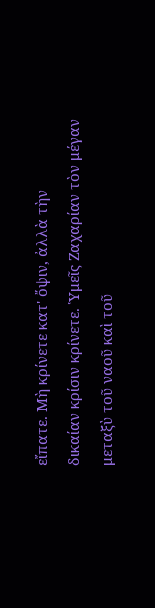εἴπατε. Μὴ κρίνετε κατ' ὄψιν, ἀλλὰ τὴν
δικαίαν κρίσιν κρίνετε. Ὑμεῖς Ζαχαρίαν τὸν μέγαν
μεταξὺ τοῦ ναοῦ καὶ τοῦ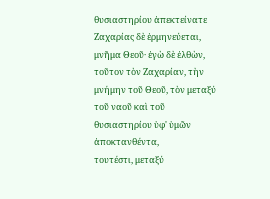θυσιαστηρίου ἀπεκτείνατε
Ζαχαρίας δὲ ἑρμηνεύεται, μνῆμα Θεοῦ· ἐγὼ δὲ ἐλθὼν,
τοῦτον τὸν Ζαχαρίαν, τὴν μνήμην τοῦ Θεοῦ, τὸν μεταξύ
τοῦ ναοῦ καὶ τοῦ θυσιαστηρίου ὑφ' ὑμῶν ἀποκτανθέντα,
τουτέστι, μεταξύ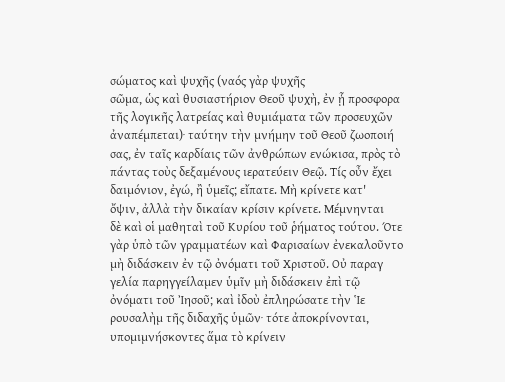σώματος καὶ ψυχῆς (ναός γὰρ ψυχῆς
σῶμα, ὡς καὶ θυσιαστήριον Θεοῦ ψυχὴ, ἐν ᾗ προσφορα
τῆς λογικῆς λατρείας καὶ θυμιάματα τῶν προσευχῶν
ἀναπέμπεται)· ταύτην τὴν μνήμην τοῦ Θεοῦ ζωοποιή
σας, ἐν ταῖς καρδίαις τῶν ἀνθρώπων ενώκισα, πρὸς τὸ
πάντας τοὺς δεξαμένους ιερατεύειν Θεῷ. Τίς οὖν ἔχει
δαιμόνιον, ἐγώ, ἢ ὑμεῖς; εἴπατε. Μὴ κρίνετε κατ'
ὄψιν, ἀλλὰ τὴν δικαίαν κρίσιν κρίνετε. Μέμνηνται
δὲ καὶ οἱ μαθηταὶ τοῦ Κυρίου τοῦ ῥήματος τούτου. Ότε
γὰρ ὑπὸ τῶν γραμματέων καὶ Φαρισαίων ἐνεκαλοῦντο
μὴ διδάσκειν ἐν τῷ ὀνόματι τοῦ Χριστοῦ. Οὐ παραγ
γελία παρηγγείλαμεν ὑμῖν μὴ διδάσκειν ἐπὶ τῷ
ὀνόματι τοῦ Ἰησοῦ; καὶ ἰδοὺ ἐπληρώσατε τὴν Ἱε
ρουσαλὴμ τῆς διδαχῆς ὑμῶν· τότε ἀποκρίνονται,
υπομιμνήσκοντες ἅμα τὸ κρίνειν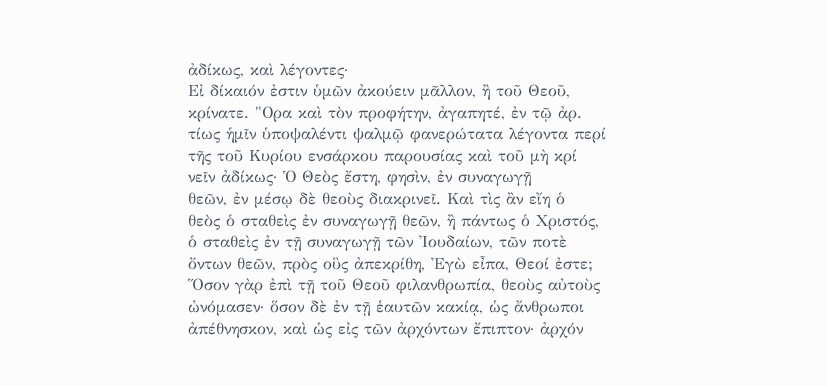ἀδίκως, καὶ λέγοντες·
Εἰ δίκαιόν ἐστιν ὑμῶν ἀκούειν μᾶλλον, ἢ τοῦ Θεοῦ,
κρίνατε. "Ορα καὶ τὸν προφήτην, ἀγαπητέ, ἐν τῷ ἀρ.
τίως ἡμῖν ὑποψαλέντι ψαλμῷ φανερώτατα λέγοντα περί
τῆς τοῦ Κυρίου ενσάρκου παρουσίας καὶ τοῦ μὴ κρί
νεῖν ἀδίκως· Ὁ Θεὸς ἔστη, φησὶν, ἐν συναγωγῇ
θεῶν, ἐν μέσῳ δὲ θεοὺς διακρινεῖ. Καὶ τὶς ἂν εἴη ὁ
θεὸς ὁ σταθεὶς ἐν συναγωγῇ θεῶν, ἢ πάντως ὁ Χριστός,
ὁ σταθεὶς ἐν τῇ συναγωγῇ τῶν Ἰουδαίων, τῶν ποτὲ
ὄντων θεῶν, πρὸς οὓς ἀπεκρίθη, Ἐγὼ εἶπα, Θεοί ἐστε;
Ὅσον γὰρ ἐπὶ τῇ τοῦ Θεοῦ φιλανθρωπία, θεοὺς αὐτοὺς
ὠνόμασεν· ὅσον δὲ ἐν τῇ ἑαυτῶν κακίᾳ, ὡς ἄνθρωποι
ἀπέθνησκον, καὶ ὡς εἰς τῶν ἀρχόντων ἔπιπτον· ἀρχόν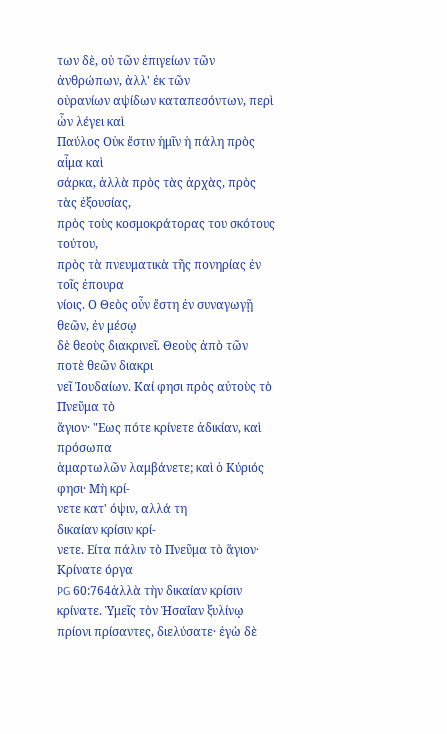των δὲ, οὐ τῶν ἐπιγείων τῶν ἀνθρώπων, ἀλλ' ἐκ τῶν
οὐρανίων αψίδων καταπεσόντων, περὶ ὧν λέγει καὶ
Παύλος Οὐκ ἔστιν ἡμῖν ἡ πάλη πρὸς αἷμα καὶ
σάρκα, ἀλλὰ πρὸς τὰς ἀρχὰς, πρὸς τὰς ἐξουσίας,
πρὸς τοὺς κοσμοκράτορας του σκότους τούτου,
πρὸς τὰ πνευματικὰ τῆς πονηρίας ἐν τοῖς ἐπουρα
νίοις. Ο Θεὸς οὖν ἔστη ἐν συναγωγῇ θεῶν, ἐν μέσῳ
δὲ θεοὺς διακρινεῖ. Θεοὺς ἀπὸ τῶν ποτὲ θεῶν διακρι
νεῖ Ἰουδαίων. Καί φησι πρὸς αὐτοὺς τὸ Πνεῦμα τὸ
ἅγιον· "Εως πότε κρίνετε ἀδικίαν, καὶ πρόσωπα
ἁμαρτωλῶν λαμβάνετε; καὶ ὁ Κύριός φησι· Μὴ κρί-
νετε κατ' όψιν, αλλά τη
δικαίαν κρίσιν κρί-
νετε. Είτα πάλιν τὸ Πνεῦμα τὸ ἅγιον· Κρίνατε όργα
PG 60:764ἀλλὰ τὴν δικαίαν κρίσιν κρίνατε. Ὑμεῖς τὸν Ἡσαί̈αν ξυλίνῳ πρίονι πρίσαντες, διελύσατε· ἐγὼ δὲ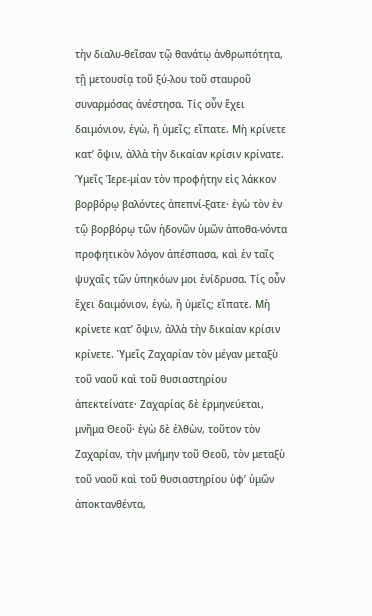τὴν διαλυ-θεῖσαν τῷ θανάτῳ ἀνθρωπότητα, τῇ μετουσίᾳ τοῦ ξύ-λου τοῦ σταυροῦ συναρμόσας ἀνέστησα. Τίς οὖν ἔχει δαιμόνιον, ἐγὼ, ἢ ὑμεῖς; εἴπατε. Μὴ κρίνετε κατ’ ὄψιν, ἀλλὰ τὴν δικαίαν κρίσιν κρίνατε. Ὑμεῖς Ἱερε-μίαν τὸν προφήτην εἰς λάκκον βορβόρῳ βαλόντες ἀπεπνί-ξατε· ἐγὼ τὸν ἐν τῷ βορβόρῳ τῶν ἡδονῶν ὑμῶν ἀποθα-νόντα προφητικὸν λόγον ἀπέσπασα, καὶ ἐν ταῖς ψυχαῖς τῶν ὑπηκόων μοι ἐνίδρυσα. Τίς οὖν ἔχει δαιμόνιον, ἐγὼ, ἢ ὑμεῖς; εἴπατε. Μὴ κρίνετε κατ’ ὄψιν, ἀλλὰ τὴν δικαίαν κρίσιν κρίνετε. Ὑμεῖς Ζαχαρίαν τὸν μέγαν μεταξὺ τοῦ ναοῦ καὶ τοῦ θυσιαστηρίου ἀπεκτείνατε· Ζαχαρίας δὲ ἑρμηνεύεται, μνῆμα Θεοῦ· ἐγὼ δὲ ἐλθὼν, τοῦτον τὸν Ζαχαρίαν, τὴν μνήμην τοῦ Θεοῦ, τὸν μεταξὺ τοῦ ναοῦ καὶ τοῦ θυσιαστηρίου ὑφ’ ὑμῶν ἀποκτανθέντα,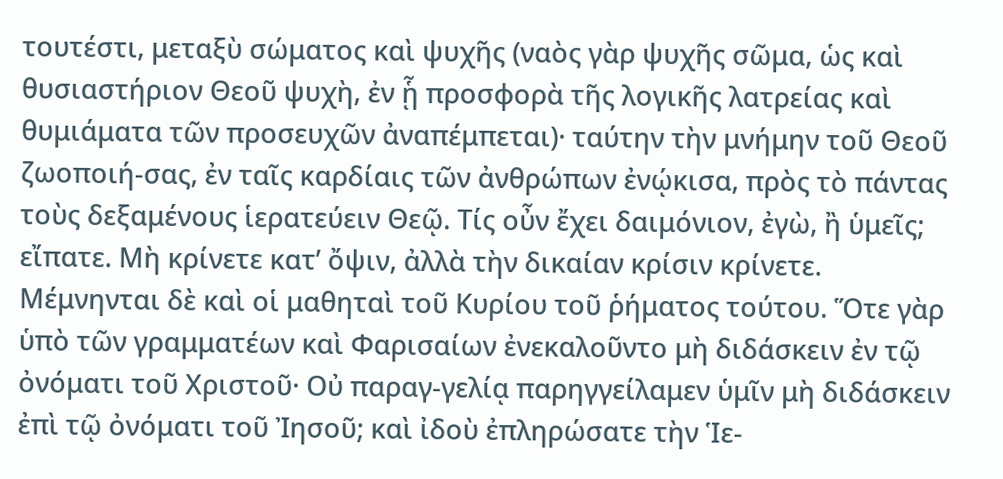τουτέστι, μεταξὺ σώματος καὶ ψυχῆς (ναὸς γὰρ ψυχῆς σῶμα, ὡς καὶ θυσιαστήριον Θεοῦ ψυχὴ, ἐν ᾗ προσφορὰ τῆς λογικῆς λατρείας καὶ θυμιάματα τῶν προσευχῶν ἀναπέμπεται)· ταύτην τὴν μνήμην τοῦ Θεοῦ ζωοποιή-σας, ἐν ταῖς καρδίαις τῶν ἀνθρώπων ἐνῴκισα, πρὸς τὸ πάντας τοὺς δεξαμένους ἱερατεύειν Θεῷ. Τίς οὖν ἔχει δαιμόνιον, ἐγὼ, ἢ ὑμεῖς; εἴπατε. Μὴ κρίνετε κατ’ ὄψιν, ἀλλὰ τὴν δικαίαν κρίσιν κρίνετε. Μέμνηνται δὲ καὶ οἱ μαθηταὶ τοῦ Κυρίου τοῦ ῥήματος τούτου. Ὅτε γὰρ ὑπὸ τῶν γραμματέων καὶ Φαρισαίων ἐνεκαλοῦντο μὴ διδάσκειν ἐν τῷ ὀνόματι τοῦ Χριστοῦ· Οὐ παραγ-γελίᾳ παρηγγείλαμεν ὑμῖν μὴ διδάσκειν ἐπὶ τῷ ὀνόματι τοῦ Ἰησοῦ; καὶ ἰδοὺ ἐπληρώσατε τὴν Ἱε-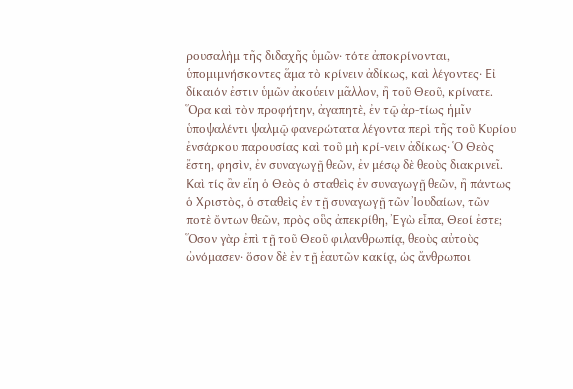ρουσαλὴμ τῆς διδαχῆς ὑμῶν· τότε ἀποκρίνονται, ὑπομιμνήσκοντες ἅμα τὸ κρίνειν ἀδίκως, καὶ λέγοντες· Εἰ δίκαιόν ἐστιν ὑμῶν ἀκούειν μᾶλλον, ἢ τοῦ Θεοῦ, κρίνατε. Ὅρα καὶ τὸν προφήτην, ἀγαπητὲ, ἐν τῷ ἀρ-τίως ἡμῖν ὑποψαλέντι ψαλμῷ φανερώτατα λέγοντα περὶ τῆς τοῦ Κυρίου ἐνσάρκου παρουσίας καὶ τοῦ μὴ κρί-νειν ἀδίκως· Ὁ Θεὸς ἔστη, φησὶν, ἐν συναγωγῇ θεῶν, ἐν μέσῳ δὲ θεοὺς διακρινεῖ. Καὶ τίς ἂν εἴη ὁ Θεὸς ὁ σταθεὶς ἐν συναγωγῇ θεῶν, ἢ πάντως ὁ Χριστὸς, ὁ σταθεὶς ἐν τῇ συναγωγῇ τῶν Ἰουδαίων, τῶν ποτὲ ὄντων θεῶν, πρὸς οὓς ἀπεκρίθη, Ἐγὼ εἶπα, Θεοί ἐστε; Ὅσον γὰρ ἐπὶ τῇ τοῦ Θεοῦ φιλανθρωπίᾳ, θεοὺς αὐτοὺς ὠνόμασεν· ὅσον δὲ ἐν τῇ ἑαυτῶν κακίᾳ, ὡς ἄνθρωποι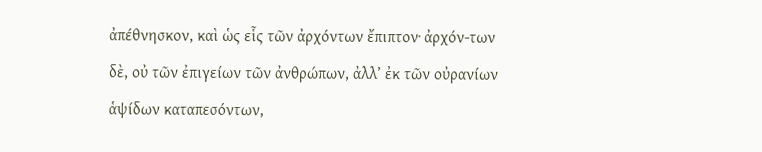ἀπέθνησκον, καὶ ὡς εἷς τῶν ἀρχόντων ἔπιπτον· ἀρχόν-των δὲ, οὐ τῶν ἐπιγείων τῶν ἀνθρώπων, ἀλλ’ ἐκ τῶν οὐρανίων ἁψίδων καταπεσόντων,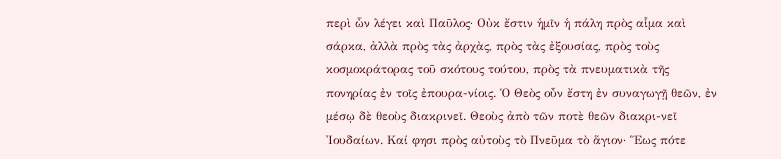περὶ ὧν λέγει καὶ Παῦλος· Οὐκ ἔστιν ἡμῖν ἡ πάλη πρὸς αἷμα καὶ σάρκα, ἀλλὰ πρὸς τὰς ἀρχὰς, πρὸς τὰς ἐξουσίας, πρὸς τοὺς κοσμοκράτορας τοῦ σκότους τούτου, πρὸς τὰ πνευματικὰ τῆς πονηρίας ἐν τοῖς ἐπουρα-νίοις. Ὁ Θεὸς οὖν ἔστη ἐν συναγωγῇ θεῶν, ἐν μέσῳ δὲ θεοὺς διακρινεῖ. Θεοὺς ἀπὸ τῶν ποτὲ θεῶν διακρι-νεῖ Ἰουδαίων. Καί φησι πρὸς αὐτοὺς τὸ Πνεῦμα τὸ ἅγιον· Ἕως πότε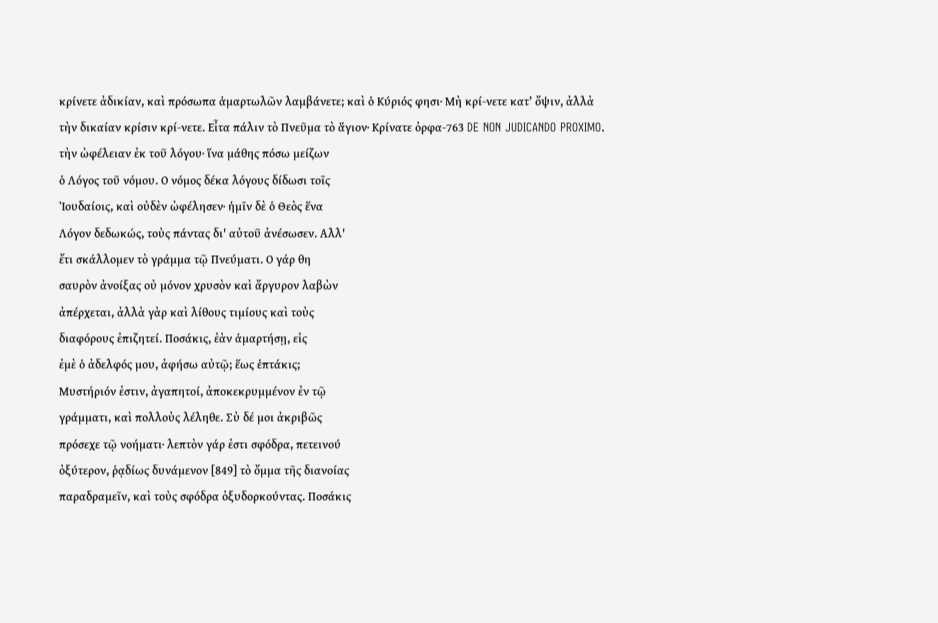κρίνετε ἀδικίαν, καὶ πρόσωπα ἁμαρτωλῶν λαμβάνετε; καὶ ὁ Κύριός φησι· Μὴ κρί-νετε κατ’ ὄψιν, ἀλλὰ τὴν δικαίαν κρίσιν κρί-νετε. Εἶτα πάλιν τὸ Πνεῦμα τὸ ἅγιον· Κρίνατε ὀρφα-763 DE NON JUDICANDO PROXIMO.
τὴν ὠφέλειαν ἐκ τοῦ λόγου· ἵνα μάθης πόσω μείζων
ὁ Λόγος τοῦ νόμου. Ο νόμος δέκα λόγους δίδωσι τοῖς
Ἰουδαίοις, καὶ οὐδὲν ὠφέλησεν· ἡμῖν δὲ ὁ Θεὸς ἕνα
Λόγον δεδωκώς, τοὺς πάντας δι' αὐτοῦ ἀνέσωσεν. Αλλ'
ἔτι σκάλλομεν τὸ γράμμα τῷ Πνεύματι. Ο γάρ θη
σαυρὸν ἀνοίξας οὐ μόνον χρυσὸν καὶ ἄργυρον λαβὼν
ἀπέρχεται, ἀλλὰ γὰρ καὶ λίθους τιμίους καὶ τοὺς
διαφόρους ἐπιζητεί. Ποσάκις, ἐὰν ἁμαρτήσῃ, εἰς
ἐμὲ ὁ ἀδελφός μου, ἀφήσω αὐτῷ; ἕως ἑπτάκις;
Μυστήριόν ἐστιν, ἀγαπητοί, ἀποκεκρυμμένον ἐν τῷ
γράμματι, καὶ πολλοὺς λέληθε. Σὺ δέ μοι ἀκριβῶς
πρόσεχε τῷ νοήματι· λεπτὸν γάρ ἐστι σφόδρα, πετεινού
ὀξύτερον, ῥᾳδίως δυνάμενον [849] τὸ ὄμμα τῆς διανοίας
παραδραμεῖν, καὶ τοὺς σφόδρα ὀξυδορκούντας. Ποσάκις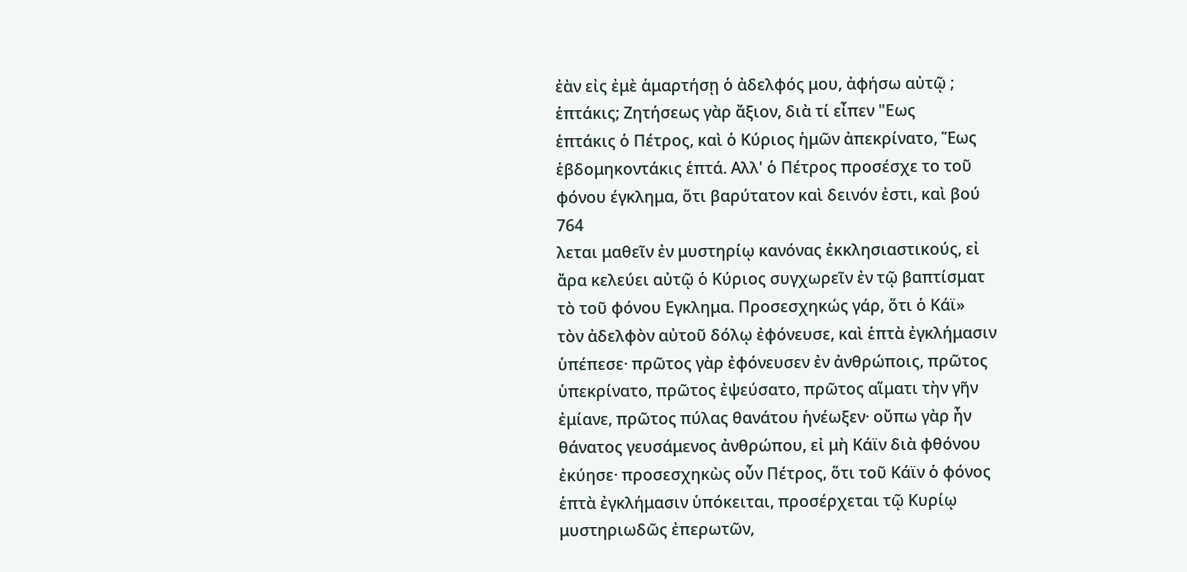ἐὰν εἰς ἐμὲ ἁμαρτήσῃ ὁ ἀδελφός μου, ἀφήσω αὐτῷ ;
ἑπτάκις; Ζητήσεως γὰρ ἄξιον, διὰ τί εἶπεν "Εως
ἑπτάκις ὁ Πέτρος, καὶ ὁ Κύριος ἡμῶν ἀπεκρίνατο, Ἕως
ἑβδομηκοντάκις ἑπτά. Αλλ' ὁ Πέτρος προσέσχε το τοῦ
φόνου έγκλημα, ὅτι βαρύτατον καὶ δεινόν ἐστι, καὶ βού
764
λεται μαθεῖν ἐν μυστηρίῳ κανόνας ἐκκλησιαστικούς, εἰ
ἄρα κελεύει αὐτῷ ὁ Κύριος συγχωρεῖν ἐν τῷ βαπτίσματ
τὸ τοῦ φόνου Εγκλημα. Προσεσχηκώς γάρ, ὅτι ὁ Κάϊ»
τὸν ἀδελφὸν αὐτοῦ δόλῳ ἐφόνευσε, καὶ ἑπτὰ ἐγκλήμασιν
ὑπέπεσε· πρῶτος γὰρ ἐφόνευσεν ἐν ἀνθρώποις, πρῶτος
ὑπεκρίνατο, πρῶτος ἐψεύσατο, πρῶτος αἵματι τὴν γῆν
ἐμίανε, πρῶτος πύλας θανάτου ἡνέωξεν· οὔπω γὰρ ἦν
θάνατος γευσάμενος ἀνθρώπου, εἰ μὴ Κάϊν διὰ φθόνου
ἐκύησε· προσεσχηκὼς οὖν Πέτρος, ὅτι τοῦ Κάϊν ὁ φόνος
ἑπτὰ ἐγκλήμασιν ὑπόκειται, προσέρχεται τῷ Κυρίῳ
μυστηριωδῶς ἐπερωτῶν,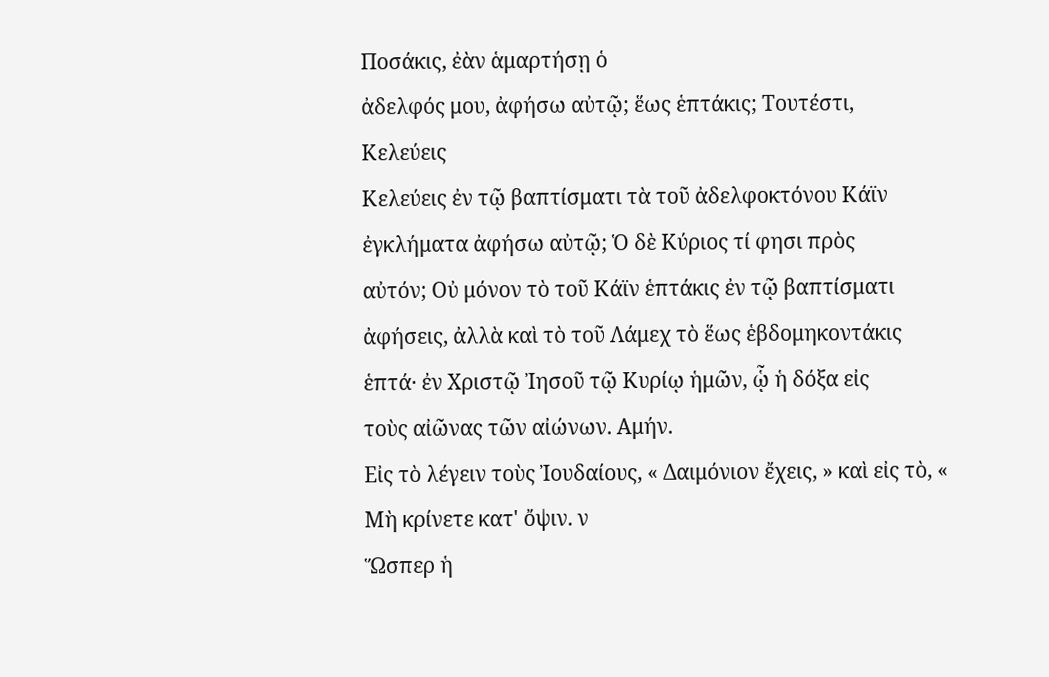Ποσάκις, ἐὰν ἁμαρτήσῃ ὁ
ἀδελφός μου, ἀφήσω αὐτῷ; ἕως ἑπτάκις; Τουτέστι,
Κελεύεις
Κελεύεις ἐν τῷ βαπτίσματι τὰ τοῦ ἀδελφοκτόνου Κάϊν
ἐγκλήματα ἀφήσω αὐτῷ; Ὁ δὲ Κύριος τί φησι πρὸς
αὐτόν; Οὐ μόνον τὸ τοῦ Κάϊν ἑπτάκις ἐν τῷ βαπτίσματι
ἀφήσεις, ἀλλὰ καὶ τὸ τοῦ Λάμεχ τὸ ἕως ἑβδομηκοντάκις
ἑπτά· ἐν Χριστῷ Ἰησοῦ τῷ Κυρίῳ ἡμῶν, ᾧ ἡ δόξα εἰς
τοὺς αἰῶνας τῶν αἰώνων. Αμήν.
Εἰς τὸ λέγειν τοὺς Ἰουδαίους, « Δαιμόνιον ἔχεις, » καὶ εἰς τὸ, « Μὴ κρίνετε κατ' ὄψιν. ν
Ὥσπερ ἡ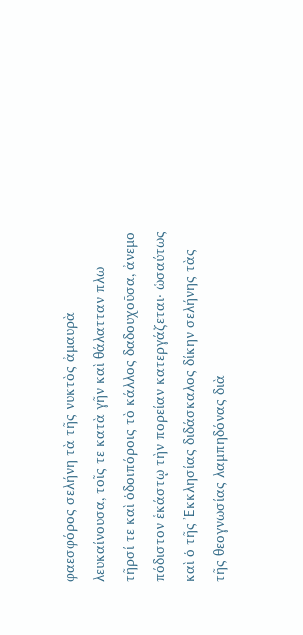φαεσφόρος σελήνη τὰ τῆς νυκτὸς ἀμαυρὰ
λευκαίνουσα, τοῖς τε κατὰ γῆν καὶ θάλατταν πλω
τῆρσί τε καὶ ὁδοιπόροις τὸ κάλλος δαδουχοῦσα, ἀνεμο
πόδιστον ἑκάστῳ τὴν πορείαν κατεργάζεται· ὡσαύτως
καὶ ὁ τῆς Ἐκκλησίας διδάσκαλος δίκην σελήνης τὰς
τῆς θεογνωσίας λαμπηδόνας διὰ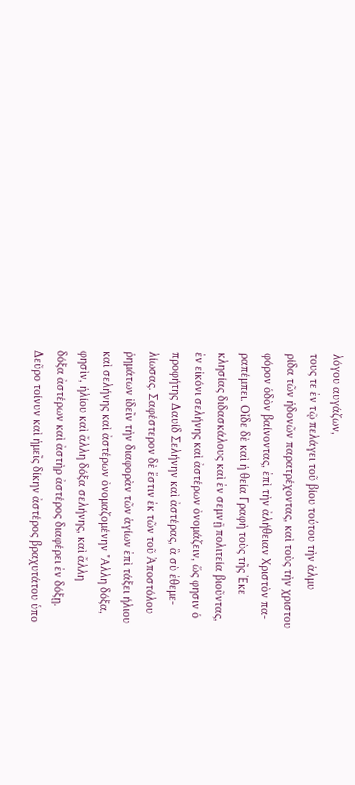λόγου αυγάζων,
τους τε ἐν τῷ πελάγει τοῦ βίου τούτου τὴν ἁλμυ
ρίδα τῶν ἡδονῶν παρατρέχοντας, καὶ τοὺς τὴν χριστου
φόρον ὁδὸν βαίνοντας, ἐπὶ τὴν ἀλήθειαν Χριστὸν πα-
ραπέμπει. Οἶδε δὲ καὶ ἡ θεία Γραφὴ τοὺς τῆς Ἐκε
κλησίας διδασκάλους καὶ ἐν σεμνῇ πολιτεία βιοῦντας,
ἐν εἰκόνι σελήνης καὶ ἀστέρων ὀνομάζειν, ὥς φησιν ὁ
προφήτης Δαυίδ Σελήνην καὶ ἀστέρας, ἃ σὺ ἐθεμε-
λίωσας. Σαφέστερον δὲ ἔστιν ἐκ τῶν τοῦ Ἀποστόλου
ῥημάτων ἰδεῖν τὴν διαφορὰν τῶν ἁγίων ἐπὶ τάξει ήλιου
καὶ σελήνης καὶ ἀστέρων ὀνομαζομένην "Αλλη δόξα,
φησὶν, ἡλίου καὶ ἄλλη δόξα σελήνης, καὶ ἄλλη
δόξα ἀστέρων καὶ ἀστὴρ ἀστέρος διαφέρει ἐν δόξῃ.
Δεῦρο τοίνυν καὶ ἡμεῖς δίκην ἀστέρος βραχυτάτου ὑπο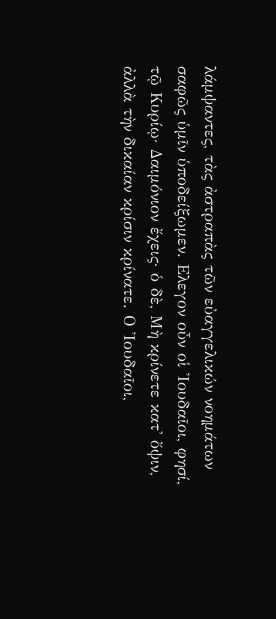λάμψαντες, τὰς ἀστραπὰς τῶν εὐαγγελικών νοημάτων
σαφῶς ὑμῖν ὑποδείξωμεν. Ελεγον οὖν οἱ Ἰουδαῖοι, φησί,
τῷ Κυρίῳ· Δαιμόνιον ἔχεις· ὁ δὲ, Μὴ κρίνετε κατ' ὄψιν,
ἀλλὰ τὴν δικαίαν κρίσιν κρίνατε. Ο Ἰουδαῖοι,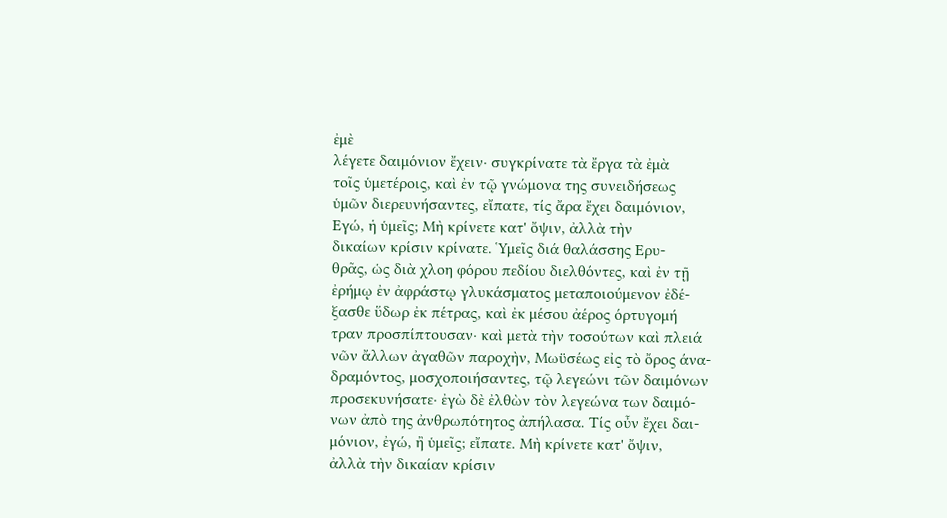ἐμὲ
λέγετε δαιμόνιον ἔχειν· συγκρίνατε τὰ ἔργα τὰ ἐμὰ
τοῖς ὑμετέροις, καὶ ἐν τῷ γνώμονα της συνειδήσεως
ὑμῶν διερευνήσαντες, εἴπατε, τίς ἄρα ἔχει δαιμόνιον,
Εγώ, ἡ ὑμεῖς; Μὴ κρίνετε κατ' ὄψιν, ἀλλὰ τὴν
δικαίων κρίσιν κρίνατε. Ὑμεῖς διά θαλάσσης Ερυ-
θρᾶς, ὡς διὰ χλοη φόρου πεδίου διελθόντες, καὶ ἐν τῇ
ἐρήμῳ ἐν ἀφράστῳ γλυκάσματος μεταποιούμενον ἐδέ-
ξασθε ὕδωρ ἐκ πέτρας, καὶ ἐκ μέσου ἀέρος όρτυγομή
τραν προσπίπτουσαν· καὶ μετὰ τὴν τοσούτων καὶ πλειά
νῶν ἄλλων ἀγαθῶν παροχὴν, Μωϋσέως εἰς τὸ ὄρος άνα-
δραμόντος, μοσχοποιήσαντες, τῷ λεγεώνι τῶν δαιμόνων
προσεκυνήσατε· ἐγὼ δὲ ἐλθὼν τὸν λεγεώνα των δαιμό-
νων ἀπὸ της ἀνθρωπότητος ἀπήλασα. Τίς οὖν ἔχει δαι-
μόνιον, ἐγώ, ἢ ὑμεῖς; εἴπατε. Μὴ κρίνετε κατ' ὄψιν,
ἀλλὰ τὴν δικαίαν κρίσιν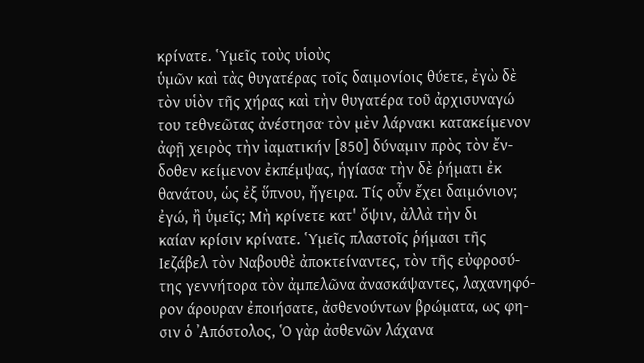κρίνατε. Ὑμεῖς τοὺς υἱοὺς
ὑμῶν καὶ τὰς θυγατέρας τοῖς δαιμονίοις θύετε, ἐγὼ δὲ
τὸν υἱὸν τῆς χήρας καὶ τὴν θυγατέρα τοῦ ἀρχισυναγώ
του τεθνεῶτας ἀνέστησα· τὸν μὲν λάρνακι κατακείμενον
ἀφῇ χειρὸς τὴν ἰαματικήν [850] δύναμιν πρὸς τὸν ἔν-
δοθεν κείμενον ἐκπέμψας, ἡγίασα· τὴν δὲ ῥήματι ἐκ
θανάτου, ὡς ἐξ ὕπνου, ἤγειρα. Τίς οὖν ἔχει δαιμόνιον;
ἐγώ, ἢ ὑμεῖς; Μὴ κρίνετε κατ' ὄψιν, ἀλλὰ τὴν δι
καίαν κρίσιν κρίνατε. Ὑμεῖς πλαστοῖς ῥήμασι τῆς
Ιεζάβελ τὸν Ναβουθὲ ἀποκτείναντες, τὸν τῆς εὐφροσύ-
της γεννήτορα τὸν ἀμπελῶνα ἀνασκάψαντες, λαχανηφό-
ρον άρουραν ἐποιήσατε, ἀσθενούντων βρώματα, ως φη-
σιν ὁ ᾿Απόστολος, Ὁ γὰρ ἀσθενῶν λάχανα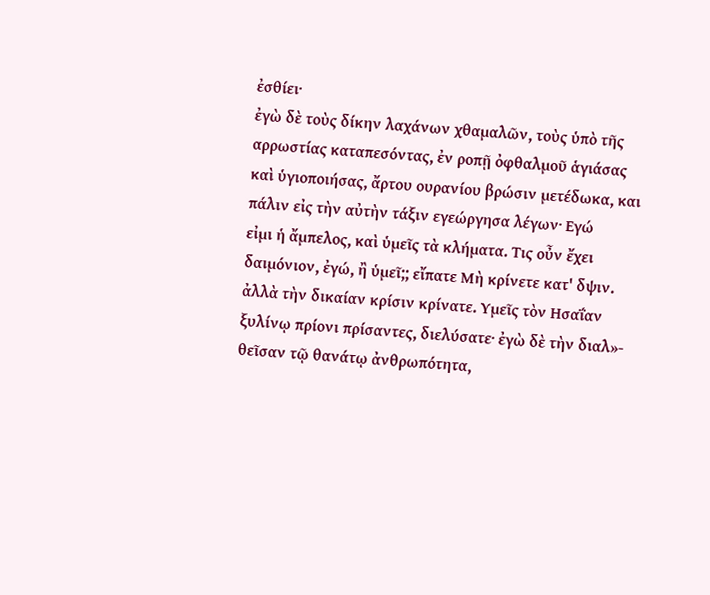ἐσθίει·
ἐγὼ δὲ τοὺς δίκην λαχάνων χθαμαλῶν, τοὺς ὑπὸ τῆς
αρρωστίας καταπεσόντας, ἐν ροπῇ ὀφθαλμοῦ ἁγιάσας
καὶ ὑγιοποιήσας, ἄρτου ουρανίου βρώσιν μετέδωκα, και
πάλιν εἰς τὴν αὐτὴν τάξιν εγεώργησα λέγων· Εγώ
εἰμι ἡ ἄμπελος, καὶ ὑμεῖς τὰ κλήματα. Τις οὖν ἔχει
δαιμόνιον, ἐγώ, ἢ ὑμεῖ;; εἴπατε Μὴ κρίνετε κατ' δψιν.
ἀλλὰ τὴν δικαίαν κρίσιν κρίνατε. Υμεῖς τὸν Ησαΐαν
ξυλίνῳ πρίονι πρίσαντες, διελύσατε· ἐγὼ δὲ τὴν διαλ»-
θεῖσαν τῷ θανάτῳ ἀνθρωπότητα,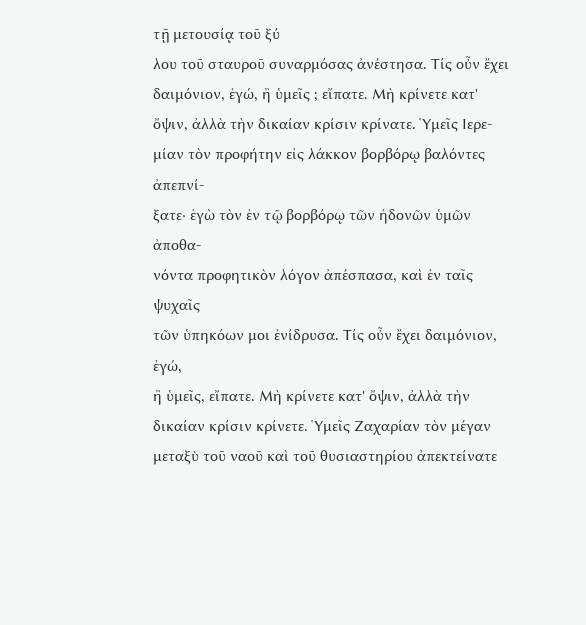τῇ μετουσίᾳ τοῦ ξύ
λου τοῦ σταυροῦ συναρμόσας ἀνέστησα. Τίς οὖν ἔχει
δαιμόνιον, ἐγώ, ἢ ὑμεῖς ; εἴπατε. Μὴ κρίνετε κατ'
ὄψιν, ἀλλὰ τὴν δικαίαν κρίσιν κρίνατε. Ὑμεῖς Ιερε-
μίαν τὸν προφήτην εἰς λάκκον βορβόρῳ βαλόντες ἀπεπνί-
ξατε· ἐγὼ τὸν ἐν τῷ βορβόρῳ τῶν ἡδονῶν ὑμῶν ἀποθα-
νόντα προφητικὸν λόγον ἀπέσπασα, καὶ ἐν ταῖς ψυχαῖς
τῶν ὑπηκόων μοι ἐνίδρυσα. Τίς οὖν ἔχει δαιμόνιον, ἐγώ,
ἢ ὑμεῖς, εἴπατε. Μὴ κρίνετε κατ' ὄψιν, ἀλλὰ τὴν
δικαίαν κρίσιν κρίνετε. Ὑμεῖς Ζαχαρίαν τὸν μέγαν
μεταξὺ τοῦ ναοῦ καὶ τοῦ θυσιαστηρίου ἀπεκτείνατε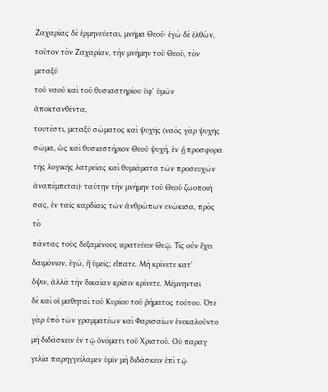Ζαχαρίας δὲ ἑρμηνεύεται, μνῆμα Θεοῦ· ἐγὼ δὲ ἐλθὼν,
τοῦτον τὸν Ζαχαρίαν, τὴν μνήμην τοῦ Θεοῦ, τὸν μεταξύ
τοῦ ναοῦ καὶ τοῦ θυσιαστηρίου ὑφ' ὑμῶν ἀποκτανθέντα,
τουτέστι, μεταξύ σώματος καὶ ψυχῆς (ναός γὰρ ψυχῆς
σῶμα, ὡς καὶ θυσιαστήριον Θεοῦ ψυχὴ, ἐν ᾗ προσφορα
τῆς λογικῆς λατρείας καὶ θυμιάματα τῶν προσευχῶν
ἀναπέμπεται)· ταύτην τὴν μνήμην τοῦ Θεοῦ ζωοποιή
σας, ἐν ταῖς καρδίαις τῶν ἀνθρώπων ενώκισα, πρὸς τὸ
πάντας τοὺς δεξαμένους ιερατεύειν Θεῷ. Τίς οὖν ἔχει
δαιμόνιον, ἐγώ, ἢ ὑμεῖς; εἴπατε. Μὴ κρίνετε κατ'
ὄψιν, ἀλλὰ τὴν δικαίαν κρίσιν κρίνετε. Μέμνηνται
δὲ καὶ οἱ μαθηταὶ τοῦ Κυρίου τοῦ ῥήματος τούτου. Ότε
γὰρ ὑπὸ τῶν γραμματέων καὶ Φαρισαίων ἐνεκαλοῦντο
μὴ διδάσκειν ἐν τῷ ὀνόματι τοῦ Χριστοῦ. Οὐ παραγ
γελία παρηγγείλαμεν ὑμῖν μὴ διδάσκειν ἐπὶ τῷ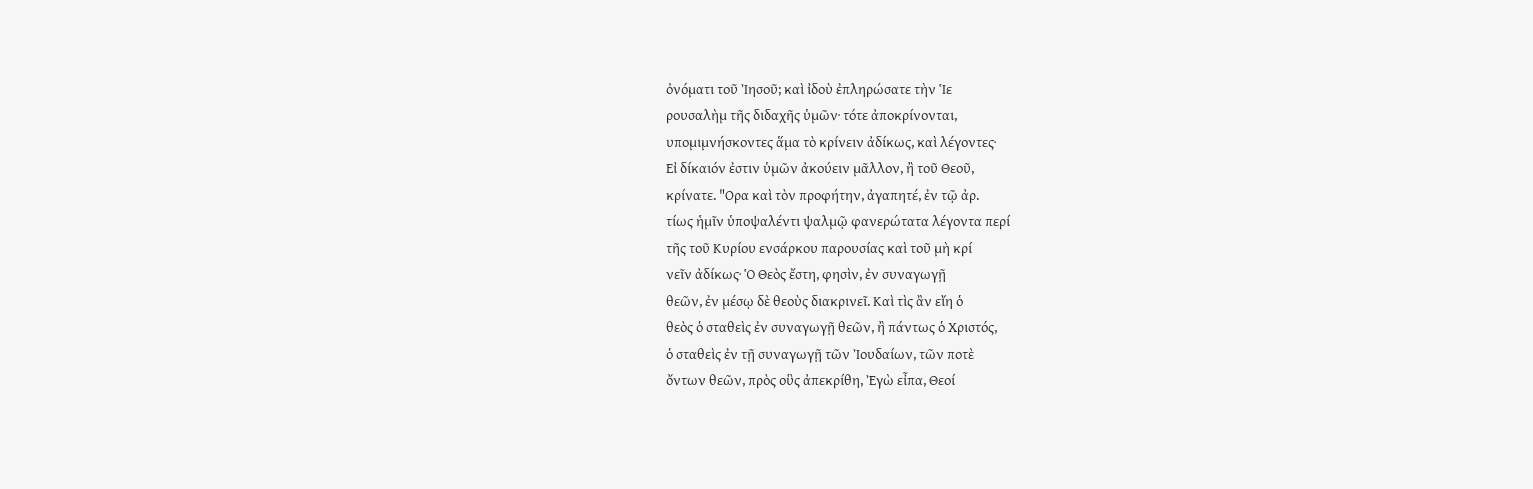ὀνόματι τοῦ Ἰησοῦ; καὶ ἰδοὺ ἐπληρώσατε τὴν Ἱε
ρουσαλὴμ τῆς διδαχῆς ὑμῶν· τότε ἀποκρίνονται,
υπομιμνήσκοντες ἅμα τὸ κρίνειν ἀδίκως, καὶ λέγοντες·
Εἰ δίκαιόν ἐστιν ὑμῶν ἀκούειν μᾶλλον, ἢ τοῦ Θεοῦ,
κρίνατε. "Ορα καὶ τὸν προφήτην, ἀγαπητέ, ἐν τῷ ἀρ.
τίως ἡμῖν ὑποψαλέντι ψαλμῷ φανερώτατα λέγοντα περί
τῆς τοῦ Κυρίου ενσάρκου παρουσίας καὶ τοῦ μὴ κρί
νεῖν ἀδίκως· Ὁ Θεὸς ἔστη, φησὶν, ἐν συναγωγῇ
θεῶν, ἐν μέσῳ δὲ θεοὺς διακρινεῖ. Καὶ τὶς ἂν εἴη ὁ
θεὸς ὁ σταθεὶς ἐν συναγωγῇ θεῶν, ἢ πάντως ὁ Χριστός,
ὁ σταθεὶς ἐν τῇ συναγωγῇ τῶν Ἰουδαίων, τῶν ποτὲ
ὄντων θεῶν, πρὸς οὓς ἀπεκρίθη, Ἐγὼ εἶπα, Θεοί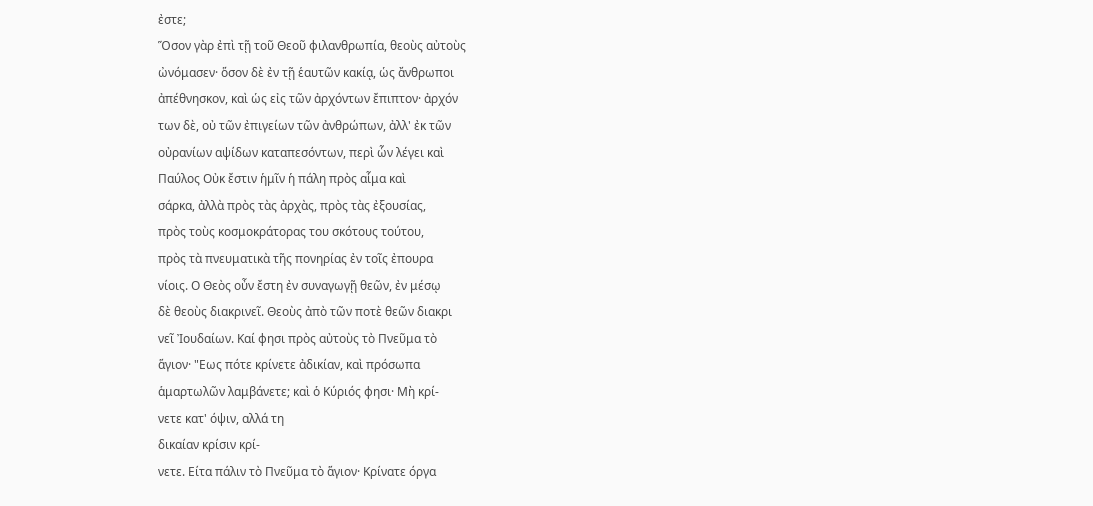ἐστε;
Ὅσον γὰρ ἐπὶ τῇ τοῦ Θεοῦ φιλανθρωπία, θεοὺς αὐτοὺς
ὠνόμασεν· ὅσον δὲ ἐν τῇ ἑαυτῶν κακίᾳ, ὡς ἄνθρωποι
ἀπέθνησκον, καὶ ὡς εἰς τῶν ἀρχόντων ἔπιπτον· ἀρχόν
των δὲ, οὐ τῶν ἐπιγείων τῶν ἀνθρώπων, ἀλλ' ἐκ τῶν
οὐρανίων αψίδων καταπεσόντων, περὶ ὧν λέγει καὶ
Παύλος Οὐκ ἔστιν ἡμῖν ἡ πάλη πρὸς αἷμα καὶ
σάρκα, ἀλλὰ πρὸς τὰς ἀρχὰς, πρὸς τὰς ἐξουσίας,
πρὸς τοὺς κοσμοκράτορας του σκότους τούτου,
πρὸς τὰ πνευματικὰ τῆς πονηρίας ἐν τοῖς ἐπουρα
νίοις. Ο Θεὸς οὖν ἔστη ἐν συναγωγῇ θεῶν, ἐν μέσῳ
δὲ θεοὺς διακρινεῖ. Θεοὺς ἀπὸ τῶν ποτὲ θεῶν διακρι
νεῖ Ἰουδαίων. Καί φησι πρὸς αὐτοὺς τὸ Πνεῦμα τὸ
ἅγιον· "Εως πότε κρίνετε ἀδικίαν, καὶ πρόσωπα
ἁμαρτωλῶν λαμβάνετε; καὶ ὁ Κύριός φησι· Μὴ κρί-
νετε κατ' όψιν, αλλά τη
δικαίαν κρίσιν κρί-
νετε. Είτα πάλιν τὸ Πνεῦμα τὸ ἅγιον· Κρίνατε όργα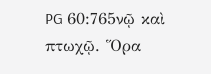PG 60:765νῷ καὶ πτωχῷ. Ὅρα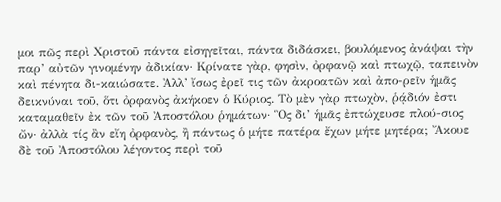μοι πῶς περὶ Χριστοῦ πάντα εἰσηγεῖται, πάντα διδάσκει, βουλόμενος ἀνάψαι τὴν παρ’ αὐτῶν γινομένην ἀδικίαν· Κρίνατε γὰρ, φησὶν, ὀρφανῷ καὶ πτωχῷ, ταπεινὸν καὶ πένητα δι-καιώσατε. Ἀλλ’ ἴσως ἐρεῖ τις τῶν ἀκροατῶν καὶ ἀπο-ρεῖν ἡμᾶς δεικνύναι τοῦ, ὅτι ὀρφανὸς ἀκήκοεν ὁ Κύριος. Τὸ μὲν γὰρ πτωχὸν, ῥᾴδιόν ἐστι καταμαθεῖν ἐκ τῶν τοῦ Ἀποστόλου ῥημάτων· Ὃς δι’ ἡμᾶς ἐπτώχευσε πλού-σιος ὤν· ἀλλὰ τίς ἂν εἴη ὀρφανὸς, ἢ πάντως ὁ μήτε πατέρα ἔχων μήτε μητέρα; Ἄκουε δὲ τοῦ Ἀποστόλου λέγοντος περὶ τοῦ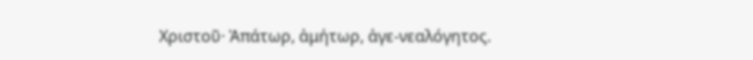Χριστοῦ· Ἀπάτωρ, ἀμήτωρ, ἀγε-νεαλόγητος.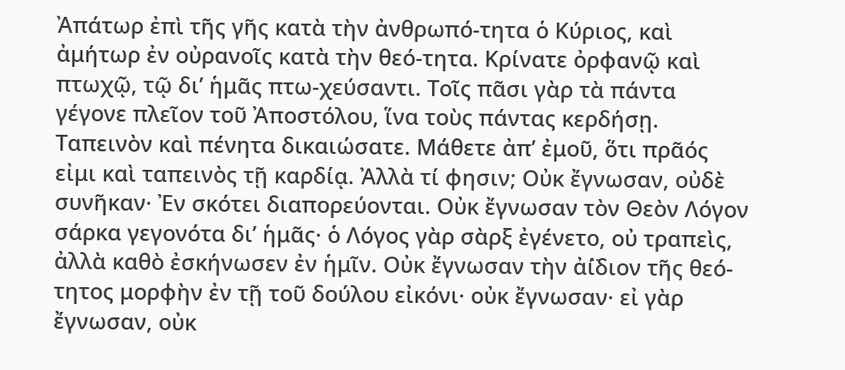Ἀπάτωρ ἐπὶ τῆς γῆς κατὰ τὴν ἀνθρωπό-τητα ὁ Κύριος, καὶ ἀμήτωρ ἐν οὐρανοῖς κατὰ τὴν θεό-τητα. Κρίνατε ὀρφανῷ καὶ πτωχῷ, τῷ δι’ ἡμᾶς πτω-χεύσαντι. Τοῖς πᾶσι γὰρ τὰ πάντα γέγονε πλεῖον τοῦ Ἀποστόλου, ἵνα τοὺς πάντας κερδήσῃ. Ταπεινὸν καὶ πένητα δικαιώσατε. Μάθετε ἀπ’ ἐμοῦ, ὅτι πρᾶός εἰμι καὶ ταπεινὸς τῇ καρδίᾳ. Ἀλλὰ τί φησιν; Οὐκ ἔγνωσαν, οὐδὲ συνῆκαν· Ἐν σκότει διαπορεύονται. Οὐκ ἔγνωσαν τὸν Θεὸν Λόγον σάρκα γεγονότα δι’ ἡμᾶς· ὁ Λόγος γὰρ σὰρξ ἐγένετο, οὐ τραπεὶς, ἀλλὰ καθὸ ἐσκήνωσεν ἐν ἡμῖν. Οὐκ ἔγνωσαν τὴν ἀί̈διον τῆς θεό-τητος μορφὴν ἐν τῇ τοῦ δούλου εἰκόνι· οὐκ ἔγνωσαν· εἰ γὰρ ἔγνωσαν, οὐκ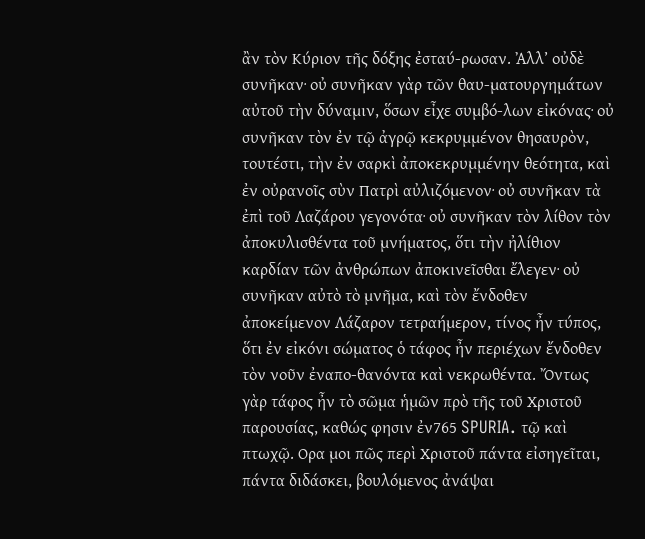ἂν τὸν Κύριον τῆς δόξης ἐσταύ-ρωσαν. Ἀλλ’ οὐδὲ συνῆκαν· οὐ συνῆκαν γὰρ τῶν θαυ-ματουργημάτων αὐτοῦ τὴν δύναμιν, ὅσων εἶχε συμβό-λων εἰκόνας· οὐ συνῆκαν τὸν ἐν τῷ ἀγρῷ κεκρυμμένον θησαυρὸν, τουτέστι, τὴν ἐν σαρκὶ ἀποκεκρυμμένην θεότητα, καὶ ἐν οὐρανοῖς σὺν Πατρὶ αὐλιζόμενον· οὐ συνῆκαν τὰ ἐπὶ τοῦ Λαζάρου γεγονότα· οὐ συνῆκαν τὸν λίθον τὸν ἀποκυλισθέντα τοῦ μνήματος, ὅτι τὴν ἠλίθιον καρδίαν τῶν ἀνθρώπων ἀποκινεῖσθαι ἔλεγεν· οὐ συνῆκαν αὐτὸ τὸ μνῆμα, καὶ τὸν ἔνδοθεν ἀποκείμενον Λάζαρον τετραήμερον, τίνος ἦν τύπος, ὅτι ἐν εἰκόνι σώματος ὁ τάφος ἦν περιέχων ἔνδοθεν τὸν νοῦν ἐναπο-θανόντα καὶ νεκρωθέντα. Ὄντως γὰρ τάφος ἦν τὸ σῶμα ἡμῶν πρὸ τῆς τοῦ Χριστοῦ παρουσίας, καθώς φησιν ἐν765 SPURIA. τῷ καὶ πτωχῷ. Ορα μοι πῶς περὶ Χριστοῦ πάντα εἰσηγεῖται, πάντα διδάσκει, βουλόμενος ἀνάψαι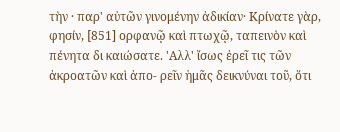τὴν · παρ' αὐτῶν γινομένην ἀδικίαν· Κρίνατε γὰρ, φησίν, [851] ορφανῷ καὶ πτωχῷ, ταπεινὸν καὶ πένητα δι καιώσατε. 'Αλλ' ἴσως ἐρεῖ τις τῶν ἀκροατῶν καὶ ἀπο- ρεῖν ἡμᾶς δεικνύναι τοῦ, ὅτι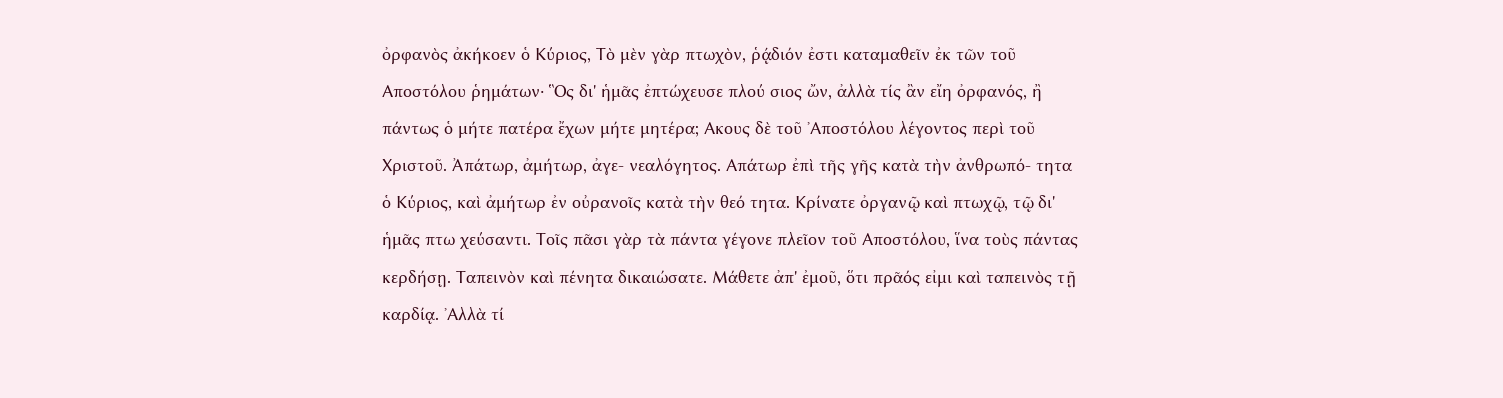ὀρφανὸς ἀκήκοεν ὁ Κύριος, Τὸ μὲν γὰρ πτωχὸν, ῥᾴδιόν ἐστι καταμαθεῖν ἐκ τῶν τοῦ Αποστόλου ῥημάτων· Ὃς δι' ἡμᾶς ἐπτώχευσε πλού σιος ὤν, ἀλλὰ τίς ἂν εἴη ὀρφανός, ἢ πάντως ὁ μήτε πατέρα ἔχων μήτε μητέρα; Ακους δὲ τοῦ ᾿Αποστόλου λέγοντος περὶ τοῦ Χριστοῦ. Ἀπάτωρ, ἀμήτωρ, ἀγε- νεαλόγητος. Απάτωρ ἐπὶ τῆς γῆς κατὰ τὴν ἀνθρωπό- τητα ὁ Κύριος, καὶ ἀμήτωρ ἐν οὐρανοῖς κατὰ τὴν θεό τητα. Κρίνατε ὀργανῷ καὶ πτωχῷ, τῷ δι' ἡμᾶς πτω χεύσαντι. Τοῖς πᾶσι γὰρ τὰ πάντα γέγονε πλεῖον τοῦ Αποστόλου, ἵνα τοὺς πάντας κερδήσῃ. Ταπεινὸν καὶ πένητα δικαιώσατε. Μάθετε ἀπ' ἐμοῦ, ὅτι πρᾶός εἰμι καὶ ταπεινὸς τῇ καρδίᾳ. ᾿Αλλὰ τί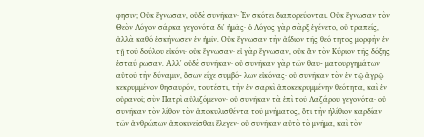φησιν; Οὐκ ἔγνωσαν, οὐδὲ συνῆκαν· Ἐν σκότει διαπορεύονται. Οὐκ ἔγνωσαν τὸν Θεὸν Λόγον σάρκα γεγονότα δι' ἡμᾶς· ὁ Λόγος γὰρ σὰρξ ἐγένετο, οὐ τραπείς, ἀλλὰ καθό ἐσκήνωσεν ἐν ἡμῖν. Οὐκ ἔγνωσαν τὴν ἀΐδιον τῆς θεό τητος μορφὴν ἐν τῇ τοῦ δούλου εἰκόνι· οὐκ ἔγνωσαν· εἰ γὰρ ἔγνωσαν, οὐκ ἂν τὸν Κύριον τῆς δόξης ἐσταύ ρωσαν. Αλλ' οὐδὲ συνῆκαν· οὐ συνῆκαν γὰρ τῶν θαυ- ματουργημάτων αὐτοῦ τὴν δύναμιν, ὅσων είχε συμβό- λων εἰκόνας· οὐ συνῆκαν τὸν ἐν τῷ ἀγρῷ κεκρυμμένον θησαυρόν, τουτέστι, τὴν ἐν σαρκὶ ἀποκεκρυμμένην θεότητα, καὶ ἐν οὐρανοῖ; σὺν Πατρὶ αὐλιζόμενον· οὐ συνῆκαν τὰ ἐπὶ τοῦ Λαζάρου γεγονότα· οὐ συνῆκαν τὸν λίθον τὸν ἀποκυλισθέντα τοῦ μνήματος, ὅτι τὴν ἠλίθιον καρδίαν τῶν ἀνθρώπων ἀποκινεῖσθαι ἔλεγεν· οὐ συνῆκαν αὐτὸ τὸ μνῆμα, καὶ τὸν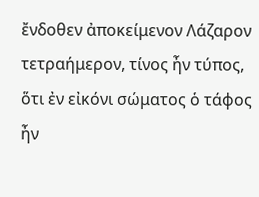ἔνδοθεν ἀποκείμενον Λάζαρον τετραήμερον, τίνος ἦν τύπος, ὅτι ἐν εἰκόνι σώματος ὁ τάφος ἦν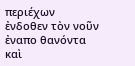περιέχων ἐνδοθεν τὸν νοῦν ἐναπο θανόντα καὶ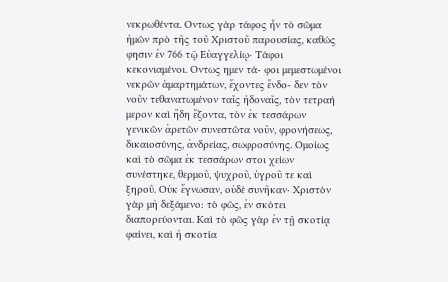νεκρωθέντα. Οντως γὰρ τάφος ἦν τὸ σῶμα ἡμῶν πρὸ τῆς τοῦ Χριστοῦ παρουσίας, καθώς φησιν ἐν 766 τῷ Εὐαγγελίῳ· Τάφοι κεκονιαμένοι. Οντως ημεν τά- φοι μεμεστωμένοι νεκρῶν ἁμαρτημάτων, ἔχοντες ἔνδο- δεν τὸν νοῦν τεθανατωμένον ταῖς ἡδοναῖς, τὸν τετραή μερον καὶ ἤδη ἔζοντα, τὸν ἐκ τεσσάρων γενικῶν ἀρετῶν συνεστῶτα νοῦν, φρονήσεως, δικαιοσύνης, ἀνδρείας, σωφροσύνης. Ομοίως καὶ τὸ σῶμα ἐκ τεσσάρων στοι χείων συνέστηκε, θερμοῦ, ψυχροῦ, ὑγροῦ τε καὶ ξηροῦ. Οὐκ ἔγνωσαν, οὐδὲ συνῆκαν· Χριστὸν γὰρ μὴ δεξάμενο: τὸ φῶς, ἐν σκότει διαπορεύονται. Καὶ τὸ φῶς γὰρ ἐν τῇ σκοτίᾳ φαίνει, καὶ ἡ σκοτία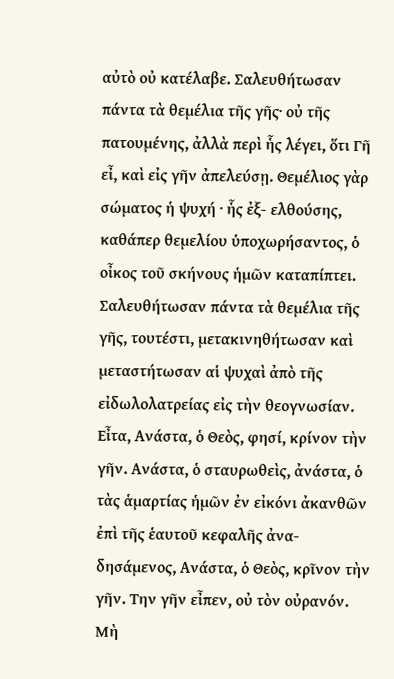αὐτὸ οὐ κατέλαβε. Σαλευθήτωσαν πάντα τὰ θεμέλια τῆς γῆς· οὐ τῆς πατουμένης, ἀλλὰ περὶ ἧς λέγει, ὅτι Γῆ εἶ, καὶ εἰς γῆν ἀπελεύσῃ. Θεμέλιος γὰρ σώματος ἡ ψυχή · ἧς ἐξ- ελθούσης, καθάπερ θεμελίου ὑποχωρήσαντος, ὁ οἶκος τοῦ σκήνους ἡμῶν καταπίπτει. Σαλευθήτωσαν πάντα τὰ θεμέλια τῆς γῆς, τουτέστι, μετακινηθήτωσαν καὶ μεταστήτωσαν αἱ ψυχαὶ ἀπὸ τῆς εἰδωλολατρείας εἰς τὴν θεογνωσίαν. Εἶτα, Ανάστα, ὁ Θεὸς, φησί, κρίνον τὴν γῆν. Ανάστα, ὁ σταυρωθεὶς, ἀνάστα, ὁ τὰς ἁμαρτίας ἡμῶν ἐν εἰκόνι ἀκανθῶν ἐπὶ τῆς ἑαυτοῦ κεφαλῆς ἀνα- δησάμενος, Ανάστα, ὁ Θεὸς, κρῖνον τὴν γῆν. Την γῆν εἶπεν, οὐ τὸν οὐρανόν. Μὴ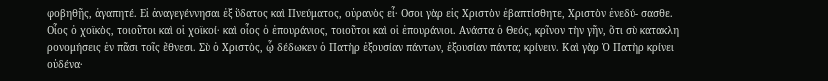φοβηθῇς, ἀγαπητέ. Εἰ ἀναγεγέννησαι ἐξ ὕδατος καὶ Πνεύματος, οὐρανὸς εἶ· Οσοι γὰρ εἰς Χριστὸν ἐβαπτίσθητε, Χριστὸν ἐνεδύ- σασθε. Οἷος ὁ χοϊκὸς, τοιοῦτοι καὶ οἱ χοϊκοί· καὶ οἷος ὁ ἐπουράνιος, τοιοῦτοι καὶ οἱ ἐπουράνιοι. Ανάστα ὁ Θεός, κρῖνον τὴν γῆν, ὅτι σὺ κατακλη ρονομήσεις ἐν πᾶσι τοῖς ἔθνεσι. Σὺ ὁ Χριστὸς, ᾧ δέδωκεν ὁ Πατὴρ ἐξουσίαν πάντων, ἐξουσίαν πάντα; κρίνειν. Καὶ γὰρ Ὁ Πατὴρ κρίνει οὐδένα·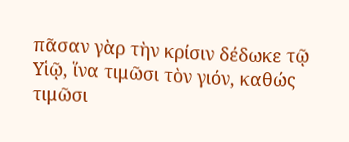πᾶσαν γὰρ τὴν κρίσιν δέδωκε τῷ Υἱῷ, ἵνα τιμῶσι τὸν γιόν, καθώς τιμῶσι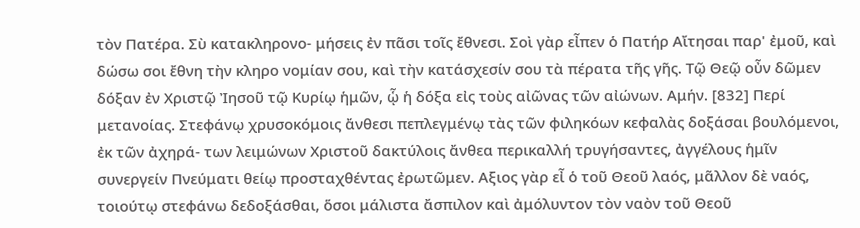τὸν Πατέρα. Σὺ κατακληρονο- μήσεις ἐν πᾶσι τοῖς ἔθνεσι. Σοὶ γὰρ εἶπεν ὁ Πατήρ Αἴτησαι παρ' ἐμοῦ, καὶ δώσω σοι ἔθνη τὴν κληρο νομίαν σου, καὶ τὴν κατάσχεσίν σου τὰ πέρατα τῆς γῆς. Τῷ Θεῷ οὖν δῶμεν δόξαν ἐν Χριστῷ Ἰησοῦ τῷ Κυρίῳ ἡμῶν, ᾧ ἡ δόξα εἰς τοὺς αἰῶνας τῶν αἰώνων. Αμήν. [832] Περί μετανοίας. Στεφάνῳ χρυσοκόμοις ἄνθεσι πεπλεγμένῳ τὰς τῶν φιληκόων κεφαλὰς δοξάσαι βουλόμενοι, ἐκ τῶν ἀχηρά- των λειμώνων Χριστοῦ δακτύλοις ἄνθεα περικαλλή τρυγήσαντες, ἀγγέλους ἡμῖν συνεργείν Πνεύματι θείῳ προσταχθέντας ἐρωτῶμεν. Αξιος γὰρ εἶ ὁ τοῦ Θεοῦ λαός, μᾶλλον δὲ ναός, τοιούτῳ στεφάνω δεδοξάσθαι, ὅσοι μάλιστα ἄσπιλον καὶ ἀμόλυντον τὸν ναὸν τοῦ Θεοῦ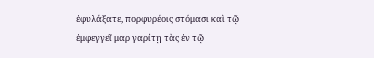ἐφυλάξατε, πορφυρέοις στόμασι καὶ τῷ ἐμφεγγεῖ μαρ γαρίτῃ τὰς ἐν τῷ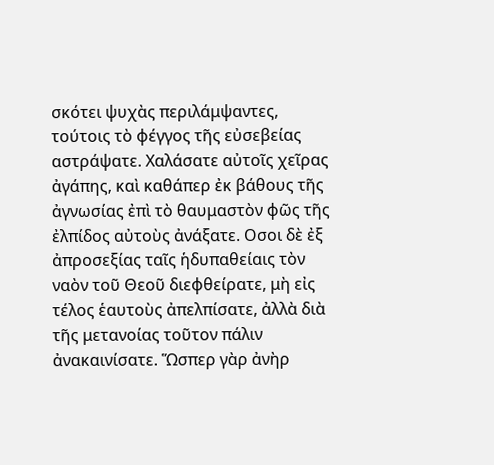σκότει ψυχὰς περιλάμψαντες, τούτοις τὸ φέγγος τῆς εὐσεβείας αστράψατε. Χαλάσατε αὐτοῖς χεῖρας ἀγάπης, καὶ καθάπερ ἐκ βάθους τῆς ἀγνωσίας ἐπὶ τὸ θαυμαστὸν φῶς τῆς ἐλπίδος αὐτοὺς ἀνάξατε. Οσοι δὲ ἐξ ἀπροσεξίας ταῖς ἡδυπαθείαις τὸν ναὸν τοῦ Θεοῦ διεφθείρατε, μὴ εἰς τέλος ἑαυτοὺς ἀπελπίσατε, ἀλλὰ διὰ τῆς μετανοίας τοῦτον πάλιν ἀνακαινίσατε. Ὥσπερ γὰρ ἀνὴρ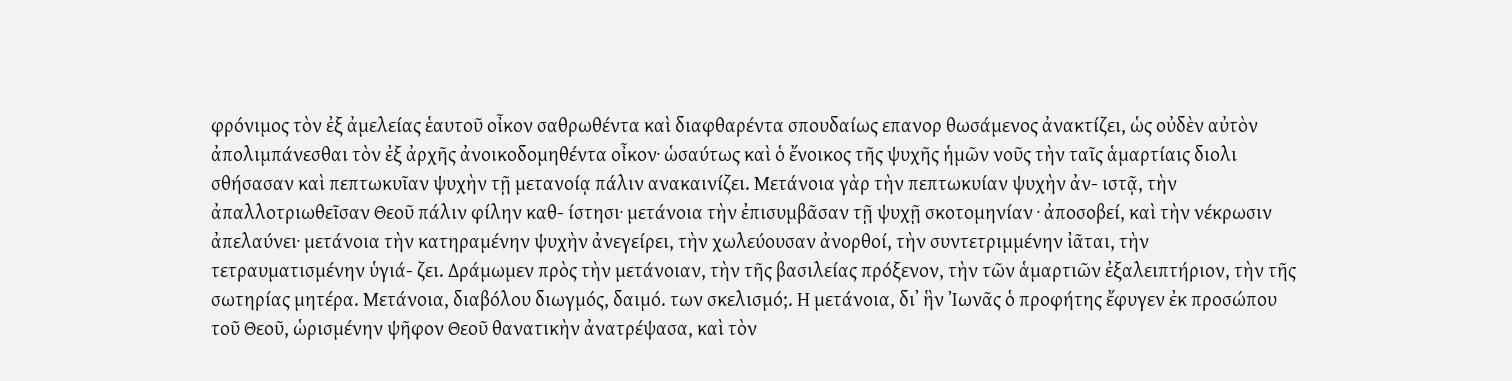φρόνιμος τὸν ἐξ ἀμελείας ἑαυτοῦ οἶκον σαθρωθέντα καὶ διαφθαρέντα σπουδαίως επανορ θωσάμενος ἀνακτίζει, ὡς οὐδὲν αὐτὸν ἀπολιμπάνεσθαι τὸν ἐξ ἀρχῆς ἀνοικοδομηθέντα οἶκον· ὡσαύτως καὶ ὁ ἔνοικος τῆς ψυχῆς ἡμῶν νοῦς τὴν ταῖς ἁμαρτίαις διολι σθήσασαν καὶ πεπτωκυῖαν ψυχὴν τῇ μετανοίᾳ πάλιν ανακαινίζει. Μετάνοια γὰρ τὴν πεπτωκυίαν ψυχὴν ἀν- ιστᾷ, τὴν ἀπαλλοτριωθεῖσαν Θεοῦ πάλιν φίλην καθ- ίστησι· μετάνοια τὴν ἐπισυμβᾶσαν τῇ ψυχῇ σκοτομηνίαν · ἀποσοβεί, καὶ τὴν νέκρωσιν ἀπελαύνει· μετάνοια τὴν κατηραμένην ψυχὴν ἀνεγείρει, τὴν χωλεύουσαν ἀνορθοί, τὴν συντετριμμένην ἰᾶται, τὴν τετραυματισμένην ὑγιά- ζει. Δράμωμεν πρὸς τὴν μετάνοιαν, τὴν τῆς βασιλείας πρόξενον, τὴν τῶν ἁμαρτιῶν ἐξαλειπτήριον, τὴν τῆς σωτηρίας μητέρα. Μετάνοια, διαβόλου διωγμός, δαιμό. των σκελισμό;. Η μετάνοια, δι᾿ ἣν Ἰωνᾶς ὁ προφήτης ἔφυγεν ἐκ προσώπου τοῦ Θεοῦ, ὡρισμένην ψῆφον Θεοῦ θανατικὴν ἀνατρέψασα, καὶ τὸν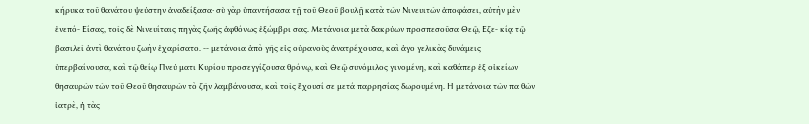κήρυκα τοῦ θανάτου ψεύστην ἀναδείξασα· σὺ γὰρ ὑπαντήσασα τῇ τοῦ Θεοῦ βουλῇ κατὰ τῶν Νινευιτῶν ἀποφάσει, αὐτὴν μὲν ἐνεπό- Είσας, τοῖς δὲ Νινευίταις πηγὰς ζωῆς ἀφθόνως ἐξώμβρι σας. Μετάνοια μετὰ δακρύων προσπεσοῦσα Θεῷ, Εζε- κίᾳ τῷ βασιλεῖ ἀντὶ θανάτου ζωὴν ἐχαρίσατο. -- μετάνοια ἀπὸ γῆς εἰς οὐρανοὺς ἀνατρέχουσα, καὶ ἀγο γελικὰς δυνάμεις ὑπερβαίνουσα, καὶ τῷ θείῳ Πνεύ ματι Κυρίου προσεγγίζουσα θρόνῳ, καὶ Θεῷ συνόμιλος γινομένη, καὶ καθάπερ ἐξ οἰκείων θησαυρῶν τῶν τοῦ Θεοῦ θησαυρῶν τὸ ζῆν λαμβάνουσα, καὶ τοῖς ἔχουσί σε μετά παρρησίας δωρουμένη. Η μετάνοια τῶν πα θῶν ἰατρὲ, ἡ τὰς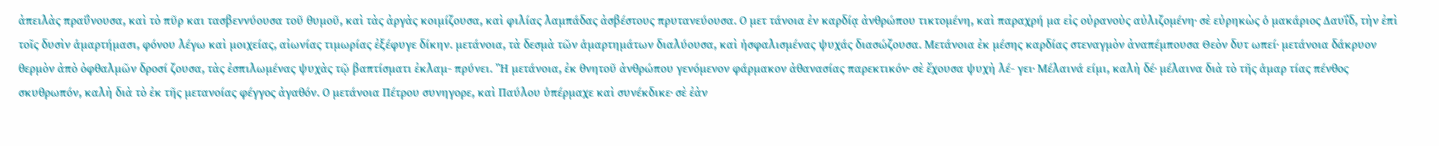ἀπειλὰς πραΰνουσα, καὶ τὸ πῦρ και τασβεννύουσα τοῦ θυμοῦ, καὶ τὰς ἀργὰς κοιμίζουσα, καὶ φιλίας λαμπάδας ἀσβέστους πρυτανεύουσα. Ο μετ τάνοια ἐν καρδίᾳ ἀνθρώπου τικτομένη, καὶ παραχρή μα εἰς οὐρανοὺς αὐλιζομένη· σὲ εὐρηκὼς ὁ μακάριος Δαυΐδ, τὴν ἐπὶ τοῖς δυσὶν ἁμαρτήμασι, φόνου λέγω καὶ μοιχείας, αἰωνίας τιμωρίας ἐξέφυγε δίκην. μετάνοια, τὰ δεσμὰ τῶν ἁμαρτημάτων διαλύουσα, καὶ ἡσφαλισμένας ψυχάς διασώζουσα. Μετάνοια ἐκ μέσης καρδίας στεναγμὸν ἀναπέμπουσα Θεὸν δυτ ωπεί· μετάνοια δάκρυον θερμὸν ἀπὸ ὀφθαλμῶν δροσί ζουσα, τὰς ἐσπιλωμένας ψυχὰς τῷ βαπτίσματι ἐκλαμ- πρύνει. Ἢ μετάνοια, ἐκ θνητοῦ ἀνθρώπου γενόμενον φάρμακον ἀθανασίας παρεκτικόν· σὲ ἔχουσα ψυχὴ λέ- γει· Μέλαινά είμι, καλὴ δέ· μέλαινα διὰ τὸ τῆς ἁμαρ τίας πένθος σκυθρωπόν, καλὴ διὰ τὸ ἐκ τῆς μετανοίας φέγγος ἀγαθόν. Ο μετάνοια Πέτρου συνηγορε, καὶ Παύλου ὑπέρμαχε καὶ συνέκδικε· σὲ ἐὰν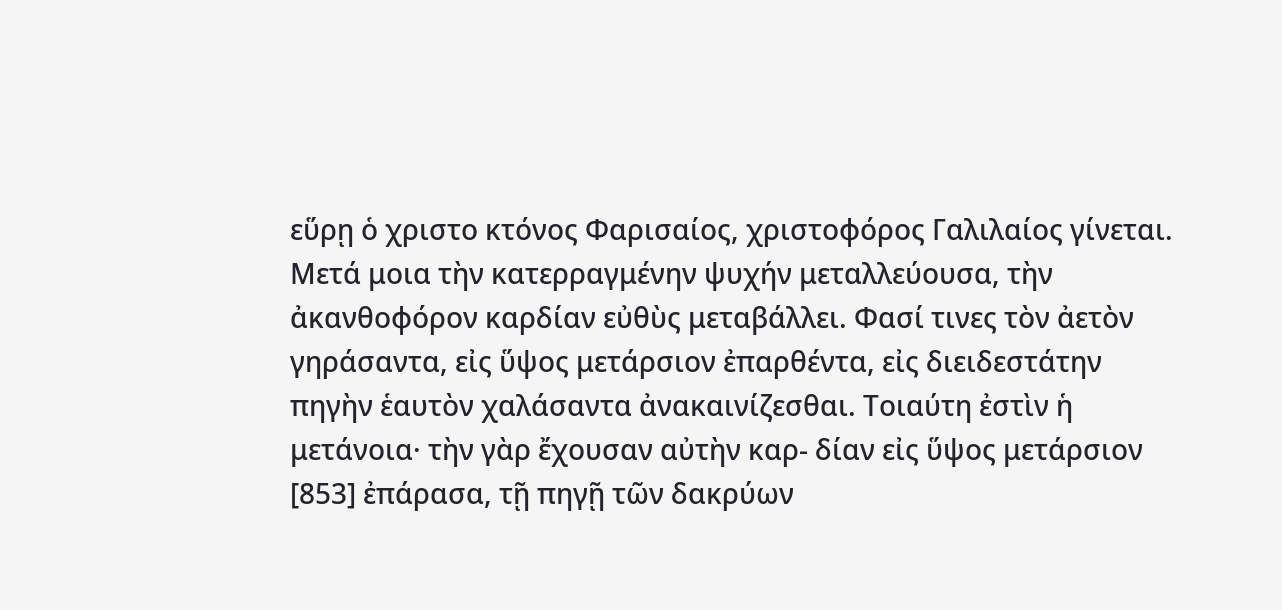εὕρῃ ὁ χριστο κτόνος Φαρισαίος, χριστοφόρος Γαλιλαίος γίνεται. Μετά μοια τὴν κατερραγμένην ψυχήν μεταλλεύουσα, τὴν ἀκανθοφόρον καρδίαν εὐθὺς μεταβάλλει. Φασί τινες τὸν ἀετὸν γηράσαντα, εἰς ὕψος μετάρσιον ἐπαρθέντα, εἰς διειδεστάτην πηγὴν ἑαυτὸν χαλάσαντα ἀνακαινίζεσθαι. Τοιαύτη ἐστὶν ἡ μετάνοια· τὴν γὰρ ἔχουσαν αὐτὴν καρ- δίαν εἰς ὕψος μετάρσιον [853] ἐπάρασα, τῇ πηγῇ τῶν δακρύων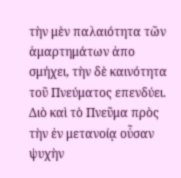τὴν μὲν παλαιότητα τῶν ἁμαρτημάτων ἀπο σμήχει, τὴν δὲ καινότητα τοῦ Πνεύματος επενδύει. Διὸ καὶ τὸ Πνεῦμα πρὸς τὴν ἐν μετανοίᾳ οὖσαν ψυχὴν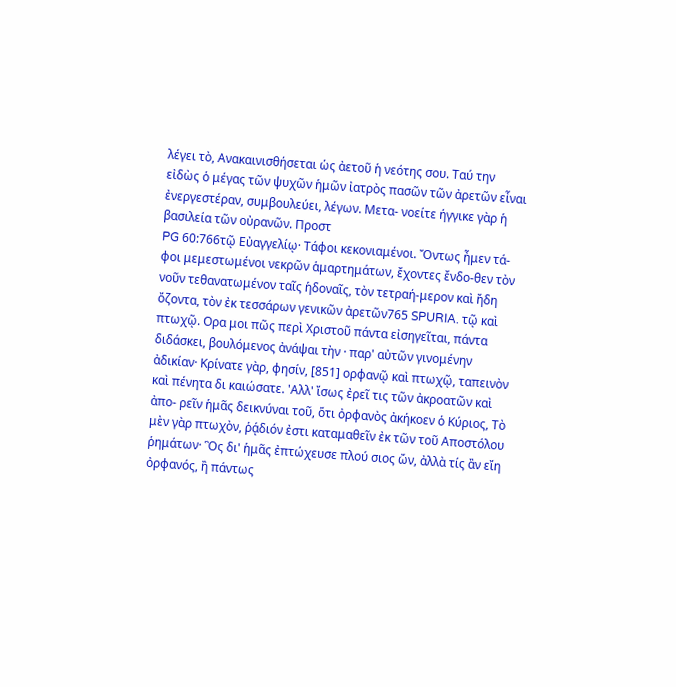λέγει τὸ, Ανακαινισθήσεται ὡς ἀετοῦ ἡ νεότης σου. Ταύ την εἰδὼς ὁ μέγας τῶν ψυχῶν ἡμῶν ἰατρὸς πασῶν τῶν ἀρετῶν εἶναι ἐνεργεστέραν, συμβουλεύει, λέγων. Μετα- νοείτε ήγγικε γὰρ ἡ βασιλεία τῶν οὐρανῶν. Προστ
PG 60:766τῷ Εὐαγγελίῳ· Τάφοι κεκονιαμένοι. Ὄντως ἦμεν τά-φοι μεμεστωμένοι νεκρῶν ἁμαρτημάτων, ἔχοντες ἔνδο-θεν τὸν νοῦν τεθανατωμένον ταῖς ἡδοναῖς, τὸν τετραή-μερον καὶ ἤδη ὄζοντα, τὸν ἐκ τεσσάρων γενικῶν ἀρετῶν765 SPURIA. τῷ καὶ πτωχῷ. Ορα μοι πῶς περὶ Χριστοῦ πάντα εἰσηγεῖται, πάντα διδάσκει, βουλόμενος ἀνάψαι τὴν · παρ' αὐτῶν γινομένην ἀδικίαν· Κρίνατε γὰρ, φησίν, [851] ορφανῷ καὶ πτωχῷ, ταπεινὸν καὶ πένητα δι καιώσατε. 'Αλλ' ἴσως ἐρεῖ τις τῶν ἀκροατῶν καὶ ἀπο- ρεῖν ἡμᾶς δεικνύναι τοῦ, ὅτι ὀρφανὸς ἀκήκοεν ὁ Κύριος, Τὸ μὲν γὰρ πτωχὸν, ῥᾴδιόν ἐστι καταμαθεῖν ἐκ τῶν τοῦ Αποστόλου ῥημάτων· Ὃς δι' ἡμᾶς ἐπτώχευσε πλού σιος ὤν, ἀλλὰ τίς ἂν εἴη ὀρφανός, ἢ πάντως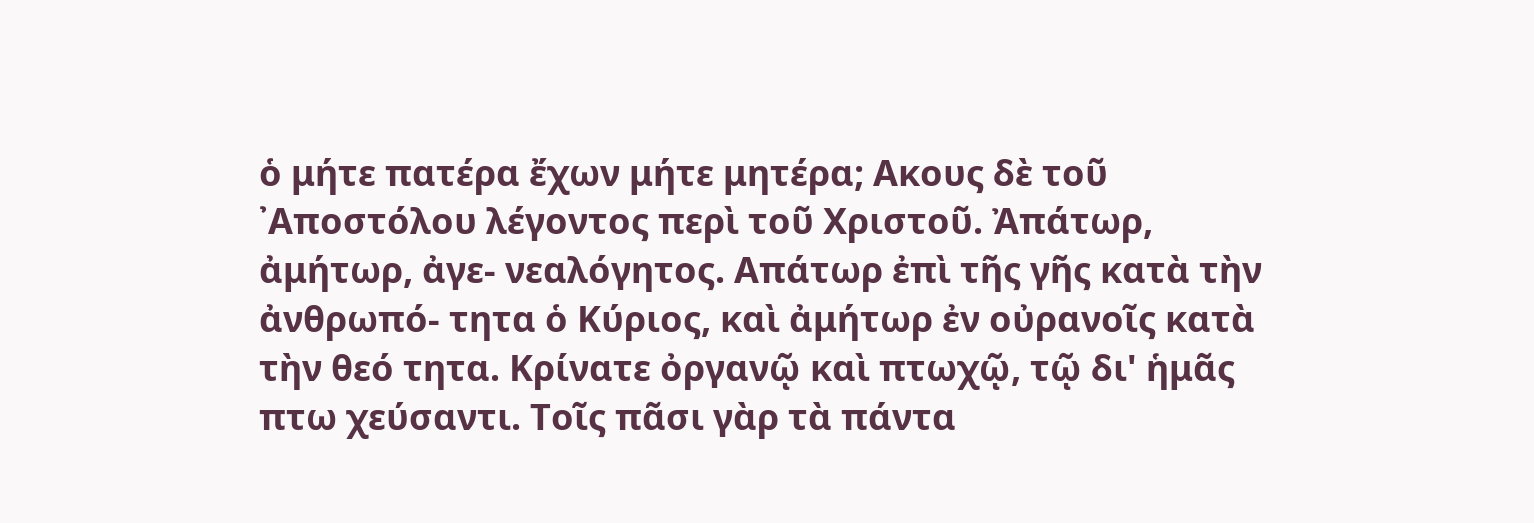ὁ μήτε πατέρα ἔχων μήτε μητέρα; Ακους δὲ τοῦ ᾿Αποστόλου λέγοντος περὶ τοῦ Χριστοῦ. Ἀπάτωρ, ἀμήτωρ, ἀγε- νεαλόγητος. Απάτωρ ἐπὶ τῆς γῆς κατὰ τὴν ἀνθρωπό- τητα ὁ Κύριος, καὶ ἀμήτωρ ἐν οὐρανοῖς κατὰ τὴν θεό τητα. Κρίνατε ὀργανῷ καὶ πτωχῷ, τῷ δι' ἡμᾶς πτω χεύσαντι. Τοῖς πᾶσι γὰρ τὰ πάντα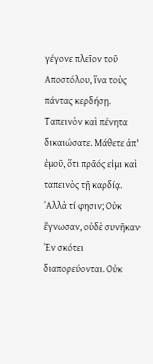γέγονε πλεῖον τοῦ Αποστόλου, ἵνα τοὺς πάντας κερδήσῃ. Ταπεινὸν καὶ πένητα δικαιώσατε. Μάθετε ἀπ' ἐμοῦ, ὅτι πρᾶός εἰμι καὶ ταπεινὸς τῇ καρδίᾳ. ᾿Αλλὰ τί φησιν; Οὐκ ἔγνωσαν, οὐδὲ συνῆκαν· Ἐν σκότει διαπορεύονται. Οὐκ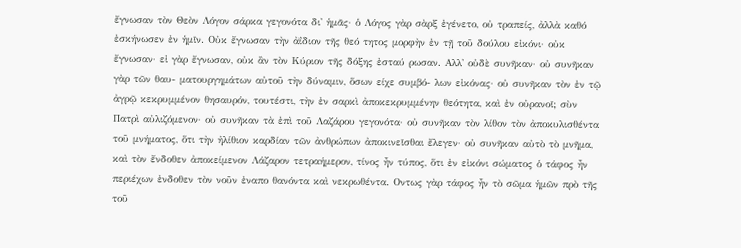ἔγνωσαν τὸν Θεὸν Λόγον σάρκα γεγονότα δι' ἡμᾶς· ὁ Λόγος γὰρ σὰρξ ἐγένετο, οὐ τραπείς, ἀλλὰ καθό ἐσκήνωσεν ἐν ἡμῖν. Οὐκ ἔγνωσαν τὴν ἀΐδιον τῆς θεό τητος μορφὴν ἐν τῇ τοῦ δούλου εἰκόνι· οὐκ ἔγνωσαν· εἰ γὰρ ἔγνωσαν, οὐκ ἂν τὸν Κύριον τῆς δόξης ἐσταύ ρωσαν. Αλλ' οὐδὲ συνῆκαν· οὐ συνῆκαν γὰρ τῶν θαυ- ματουργημάτων αὐτοῦ τὴν δύναμιν, ὅσων είχε συμβό- λων εἰκόνας· οὐ συνῆκαν τὸν ἐν τῷ ἀγρῷ κεκρυμμένον θησαυρόν, τουτέστι, τὴν ἐν σαρκὶ ἀποκεκρυμμένην θεότητα, καὶ ἐν οὐρανοῖ; σὺν Πατρὶ αὐλιζόμενον· οὐ συνῆκαν τὰ ἐπὶ τοῦ Λαζάρου γεγονότα· οὐ συνῆκαν τὸν λίθον τὸν ἀποκυλισθέντα τοῦ μνήματος, ὅτι τὴν ἠλίθιον καρδίαν τῶν ἀνθρώπων ἀποκινεῖσθαι ἔλεγεν· οὐ συνῆκαν αὐτὸ τὸ μνῆμα, καὶ τὸν ἔνδοθεν ἀποκείμενον Λάζαρον τετραήμερον, τίνος ἦν τύπος, ὅτι ἐν εἰκόνι σώματος ὁ τάφος ἦν περιέχων ἐνδοθεν τὸν νοῦν ἐναπο θανόντα καὶ νεκρωθέντα. Οντως γὰρ τάφος ἦν τὸ σῶμα ἡμῶν πρὸ τῆς τοῦ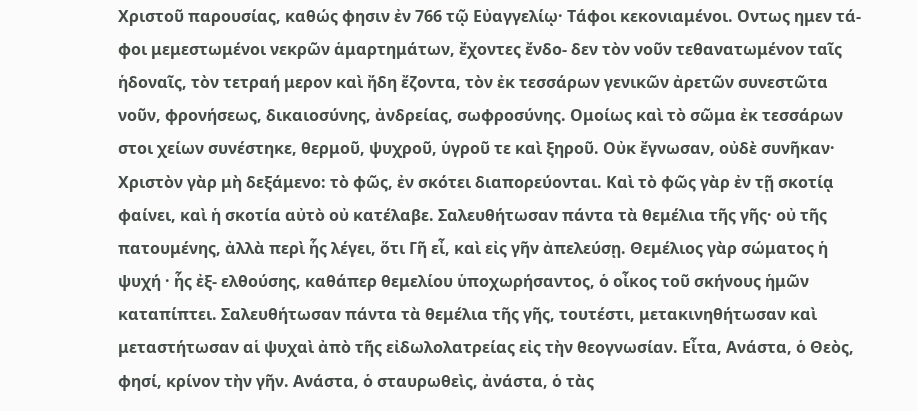Χριστοῦ παρουσίας, καθώς φησιν ἐν 766 τῷ Εὐαγγελίῳ· Τάφοι κεκονιαμένοι. Οντως ημεν τά- φοι μεμεστωμένοι νεκρῶν ἁμαρτημάτων, ἔχοντες ἔνδο- δεν τὸν νοῦν τεθανατωμένον ταῖς ἡδοναῖς, τὸν τετραή μερον καὶ ἤδη ἔζοντα, τὸν ἐκ τεσσάρων γενικῶν ἀρετῶν συνεστῶτα νοῦν, φρονήσεως, δικαιοσύνης, ἀνδρείας, σωφροσύνης. Ομοίως καὶ τὸ σῶμα ἐκ τεσσάρων στοι χείων συνέστηκε, θερμοῦ, ψυχροῦ, ὑγροῦ τε καὶ ξηροῦ. Οὐκ ἔγνωσαν, οὐδὲ συνῆκαν· Χριστὸν γὰρ μὴ δεξάμενο: τὸ φῶς, ἐν σκότει διαπορεύονται. Καὶ τὸ φῶς γὰρ ἐν τῇ σκοτίᾳ φαίνει, καὶ ἡ σκοτία αὐτὸ οὐ κατέλαβε. Σαλευθήτωσαν πάντα τὰ θεμέλια τῆς γῆς· οὐ τῆς πατουμένης, ἀλλὰ περὶ ἧς λέγει, ὅτι Γῆ εἶ, καὶ εἰς γῆν ἀπελεύσῃ. Θεμέλιος γὰρ σώματος ἡ ψυχή · ἧς ἐξ- ελθούσης, καθάπερ θεμελίου ὑποχωρήσαντος, ὁ οἶκος τοῦ σκήνους ἡμῶν καταπίπτει. Σαλευθήτωσαν πάντα τὰ θεμέλια τῆς γῆς, τουτέστι, μετακινηθήτωσαν καὶ μεταστήτωσαν αἱ ψυχαὶ ἀπὸ τῆς εἰδωλολατρείας εἰς τὴν θεογνωσίαν. Εἶτα, Ανάστα, ὁ Θεὸς, φησί, κρίνον τὴν γῆν. Ανάστα, ὁ σταυρωθεὶς, ἀνάστα, ὁ τὰς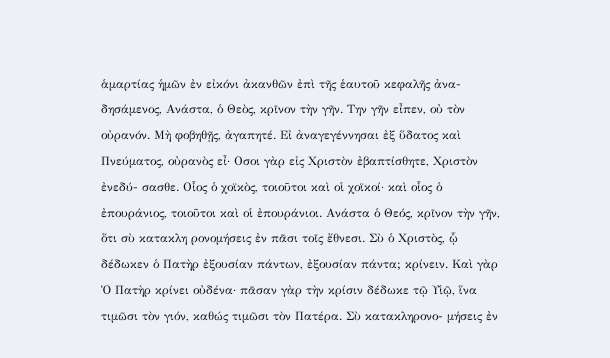ἁμαρτίας ἡμῶν ἐν εἰκόνι ἀκανθῶν ἐπὶ τῆς ἑαυτοῦ κεφαλῆς ἀνα- δησάμενος, Ανάστα, ὁ Θεὸς, κρῖνον τὴν γῆν. Την γῆν εἶπεν, οὐ τὸν οὐρανόν. Μὴ φοβηθῇς, ἀγαπητέ. Εἰ ἀναγεγέννησαι ἐξ ὕδατος καὶ Πνεύματος, οὐρανὸς εἶ· Οσοι γὰρ εἰς Χριστὸν ἐβαπτίσθητε, Χριστὸν ἐνεδύ- σασθε. Οἷος ὁ χοϊκὸς, τοιοῦτοι καὶ οἱ χοϊκοί· καὶ οἷος ὁ ἐπουράνιος, τοιοῦτοι καὶ οἱ ἐπουράνιοι. Ανάστα ὁ Θεός, κρῖνον τὴν γῆν, ὅτι σὺ κατακλη ρονομήσεις ἐν πᾶσι τοῖς ἔθνεσι. Σὺ ὁ Χριστὸς, ᾧ δέδωκεν ὁ Πατὴρ ἐξουσίαν πάντων, ἐξουσίαν πάντα; κρίνειν. Καὶ γὰρ Ὁ Πατὴρ κρίνει οὐδένα· πᾶσαν γὰρ τὴν κρίσιν δέδωκε τῷ Υἱῷ, ἵνα τιμῶσι τὸν γιόν, καθώς τιμῶσι τὸν Πατέρα. Σὺ κατακληρονο- μήσεις ἐν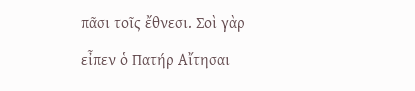πᾶσι τοῖς ἔθνεσι. Σοὶ γὰρ εἶπεν ὁ Πατήρ Αἴτησαι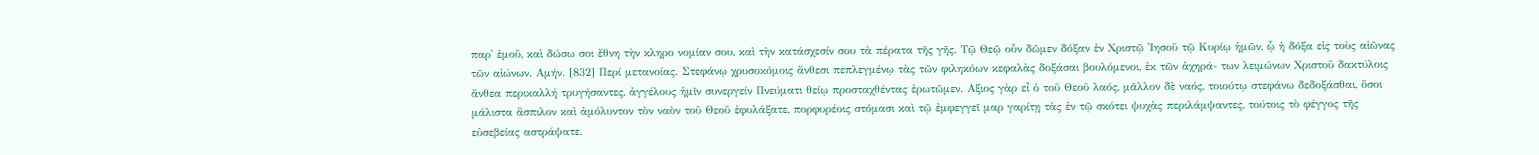παρ' ἐμοῦ, καὶ δώσω σοι ἔθνη τὴν κληρο νομίαν σου, καὶ τὴν κατάσχεσίν σου τὰ πέρατα τῆς γῆς. Τῷ Θεῷ οὖν δῶμεν δόξαν ἐν Χριστῷ Ἰησοῦ τῷ Κυρίῳ ἡμῶν, ᾧ ἡ δόξα εἰς τοὺς αἰῶνας τῶν αἰώνων. Αμήν. [832] Περί μετανοίας. Στεφάνῳ χρυσοκόμοις ἄνθεσι πεπλεγμένῳ τὰς τῶν φιληκόων κεφαλὰς δοξάσαι βουλόμενοι, ἐκ τῶν ἀχηρά- των λειμώνων Χριστοῦ δακτύλοις ἄνθεα περικαλλή τρυγήσαντες, ἀγγέλους ἡμῖν συνεργείν Πνεύματι θείῳ προσταχθέντας ἐρωτῶμεν. Αξιος γὰρ εἶ ὁ τοῦ Θεοῦ λαός, μᾶλλον δὲ ναός, τοιούτῳ στεφάνω δεδοξάσθαι, ὅσοι μάλιστα ἄσπιλον καὶ ἀμόλυντον τὸν ναὸν τοῦ Θεοῦ ἐφυλάξατε, πορφυρέοις στόμασι καὶ τῷ ἐμφεγγεῖ μαρ γαρίτῃ τὰς ἐν τῷ σκότει ψυχὰς περιλάμψαντες, τούτοις τὸ φέγγος τῆς εὐσεβείας αστράψατε.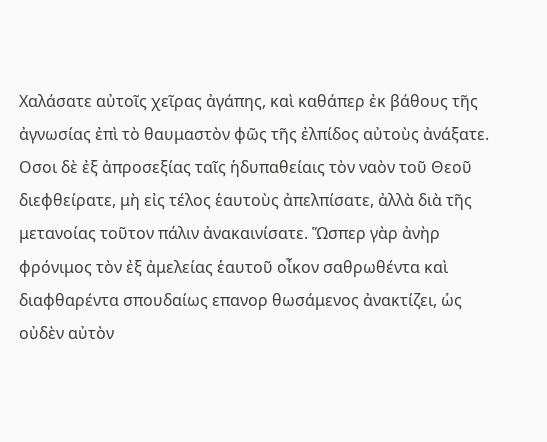Χαλάσατε αὐτοῖς χεῖρας ἀγάπης, καὶ καθάπερ ἐκ βάθους τῆς ἀγνωσίας ἐπὶ τὸ θαυμαστὸν φῶς τῆς ἐλπίδος αὐτοὺς ἀνάξατε. Οσοι δὲ ἐξ ἀπροσεξίας ταῖς ἡδυπαθείαις τὸν ναὸν τοῦ Θεοῦ διεφθείρατε, μὴ εἰς τέλος ἑαυτοὺς ἀπελπίσατε, ἀλλὰ διὰ τῆς μετανοίας τοῦτον πάλιν ἀνακαινίσατε. Ὥσπερ γὰρ ἀνὴρ φρόνιμος τὸν ἐξ ἀμελείας ἑαυτοῦ οἶκον σαθρωθέντα καὶ διαφθαρέντα σπουδαίως επανορ θωσάμενος ἀνακτίζει, ὡς οὐδὲν αὐτὸν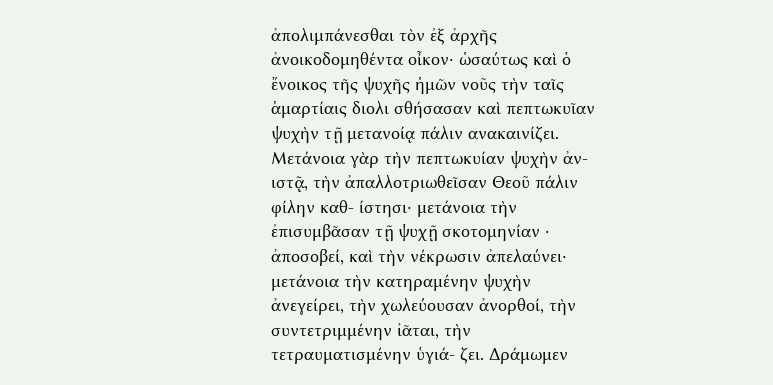ἀπολιμπάνεσθαι τὸν ἐξ ἀρχῆς ἀνοικοδομηθέντα οἶκον· ὡσαύτως καὶ ὁ ἔνοικος τῆς ψυχῆς ἡμῶν νοῦς τὴν ταῖς ἁμαρτίαις διολι σθήσασαν καὶ πεπτωκυῖαν ψυχὴν τῇ μετανοίᾳ πάλιν ανακαινίζει. Μετάνοια γὰρ τὴν πεπτωκυίαν ψυχὴν ἀν- ιστᾷ, τὴν ἀπαλλοτριωθεῖσαν Θεοῦ πάλιν φίλην καθ- ίστησι· μετάνοια τὴν ἐπισυμβᾶσαν τῇ ψυχῇ σκοτομηνίαν · ἀποσοβεί, καὶ τὴν νέκρωσιν ἀπελαύνει· μετάνοια τὴν κατηραμένην ψυχὴν ἀνεγείρει, τὴν χωλεύουσαν ἀνορθοί, τὴν συντετριμμένην ἰᾶται, τὴν τετραυματισμένην ὑγιά- ζει. Δράμωμεν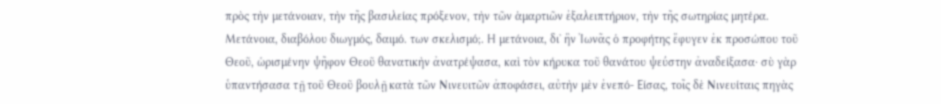πρὸς τὴν μετάνοιαν, τὴν τῆς βασιλείας πρόξενον, τὴν τῶν ἁμαρτιῶν ἐξαλειπτήριον, τὴν τῆς σωτηρίας μητέρα. Μετάνοια, διαβόλου διωγμός, δαιμό. των σκελισμό;. Η μετάνοια, δι᾿ ἣν Ἰωνᾶς ὁ προφήτης ἔφυγεν ἐκ προσώπου τοῦ Θεοῦ, ὡρισμένην ψῆφον Θεοῦ θανατικὴν ἀνατρέψασα, καὶ τὸν κήρυκα τοῦ θανάτου ψεύστην ἀναδείξασα· σὺ γὰρ ὑπαντήσασα τῇ τοῦ Θεοῦ βουλῇ κατὰ τῶν Νινευιτῶν ἀποφάσει, αὐτὴν μὲν ἐνεπό- Είσας, τοῖς δὲ Νινευίταις πηγὰς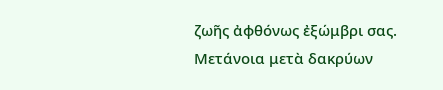ζωῆς ἀφθόνως ἐξώμβρι σας. Μετάνοια μετὰ δακρύων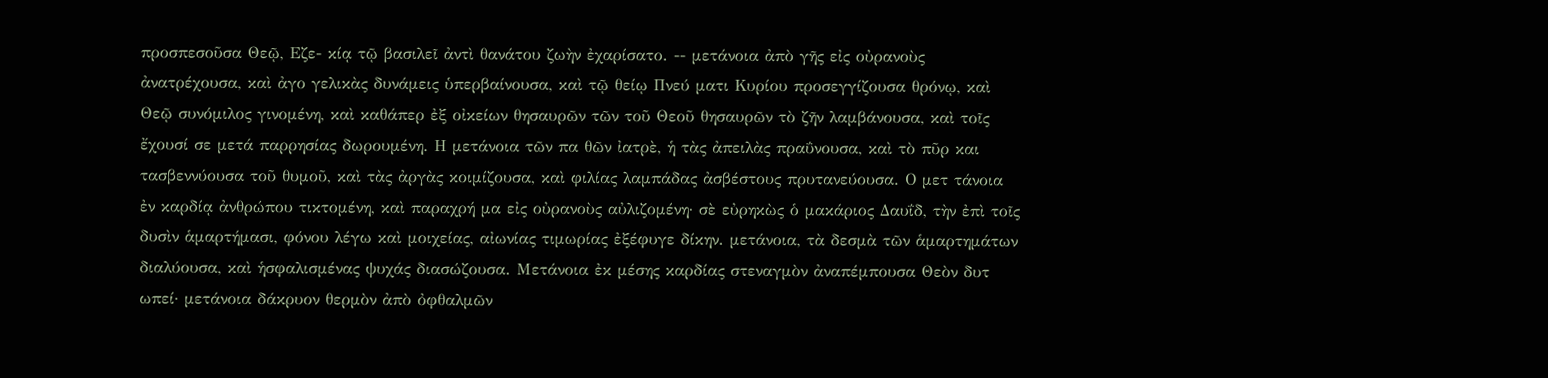προσπεσοῦσα Θεῷ, Εζε- κίᾳ τῷ βασιλεῖ ἀντὶ θανάτου ζωὴν ἐχαρίσατο. -- μετάνοια ἀπὸ γῆς εἰς οὐρανοὺς ἀνατρέχουσα, καὶ ἀγο γελικὰς δυνάμεις ὑπερβαίνουσα, καὶ τῷ θείῳ Πνεύ ματι Κυρίου προσεγγίζουσα θρόνῳ, καὶ Θεῷ συνόμιλος γινομένη, καὶ καθάπερ ἐξ οἰκείων θησαυρῶν τῶν τοῦ Θεοῦ θησαυρῶν τὸ ζῆν λαμβάνουσα, καὶ τοῖς ἔχουσί σε μετά παρρησίας δωρουμένη. Η μετάνοια τῶν πα θῶν ἰατρὲ, ἡ τὰς ἀπειλὰς πραΰνουσα, καὶ τὸ πῦρ και τασβεννύουσα τοῦ θυμοῦ, καὶ τὰς ἀργὰς κοιμίζουσα, καὶ φιλίας λαμπάδας ἀσβέστους πρυτανεύουσα. Ο μετ τάνοια ἐν καρδίᾳ ἀνθρώπου τικτομένη, καὶ παραχρή μα εἰς οὐρανοὺς αὐλιζομένη· σὲ εὐρηκὼς ὁ μακάριος Δαυΐδ, τὴν ἐπὶ τοῖς δυσὶν ἁμαρτήμασι, φόνου λέγω καὶ μοιχείας, αἰωνίας τιμωρίας ἐξέφυγε δίκην. μετάνοια, τὰ δεσμὰ τῶν ἁμαρτημάτων διαλύουσα, καὶ ἡσφαλισμένας ψυχάς διασώζουσα. Μετάνοια ἐκ μέσης καρδίας στεναγμὸν ἀναπέμπουσα Θεὸν δυτ ωπεί· μετάνοια δάκρυον θερμὸν ἀπὸ ὀφθαλμῶν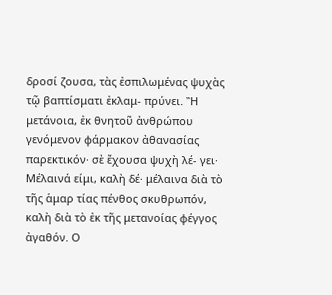δροσί ζουσα, τὰς ἐσπιλωμένας ψυχὰς τῷ βαπτίσματι ἐκλαμ- πρύνει. Ἢ μετάνοια, ἐκ θνητοῦ ἀνθρώπου γενόμενον φάρμακον ἀθανασίας παρεκτικόν· σὲ ἔχουσα ψυχὴ λέ- γει· Μέλαινά είμι, καλὴ δέ· μέλαινα διὰ τὸ τῆς ἁμαρ τίας πένθος σκυθρωπόν, καλὴ διὰ τὸ ἐκ τῆς μετανοίας φέγγος ἀγαθόν. Ο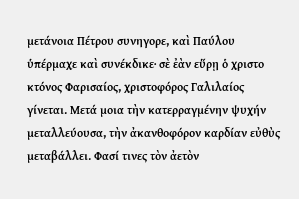μετάνοια Πέτρου συνηγορε, καὶ Παύλου ὑπέρμαχε καὶ συνέκδικε· σὲ ἐὰν εὕρῃ ὁ χριστο κτόνος Φαρισαίος, χριστοφόρος Γαλιλαίος γίνεται. Μετά μοια τὴν κατερραγμένην ψυχήν μεταλλεύουσα, τὴν ἀκανθοφόρον καρδίαν εὐθὺς μεταβάλλει. Φασί τινες τὸν ἀετὸν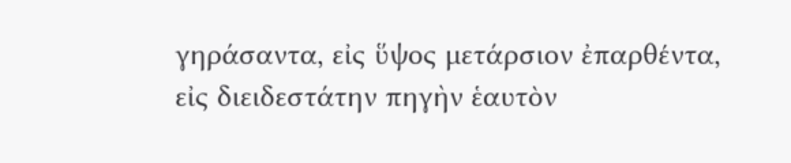γηράσαντα, εἰς ὕψος μετάρσιον ἐπαρθέντα, εἰς διειδεστάτην πηγὴν ἑαυτὸν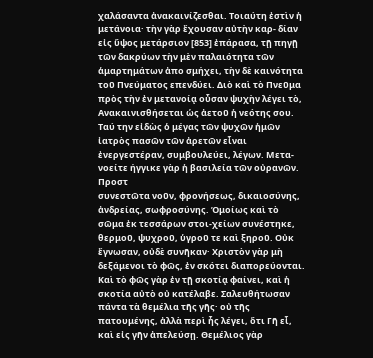χαλάσαντα ἀνακαινίζεσθαι. Τοιαύτη ἐστὶν ἡ μετάνοια· τὴν γὰρ ἔχουσαν αὐτὴν καρ- δίαν εἰς ὕψος μετάρσιον [853] ἐπάρασα, τῇ πηγῇ τῶν δακρύων τὴν μὲν παλαιότητα τῶν ἁμαρτημάτων ἀπο σμήχει, τὴν δὲ καινότητα τοῦ Πνεύματος επενδύει. Διὸ καὶ τὸ Πνεῦμα πρὸς τὴν ἐν μετανοίᾳ οὖσαν ψυχὴν λέγει τὸ, Ανακαινισθήσεται ὡς ἀετοῦ ἡ νεότης σου. Ταύ την εἰδὼς ὁ μέγας τῶν ψυχῶν ἡμῶν ἰατρὸς πασῶν τῶν ἀρετῶν εἶναι ἐνεργεστέραν, συμβουλεύει, λέγων. Μετα- νοείτε ήγγικε γὰρ ἡ βασιλεία τῶν οὐρανῶν. Προστ
συνεστῶτα νοῦν, φρονήσεως, δικαιοσύνης, ἀνδρείας, σωφροσύνης. Ὁμοίως καὶ τὸ σῶμα ἐκ τεσσάρων στοι-χείων συνέστηκε, θερμοῦ, ψυχροῦ, ὑγροῦ τε καὶ ξηροῦ. Οὐκ ἔγνωσαν, οὐδὲ συνῆκαν· Χριστὸν γὰρ μὴ δεξάμενοι τὸ φῶς, ἐν σκότει διαπορεύονται. Καὶ τὸ φῶς γὰρ ἐν τῇ σκοτίᾳ φαίνει, καὶ ἡ σκοτία αὐτὸ οὐ κατέλαβε. Σαλευθήτωσαν πάντα τὰ θεμέλια τῆς γῆς· οὐ τῆς πατουμένης, ἀλλὰ περὶ ἧς λέγει, ὅτι Γῆ εἶ, καὶ εἰς γῆν ἀπελεύσῃ. Θεμέλιος γὰρ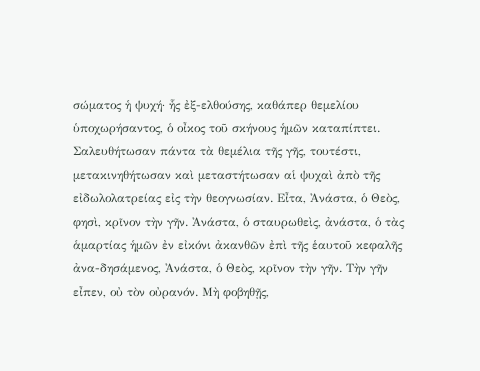σώματος ἡ ψυχή· ἧς ἐξ-ελθούσης, καθάπερ θεμελίου ὑποχωρήσαντος, ὁ οἶκος τοῦ σκήνους ἡμῶν καταπίπτει. Σαλευθήτωσαν πάντα τὰ θεμέλια τῆς γῆς, τουτέστι, μετακινηθήτωσαν καὶ μεταστήτωσαν αἱ ψυχαὶ ἀπὸ τῆς εἰδωλολατρείας εἰς τὴν θεογνωσίαν. Εἶτα, Ἀνάστα, ὁ Θεὸς, φησὶ, κρῖνον τὴν γῆν. Ἀνάστα, ὁ σταυρωθεὶς, ἀνάστα, ὁ τὰς ἁμαρτίας ἡμῶν ἐν εἰκόνι ἀκανθῶν ἐπὶ τῆς ἑαυτοῦ κεφαλῆς ἀνα-δησάμενος, Ἀνάστα, ὁ Θεὸς, κρῖνον τὴν γῆν. Τὴν γῆν εἶπεν, οὐ τὸν οὐρανόν. Μὴ φοβηθῇς,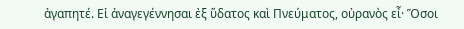ἀγαπητέ. Εἰ ἀναγεγέννησαι ἐξ ὕδατος καὶ Πνεύματος, οὐρανὸς εἶ· Ὅσοι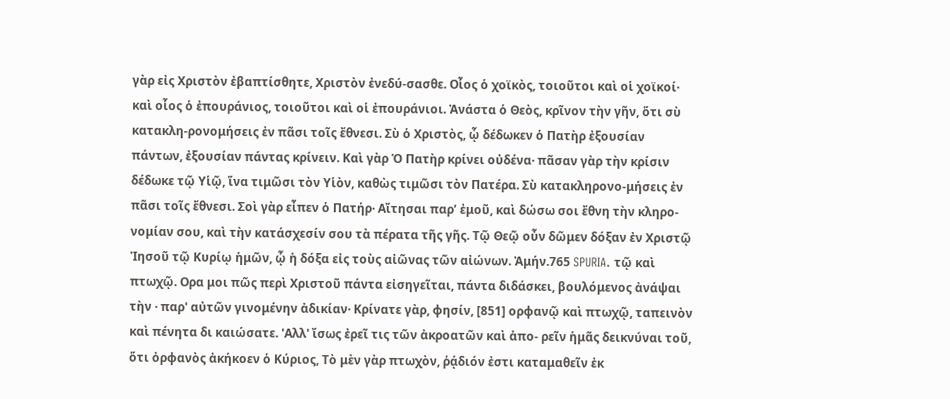γὰρ εἰς Χριστὸν ἐβαπτίσθητε, Χριστὸν ἐνεδύ-σασθε. Οἷος ὁ χοϊκὸς, τοιοῦτοι καὶ οἱ χοϊκοί· καὶ οἷος ὁ ἐπουράνιος, τοιοῦτοι καὶ οἱ ἐπουράνιοι. Ἀνάστα ὁ Θεὸς, κρῖνον τὴν γῆν, ὅτι σὺ κατακλη-ρονομήσεις ἐν πᾶσι τοῖς ἔθνεσι. Σὺ ὁ Χριστὸς, ᾧ δέδωκεν ὁ Πατὴρ ἐξουσίαν πάντων, ἐξουσίαν πάντας κρίνειν. Καὶ γὰρ Ὁ Πατὴρ κρίνει οὐδένα· πᾶσαν γὰρ τὴν κρίσιν δέδωκε τῷ Υἱῷ, ἵνα τιμῶσι τὸν Υἱὸν, καθὼς τιμῶσι τὸν Πατέρα. Σὺ κατακληρονο-μήσεις ἐν πᾶσι τοῖς ἔθνεσι. Σοὶ γὰρ εἶπεν ὁ Πατήρ· Αἴτησαι παρ’ ἐμοῦ, καὶ δώσω σοι ἔθνη τὴν κληρο-νομίαν σου, καὶ τὴν κατάσχεσίν σου τὰ πέρατα τῆς γῆς. Τῷ Θεῷ οὖν δῶμεν δόξαν ἐν Χριστῷ Ἰησοῦ τῷ Κυρίῳ ἡμῶν, ᾧ ἡ δόξα εἰς τοὺς αἰῶνας τῶν αἰώνων. Ἀμήν.765 SPURIA. τῷ καὶ πτωχῷ. Ορα μοι πῶς περὶ Χριστοῦ πάντα εἰσηγεῖται, πάντα διδάσκει, βουλόμενος ἀνάψαι τὴν · παρ' αὐτῶν γινομένην ἀδικίαν· Κρίνατε γὰρ, φησίν, [851] ορφανῷ καὶ πτωχῷ, ταπεινὸν καὶ πένητα δι καιώσατε. 'Αλλ' ἴσως ἐρεῖ τις τῶν ἀκροατῶν καὶ ἀπο- ρεῖν ἡμᾶς δεικνύναι τοῦ, ὅτι ὀρφανὸς ἀκήκοεν ὁ Κύριος, Τὸ μὲν γὰρ πτωχὸν, ῥᾴδιόν ἐστι καταμαθεῖν ἐκ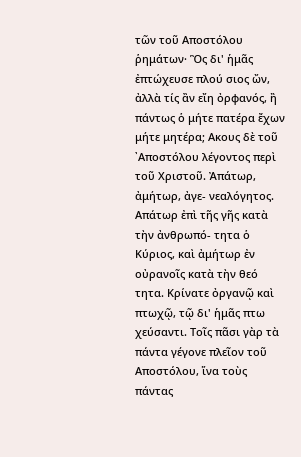τῶν τοῦ Αποστόλου ῥημάτων· Ὃς δι' ἡμᾶς ἐπτώχευσε πλού σιος ὤν, ἀλλὰ τίς ἂν εἴη ὀρφανός, ἢ πάντως ὁ μήτε πατέρα ἔχων μήτε μητέρα; Ακους δὲ τοῦ ᾿Αποστόλου λέγοντος περὶ τοῦ Χριστοῦ. Ἀπάτωρ, ἀμήτωρ, ἀγε- νεαλόγητος. Απάτωρ ἐπὶ τῆς γῆς κατὰ τὴν ἀνθρωπό- τητα ὁ Κύριος, καὶ ἀμήτωρ ἐν οὐρανοῖς κατὰ τὴν θεό τητα. Κρίνατε ὀργανῷ καὶ πτωχῷ, τῷ δι' ἡμᾶς πτω χεύσαντι. Τοῖς πᾶσι γὰρ τὰ πάντα γέγονε πλεῖον τοῦ Αποστόλου, ἵνα τοὺς πάντας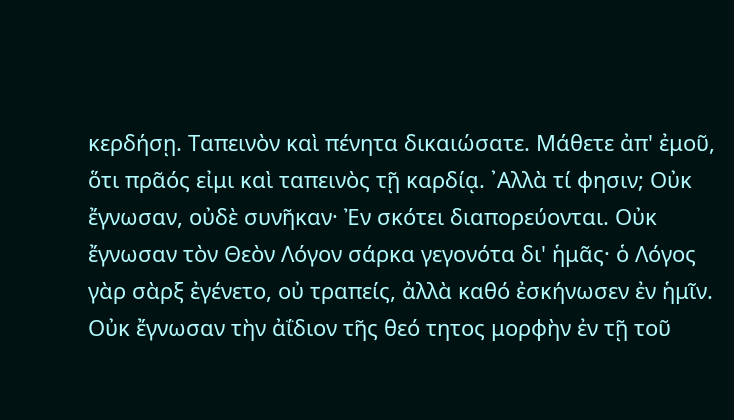κερδήσῃ. Ταπεινὸν καὶ πένητα δικαιώσατε. Μάθετε ἀπ' ἐμοῦ, ὅτι πρᾶός εἰμι καὶ ταπεινὸς τῇ καρδίᾳ. ᾿Αλλὰ τί φησιν; Οὐκ ἔγνωσαν, οὐδὲ συνῆκαν· Ἐν σκότει διαπορεύονται. Οὐκ ἔγνωσαν τὸν Θεὸν Λόγον σάρκα γεγονότα δι' ἡμᾶς· ὁ Λόγος γὰρ σὰρξ ἐγένετο, οὐ τραπείς, ἀλλὰ καθό ἐσκήνωσεν ἐν ἡμῖν. Οὐκ ἔγνωσαν τὴν ἀΐδιον τῆς θεό τητος μορφὴν ἐν τῇ τοῦ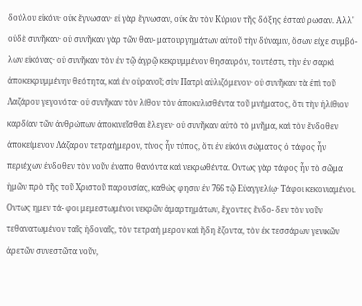δούλου εἰκόνι· οὐκ ἔγνωσαν· εἰ γὰρ ἔγνωσαν, οὐκ ἂν τὸν Κύριον τῆς δόξης ἐσταύ ρωσαν. Αλλ' οὐδὲ συνῆκαν· οὐ συνῆκαν γὰρ τῶν θαυ- ματουργημάτων αὐτοῦ τὴν δύναμιν, ὅσων είχε συμβό- λων εἰκόνας· οὐ συνῆκαν τὸν ἐν τῷ ἀγρῷ κεκρυμμένον θησαυρόν, τουτέστι, τὴν ἐν σαρκὶ ἀποκεκρυμμένην θεότητα, καὶ ἐν οὐρανοῖ; σὺν Πατρὶ αὐλιζόμενον· οὐ συνῆκαν τὰ ἐπὶ τοῦ Λαζάρου γεγονότα· οὐ συνῆκαν τὸν λίθον τὸν ἀποκυλισθέντα τοῦ μνήματος, ὅτι τὴν ἠλίθιον καρδίαν τῶν ἀνθρώπων ἀποκινεῖσθαι ἔλεγεν· οὐ συνῆκαν αὐτὸ τὸ μνῆμα, καὶ τὸν ἔνδοθεν ἀποκείμενον Λάζαρον τετραήμερον, τίνος ἦν τύπος, ὅτι ἐν εἰκόνι σώματος ὁ τάφος ἦν περιέχων ἐνδοθεν τὸν νοῦν ἐναπο θανόντα καὶ νεκρωθέντα. Οντως γὰρ τάφος ἦν τὸ σῶμα ἡμῶν πρὸ τῆς τοῦ Χριστοῦ παρουσίας, καθώς φησιν ἐν 766 τῷ Εὐαγγελίῳ· Τάφοι κεκονιαμένοι. Οντως ημεν τά- φοι μεμεστωμένοι νεκρῶν ἁμαρτημάτων, ἔχοντες ἔνδο- δεν τὸν νοῦν τεθανατωμένον ταῖς ἡδοναῖς, τὸν τετραή μερον καὶ ἤδη ἔζοντα, τὸν ἐκ τεσσάρων γενικῶν ἀρετῶν συνεστῶτα νοῦν,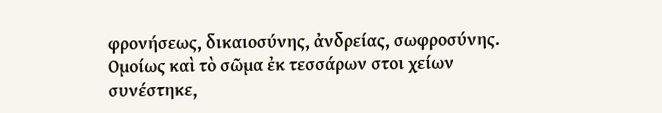φρονήσεως, δικαιοσύνης, ἀνδρείας, σωφροσύνης. Ομοίως καὶ τὸ σῶμα ἐκ τεσσάρων στοι χείων συνέστηκε,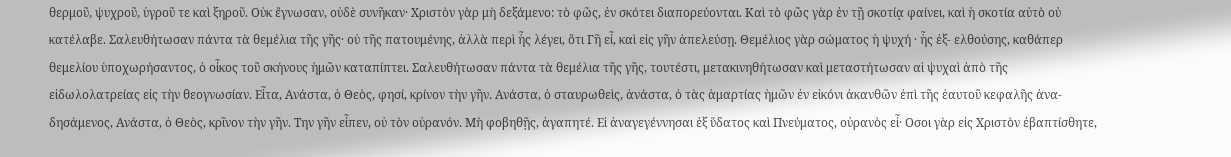θερμοῦ, ψυχροῦ, ὑγροῦ τε καὶ ξηροῦ. Οὐκ ἔγνωσαν, οὐδὲ συνῆκαν· Χριστὸν γὰρ μὴ δεξάμενο: τὸ φῶς, ἐν σκότει διαπορεύονται. Καὶ τὸ φῶς γὰρ ἐν τῇ σκοτίᾳ φαίνει, καὶ ἡ σκοτία αὐτὸ οὐ κατέλαβε. Σαλευθήτωσαν πάντα τὰ θεμέλια τῆς γῆς· οὐ τῆς πατουμένης, ἀλλὰ περὶ ἧς λέγει, ὅτι Γῆ εἶ, καὶ εἰς γῆν ἀπελεύσῃ. Θεμέλιος γὰρ σώματος ἡ ψυχή · ἧς ἐξ- ελθούσης, καθάπερ θεμελίου ὑποχωρήσαντος, ὁ οἶκος τοῦ σκήνους ἡμῶν καταπίπτει. Σαλευθήτωσαν πάντα τὰ θεμέλια τῆς γῆς, τουτέστι, μετακινηθήτωσαν καὶ μεταστήτωσαν αἱ ψυχαὶ ἀπὸ τῆς εἰδωλολατρείας εἰς τὴν θεογνωσίαν. Εἶτα, Ανάστα, ὁ Θεὸς, φησί, κρίνον τὴν γῆν. Ανάστα, ὁ σταυρωθεὶς, ἀνάστα, ὁ τὰς ἁμαρτίας ἡμῶν ἐν εἰκόνι ἀκανθῶν ἐπὶ τῆς ἑαυτοῦ κεφαλῆς ἀνα- δησάμενος, Ανάστα, ὁ Θεὸς, κρῖνον τὴν γῆν. Την γῆν εἶπεν, οὐ τὸν οὐρανόν. Μὴ φοβηθῇς, ἀγαπητέ. Εἰ ἀναγεγέννησαι ἐξ ὕδατος καὶ Πνεύματος, οὐρανὸς εἶ· Οσοι γὰρ εἰς Χριστὸν ἐβαπτίσθητε,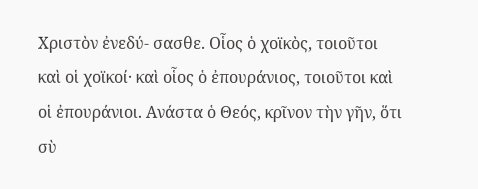Χριστὸν ἐνεδύ- σασθε. Οἷος ὁ χοϊκὸς, τοιοῦτοι καὶ οἱ χοϊκοί· καὶ οἷος ὁ ἐπουράνιος, τοιοῦτοι καὶ οἱ ἐπουράνιοι. Ανάστα ὁ Θεός, κρῖνον τὴν γῆν, ὅτι σὺ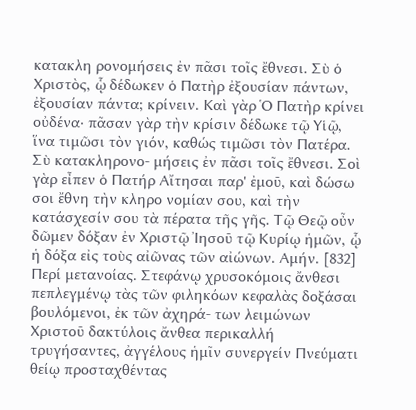κατακλη ρονομήσεις ἐν πᾶσι τοῖς ἔθνεσι. Σὺ ὁ Χριστὸς, ᾧ δέδωκεν ὁ Πατὴρ ἐξουσίαν πάντων, ἐξουσίαν πάντα; κρίνειν. Καὶ γὰρ Ὁ Πατὴρ κρίνει οὐδένα· πᾶσαν γὰρ τὴν κρίσιν δέδωκε τῷ Υἱῷ, ἵνα τιμῶσι τὸν γιόν, καθώς τιμῶσι τὸν Πατέρα. Σὺ κατακληρονο- μήσεις ἐν πᾶσι τοῖς ἔθνεσι. Σοὶ γὰρ εἶπεν ὁ Πατήρ Αἴτησαι παρ' ἐμοῦ, καὶ δώσω σοι ἔθνη τὴν κληρο νομίαν σου, καὶ τὴν κατάσχεσίν σου τὰ πέρατα τῆς γῆς. Τῷ Θεῷ οὖν δῶμεν δόξαν ἐν Χριστῷ Ἰησοῦ τῷ Κυρίῳ ἡμῶν, ᾧ ἡ δόξα εἰς τοὺς αἰῶνας τῶν αἰώνων. Αμήν. [832] Περί μετανοίας. Στεφάνῳ χρυσοκόμοις ἄνθεσι πεπλεγμένῳ τὰς τῶν φιληκόων κεφαλὰς δοξάσαι βουλόμενοι, ἐκ τῶν ἀχηρά- των λειμώνων Χριστοῦ δακτύλοις ἄνθεα περικαλλή τρυγήσαντες, ἀγγέλους ἡμῖν συνεργείν Πνεύματι θείῳ προσταχθέντας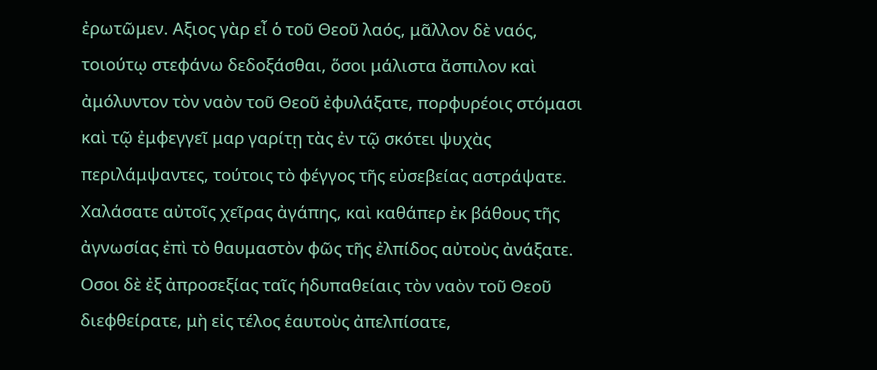ἐρωτῶμεν. Αξιος γὰρ εἶ ὁ τοῦ Θεοῦ λαός, μᾶλλον δὲ ναός, τοιούτῳ στεφάνω δεδοξάσθαι, ὅσοι μάλιστα ἄσπιλον καὶ ἀμόλυντον τὸν ναὸν τοῦ Θεοῦ ἐφυλάξατε, πορφυρέοις στόμασι καὶ τῷ ἐμφεγγεῖ μαρ γαρίτῃ τὰς ἐν τῷ σκότει ψυχὰς περιλάμψαντες, τούτοις τὸ φέγγος τῆς εὐσεβείας αστράψατε. Χαλάσατε αὐτοῖς χεῖρας ἀγάπης, καὶ καθάπερ ἐκ βάθους τῆς ἀγνωσίας ἐπὶ τὸ θαυμαστὸν φῶς τῆς ἐλπίδος αὐτοὺς ἀνάξατε. Οσοι δὲ ἐξ ἀπροσεξίας ταῖς ἡδυπαθείαις τὸν ναὸν τοῦ Θεοῦ διεφθείρατε, μὴ εἰς τέλος ἑαυτοὺς ἀπελπίσατε,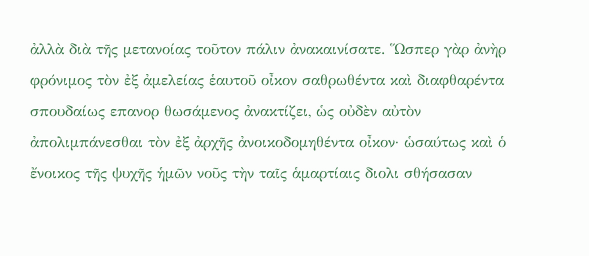ἀλλὰ διὰ τῆς μετανοίας τοῦτον πάλιν ἀνακαινίσατε. Ὥσπερ γὰρ ἀνὴρ φρόνιμος τὸν ἐξ ἀμελείας ἑαυτοῦ οἶκον σαθρωθέντα καὶ διαφθαρέντα σπουδαίως επανορ θωσάμενος ἀνακτίζει, ὡς οὐδὲν αὐτὸν ἀπολιμπάνεσθαι τὸν ἐξ ἀρχῆς ἀνοικοδομηθέντα οἶκον· ὡσαύτως καὶ ὁ ἔνοικος τῆς ψυχῆς ἡμῶν νοῦς τὴν ταῖς ἁμαρτίαις διολι σθήσασαν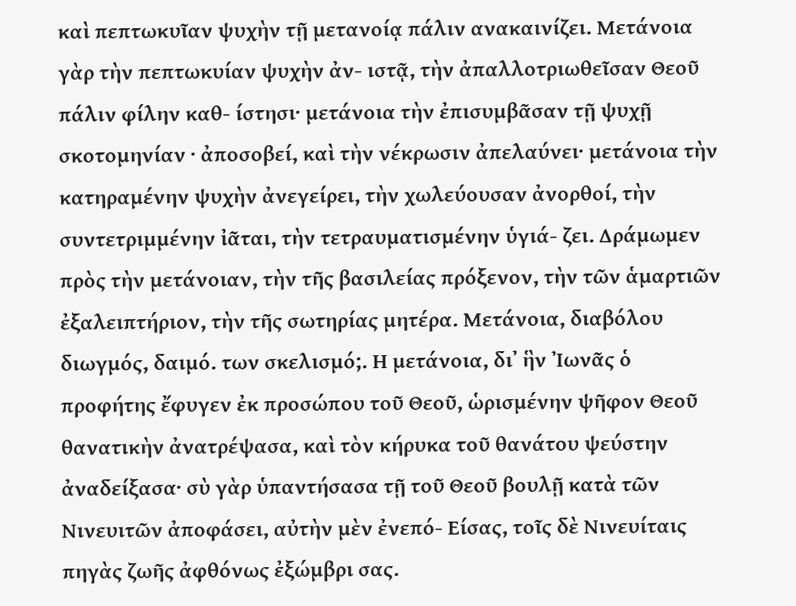καὶ πεπτωκυῖαν ψυχὴν τῇ μετανοίᾳ πάλιν ανακαινίζει. Μετάνοια γὰρ τὴν πεπτωκυίαν ψυχὴν ἀν- ιστᾷ, τὴν ἀπαλλοτριωθεῖσαν Θεοῦ πάλιν φίλην καθ- ίστησι· μετάνοια τὴν ἐπισυμβᾶσαν τῇ ψυχῇ σκοτομηνίαν · ἀποσοβεί, καὶ τὴν νέκρωσιν ἀπελαύνει· μετάνοια τὴν κατηραμένην ψυχὴν ἀνεγείρει, τὴν χωλεύουσαν ἀνορθοί, τὴν συντετριμμένην ἰᾶται, τὴν τετραυματισμένην ὑγιά- ζει. Δράμωμεν πρὸς τὴν μετάνοιαν, τὴν τῆς βασιλείας πρόξενον, τὴν τῶν ἁμαρτιῶν ἐξαλειπτήριον, τὴν τῆς σωτηρίας μητέρα. Μετάνοια, διαβόλου διωγμός, δαιμό. των σκελισμό;. Η μετάνοια, δι᾿ ἣν Ἰωνᾶς ὁ προφήτης ἔφυγεν ἐκ προσώπου τοῦ Θεοῦ, ὡρισμένην ψῆφον Θεοῦ θανατικὴν ἀνατρέψασα, καὶ τὸν κήρυκα τοῦ θανάτου ψεύστην ἀναδείξασα· σὺ γὰρ ὑπαντήσασα τῇ τοῦ Θεοῦ βουλῇ κατὰ τῶν Νινευιτῶν ἀποφάσει, αὐτὴν μὲν ἐνεπό- Είσας, τοῖς δὲ Νινευίταις πηγὰς ζωῆς ἀφθόνως ἐξώμβρι σας.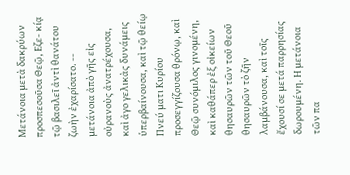Μετάνοια μετὰ δακρύων προσπεσοῦσα Θεῷ, Εζε- κίᾳ τῷ βασιλεῖ ἀντὶ θανάτου ζωὴν ἐχαρίσατο. -- μετάνοια ἀπὸ γῆς εἰς οὐρανοὺς ἀνατρέχουσα, καὶ ἀγο γελικὰς δυνάμεις ὑπερβαίνουσα, καὶ τῷ θείῳ Πνεύ ματι Κυρίου προσεγγίζουσα θρόνῳ, καὶ Θεῷ συνόμιλος γινομένη, καὶ καθάπερ ἐξ οἰκείων θησαυρῶν τῶν τοῦ Θεοῦ θησαυρῶν τὸ ζῆν λαμβάνουσα, καὶ τοῖς ἔχουσί σε μετά παρρησίας δωρουμένη. Η μετάνοια τῶν πα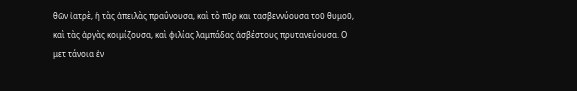θῶν ἰατρὲ, ἡ τὰς ἀπειλὰς πραΰνουσα, καὶ τὸ πῦρ και τασβεννύουσα τοῦ θυμοῦ, καὶ τὰς ἀργὰς κοιμίζουσα, καὶ φιλίας λαμπάδας ἀσβέστους πρυτανεύουσα. Ο μετ τάνοια ἐν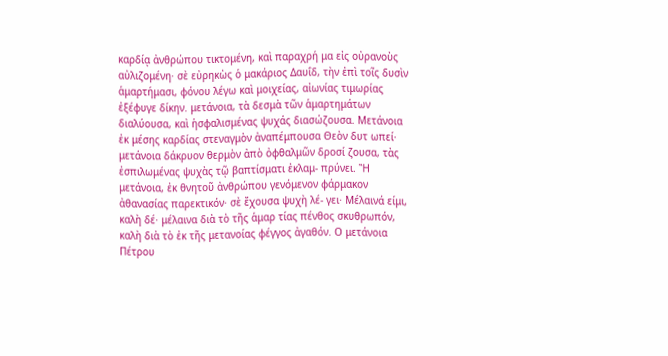καρδίᾳ ἀνθρώπου τικτομένη, καὶ παραχρή μα εἰς οὐρανοὺς αὐλιζομένη· σὲ εὐρηκὼς ὁ μακάριος Δαυΐδ, τὴν ἐπὶ τοῖς δυσὶν ἁμαρτήμασι, φόνου λέγω καὶ μοιχείας, αἰωνίας τιμωρίας ἐξέφυγε δίκην. μετάνοια, τὰ δεσμὰ τῶν ἁμαρτημάτων διαλύουσα, καὶ ἡσφαλισμένας ψυχάς διασώζουσα. Μετάνοια ἐκ μέσης καρδίας στεναγμὸν ἀναπέμπουσα Θεὸν δυτ ωπεί· μετάνοια δάκρυον θερμὸν ἀπὸ ὀφθαλμῶν δροσί ζουσα, τὰς ἐσπιλωμένας ψυχὰς τῷ βαπτίσματι ἐκλαμ- πρύνει. Ἢ μετάνοια, ἐκ θνητοῦ ἀνθρώπου γενόμενον φάρμακον ἀθανασίας παρεκτικόν· σὲ ἔχουσα ψυχὴ λέ- γει· Μέλαινά είμι, καλὴ δέ· μέλαινα διὰ τὸ τῆς ἁμαρ τίας πένθος σκυθρωπόν, καλὴ διὰ τὸ ἐκ τῆς μετανοίας φέγγος ἀγαθόν. Ο μετάνοια Πέτρου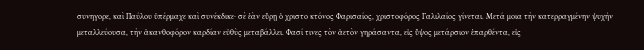συνηγορε, καὶ Παύλου ὑπέρμαχε καὶ συνέκδικε· σὲ ἐὰν εὕρῃ ὁ χριστο κτόνος Φαρισαίος, χριστοφόρος Γαλιλαίος γίνεται. Μετά μοια τὴν κατερραγμένην ψυχήν μεταλλεύουσα, τὴν ἀκανθοφόρον καρδίαν εὐθὺς μεταβάλλει. Φασί τινες τὸν ἀετὸν γηράσαντα, εἰς ὕψος μετάρσιον ἐπαρθέντα, εἰς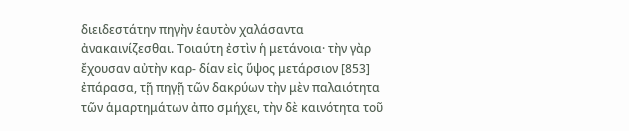διειδεστάτην πηγὴν ἑαυτὸν χαλάσαντα ἀνακαινίζεσθαι. Τοιαύτη ἐστὶν ἡ μετάνοια· τὴν γὰρ ἔχουσαν αὐτὴν καρ- δίαν εἰς ὕψος μετάρσιον [853] ἐπάρασα, τῇ πηγῇ τῶν δακρύων τὴν μὲν παλαιότητα τῶν ἁμαρτημάτων ἀπο σμήχει, τὴν δὲ καινότητα τοῦ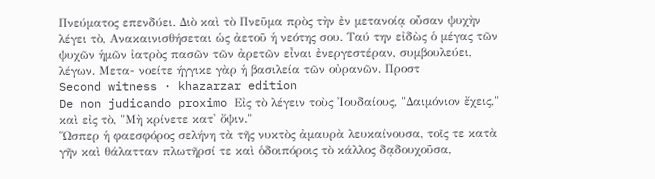Πνεύματος επενδύει. Διὸ καὶ τὸ Πνεῦμα πρὸς τὴν ἐν μετανοίᾳ οὖσαν ψυχὴν λέγει τὸ, Ανακαινισθήσεται ὡς ἀετοῦ ἡ νεότης σου. Ταύ την εἰδὼς ὁ μέγας τῶν ψυχῶν ἡμῶν ἰατρὸς πασῶν τῶν ἀρετῶν εἶναι ἐνεργεστέραν, συμβουλεύει, λέγων. Μετα- νοείτε ήγγικε γὰρ ἡ βασιλεία τῶν οὐρανῶν. Προστ
Second witness · khazarzar edition
De non judicando proximo Εἰς τὸ λέγειν τοὺς Ἰουδαίους, "Δαιμόνιον ἔχεις," καὶ εἰς τὸ, "Μὴ κρίνετε κατ' ὄψιν."
Ὥσπερ ἡ φαεσφόρος σελήνη τὰ τῆς νυκτὸς ἀμαυρὰ λευκαίνουσα, τοῖς τε κατὰ γῆν καὶ θάλατταν πλωτῆρσί τε καὶ ὁδοιπόροις τὸ κάλλος δᾳδουχοῦσα,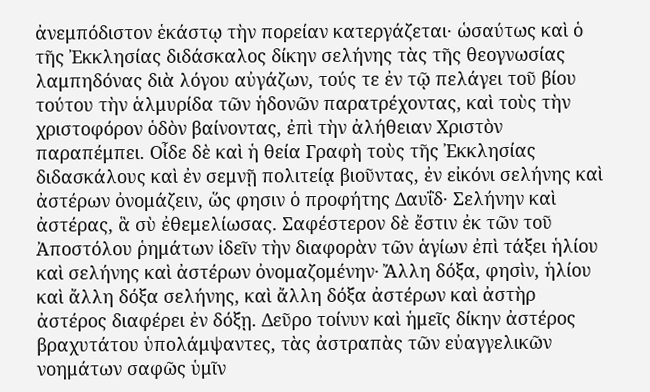ἀνεμπόδιστον ἑκάστῳ τὴν πορείαν κατεργάζεται· ὡσαύτως καὶ ὁ τῆς Ἐκκλησίας διδάσκαλος δίκην σελήνης τὰς τῆς θεογνωσίας λαμπηδόνας διὰ λόγου αὐγάζων, τούς τε ἐν τῷ πελάγει τοῦ βίου τούτου τὴν ἁλμυρίδα τῶν ἡδονῶν παρατρέχοντας, καὶ τοὺς τὴν χριστοφόρον ὁδὸν βαίνοντας, ἐπὶ τὴν ἀλήθειαν Χριστὸν παραπέμπει. Οἶδε δὲ καὶ ἡ θεία Γραφὴ τοὺς τῆς Ἐκκλησίας διδασκάλους καὶ ἐν σεμνῇ πολιτείᾳ βιοῦντας, ἐν εἰκόνι σελήνης καὶ ἀστέρων ὀνομάζειν, ὥς φησιν ὁ προφήτης Δαυΐδ· Σελήνην καὶ ἀστέρας, ἃ σὺ ἐθεμελίωσας. Σαφέστερον δὲ ἔστιν ἐκ τῶν τοῦ Ἀποστόλου ῥημάτων ἰδεῖν τὴν διαφορὰν τῶν ἁγίων ἐπὶ τάξει ἡλίου καὶ σελήνης καὶ ἀστέρων ὀνομαζομένην· Ἄλλη δόξα, φησὶν, ἡλίου καὶ ἄλλη δόξα σελήνης, καὶ ἄλλη δόξα ἀστέρων καὶ ἀστὴρ ἀστέρος διαφέρει ἐν δόξῃ. Δεῦρο τοίνυν καὶ ἡμεῖς δίκην ἀστέρος βραχυτάτου ὑπολάμψαντες, τὰς ἀστραπὰς τῶν εὐαγγελικῶν νοημάτων σαφῶς ὑμῖν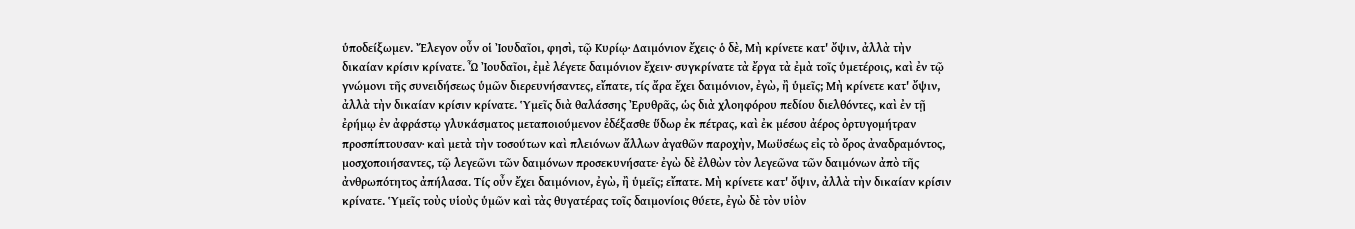ὑποδείξωμεν. Ἔλεγον οὖν οἱ Ἰουδαῖοι, φησὶ, τῷ Κυρίῳ· Δαιμόνιον ἔχεις· ὁ δὲ, Μὴ κρίνετε κατ' ὄψιν, ἀλλὰ τὴν δικαίαν κρίσιν κρίνατε. Ὦ Ἰουδαῖοι, ἐμὲ λέγετε δαιμόνιον ἔχειν· συγκρίνατε τὰ ἔργα τὰ ἐμὰ τοῖς ὑμετέροις, καὶ ἐν τῷ γνώμονι τῆς συνειδήσεως ὑμῶν διερευνήσαντες, εἴπατε, τίς ἄρα ἔχει δαιμόνιον, ἐγὼ, ἢ ὑμεῖς; Μὴ κρίνετε κατ' ὄψιν, ἀλλὰ τὴν δικαίαν κρίσιν κρίνατε. Ὑμεῖς διὰ θαλάσσης Ἐρυθρᾶς, ὡς διὰ χλοηφόρου πεδίου διελθόντες, καὶ ἐν τῇ ἐρήμῳ ἐν ἀφράστῳ γλυκάσματος μεταποιούμενον ἐδέξασθε ὕδωρ ἐκ πέτρας, καὶ ἐκ μέσου ἀέρος ὀρτυγομήτραν προσπίπτουσαν· καὶ μετὰ τὴν τοσούτων καὶ πλειόνων ἄλλων ἀγαθῶν παροχὴν, Μωϋσέως εἰς τὸ ὄρος ἀναδραμόντος, μοσχοποιήσαντες, τῷ λεγεῶνι τῶν δαιμόνων προσεκυνήσατε· ἐγὼ δὲ ἐλθὼν τὸν λεγεῶνα τῶν δαιμόνων ἀπὸ τῆς ἀνθρωπότητος ἀπήλασα. Τίς οὖν ἔχει δαιμόνιον, ἐγὼ, ἢ ὑμεῖς; εἴπατε. Μὴ κρίνετε κατ' ὄψιν, ἀλλὰ τὴν δικαίαν κρίσιν κρίνατε. Ὑμεῖς τοὺς υἱοὺς ὑμῶν καὶ τὰς θυγατέρας τοῖς δαιμονίοις θύετε, ἐγὼ δὲ τὸν υἱὸν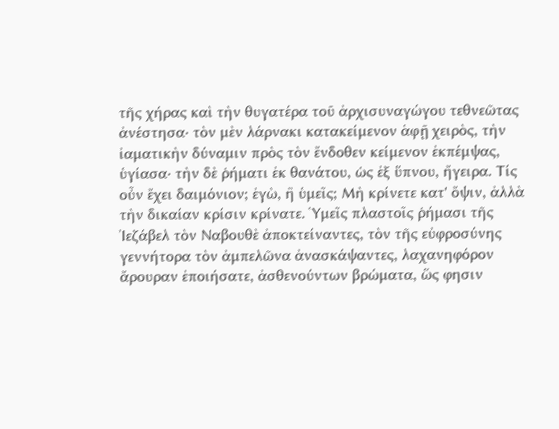τῆς χήρας καὶ τὴν θυγατέρα τοῦ ἀρχισυναγώγου τεθνεῶτας ἀνέστησα· τὸν μὲν λάρνακι κατακείμενον ἁφῇ χειρὸς, τὴν ἰαματικὴν δύναμιν πρὸς τὸν ἔνδοθεν κείμενον ἐκπέμψας, ὑγίασα· τὴν δὲ ῥήματι ἐκ θανάτου, ὡς ἐξ ὕπνου, ἤγειρα. Τίς οὖν ἔχει δαιμόνιον; ἐγὼ, ἢ ὑμεῖς; Μὴ κρίνετε κατ' ὄψιν, ἀλλὰ τὴν δικαίαν κρίσιν κρίνατε. Ὑμεῖς πλαστοῖς ῥήμασι τῆς Ἰεζάβελ τὸν Ναβουθὲ ἀποκτείναντες, τὸν τῆς εὐφροσύνης γεννήτορα τὸν ἀμπελῶνα ἀνασκάψαντες, λαχανηφόρον ἄρουραν ἐποιήσατε, ἀσθενούντων βρώματα, ὥς φησιν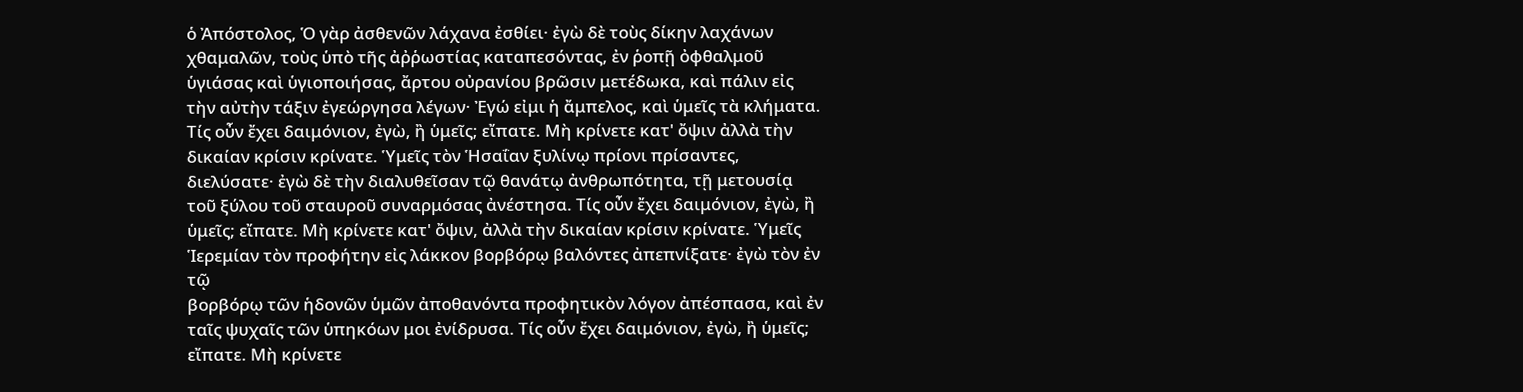ὁ Ἀπόστολος, Ὁ γὰρ ἀσθενῶν λάχανα ἐσθίει· ἐγὼ δὲ τοὺς δίκην λαχάνων χθαμαλῶν, τοὺς ὑπὸ τῆς ἀῤῥωστίας καταπεσόντας, ἐν ῥοπῇ ὀφθαλμοῦ ὑγιάσας καὶ ὑγιοποιήσας, ἄρτου οὐρανίου βρῶσιν μετέδωκα, καὶ πάλιν εἰς τὴν αὐτὴν τάξιν ἐγεώργησα λέγων· Ἐγώ εἰμι ἡ ἄμπελος, καὶ ὑμεῖς τὰ κλήματα. Τίς οὖν ἔχει δαιμόνιον, ἐγὼ, ἢ ὑμεῖς; εἴπατε. Μὴ κρίνετε κατ' ὄψιν ἀλλὰ τὴν δικαίαν κρίσιν κρίνατε. Ὑμεῖς τὸν Ἡσαΐαν ξυλίνῳ πρίονι πρίσαντες, διελύσατε· ἐγὼ δὲ τὴν διαλυθεῖσαν τῷ θανάτῳ ἀνθρωπότητα, τῇ μετουσίᾳ τοῦ ξύλου τοῦ σταυροῦ συναρμόσας ἀνέστησα. Τίς οὖν ἔχει δαιμόνιον, ἐγὼ, ἢ ὑμεῖς; εἴπατε. Μὴ κρίνετε κατ' ὄψιν, ἀλλὰ τὴν δικαίαν κρίσιν κρίνατε. Ὑμεῖς Ἱερεμίαν τὸν προφήτην εἰς λάκκον βορβόρῳ βαλόντες ἀπεπνίξατε· ἐγὼ τὸν ἐν τῷ
βορβόρῳ τῶν ἡδονῶν ὑμῶν ἀποθανόντα προφητικὸν λόγον ἀπέσπασα, καὶ ἐν ταῖς ψυχαῖς τῶν ὑπηκόων μοι ἐνίδρυσα. Τίς οὖν ἔχει δαιμόνιον, ἐγὼ, ἢ ὑμεῖς; εἴπατε. Μὴ κρίνετε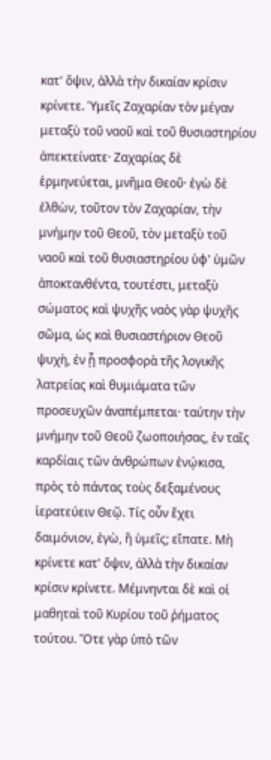κατ' ὄψιν, ἀλλὰ τὴν δικαίαν κρίσιν κρίνετε. Ὑμεῖς Ζαχαρίαν τὸν μέγαν μεταξὺ τοῦ ναοῦ καὶ τοῦ θυσιαστηρίου ἀπεκτείνατε· Ζαχαρίας δὲ ἑρμηνεύεται, μνῆμα Θεοῦ· ἐγὼ δὲ ἐλθὼν, τοῦτον τὸν Ζαχαρίαν, τὴν μνήμην τοῦ Θεοῦ, τὸν μεταξὺ τοῦ ναοῦ καὶ τοῦ θυσιαστηρίου ὑφ' ὑμῶν ἀποκτανθέντα, τουτέστι, μεταξὺ σώματος καὶ ψυχῆς ναὸς γὰρ ψυχῆς σῶμα, ὡς καὶ θυσιαστήριον Θεοῦ ψυχὴ, ἐν ᾗ προσφορὰ τῆς λογικῆς λατρείας καὶ θυμιάματα τῶν προσευχῶν ἀναπέμπεται· ταύτην τὴν μνήμην τοῦ Θεοῦ ζωοποιήσας, ἐν ταῖς καρδίαις τῶν ἀνθρώπων ἐνῴκισα, πρὸς τὸ πάντας τοὺς δεξαμένους ἱερατεύειν Θεῷ. Τίς οὖν ἔχει δαιμόνιον, ἐγὼ, ἢ ὑμεῖς; εἴπατε. Μὴ κρίνετε κατ' ὄψιν, ἀλλὰ τὴν δικαίαν κρίσιν κρίνετε. Μέμνηνται δὲ καὶ οἱ μαθηταὶ τοῦ Κυρίου τοῦ ῥήματος τούτου. Ὅτε γὰρ ὑπὸ τῶν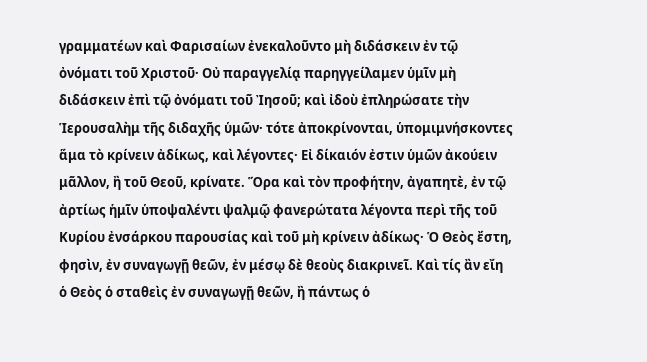γραμματέων καὶ Φαρισαίων ἐνεκαλοῦντο μὴ διδάσκειν ἐν τῷ ὀνόματι τοῦ Χριστοῦ· Οὐ παραγγελίᾳ παρηγγείλαμεν ὑμῖν μὴ διδάσκειν ἐπὶ τῷ ὀνόματι τοῦ Ἰησοῦ; καὶ ἰδοὺ ἐπληρώσατε τὴν Ἱερουσαλὴμ τῆς διδαχῆς ὑμῶν· τότε ἀποκρίνονται, ὑπομιμνήσκοντες ἅμα τὸ κρίνειν ἀδίκως, καὶ λέγοντες· Εἰ δίκαιόν ἐστιν ὑμῶν ἀκούειν μᾶλλον, ἢ τοῦ Θεοῦ, κρίνατε. Ὅρα καὶ τὸν προφήτην, ἀγαπητὲ, ἐν τῷ ἀρτίως ἡμῖν ὑποψαλέντι ψαλμῷ φανερώτατα λέγοντα περὶ τῆς τοῦ Κυρίου ἐνσάρκου παρουσίας καὶ τοῦ μὴ κρίνειν ἀδίκως· Ὁ Θεὸς ἔστη, φησὶν, ἐν συναγωγῇ θεῶν, ἐν μέσῳ δὲ θεοὺς διακρινεῖ. Καὶ τίς ἂν εἴη ὁ Θεὸς ὁ σταθεὶς ἐν συναγωγῇ θεῶν, ἢ πάντως ὁ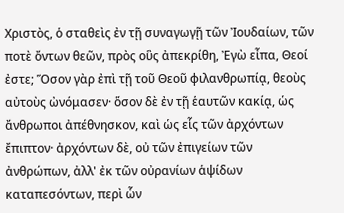Χριστὸς, ὁ σταθεὶς ἐν τῇ συναγωγῇ τῶν Ἰουδαίων, τῶν ποτὲ ὄντων θεῶν, πρὸς οὓς ἀπεκρίθη, Ἐγὼ εἶπα, Θεοί ἐστε; Ὅσον γὰρ ἐπὶ τῇ τοῦ Θεοῦ φιλανθρωπίᾳ, θεοὺς αὐτοὺς ὠνόμασεν· ὅσον δὲ ἐν τῇ ἑαυτῶν κακίᾳ, ὡς ἄνθρωποι ἀπέθνησκον, καὶ ὡς εἷς τῶν ἀρχόντων ἔπιπτον· ἀρχόντων δὲ, οὐ τῶν ἐπιγείων τῶν ἀνθρώπων, ἀλλ' ἐκ τῶν οὐρανίων ἁψίδων καταπεσόντων, περὶ ὧν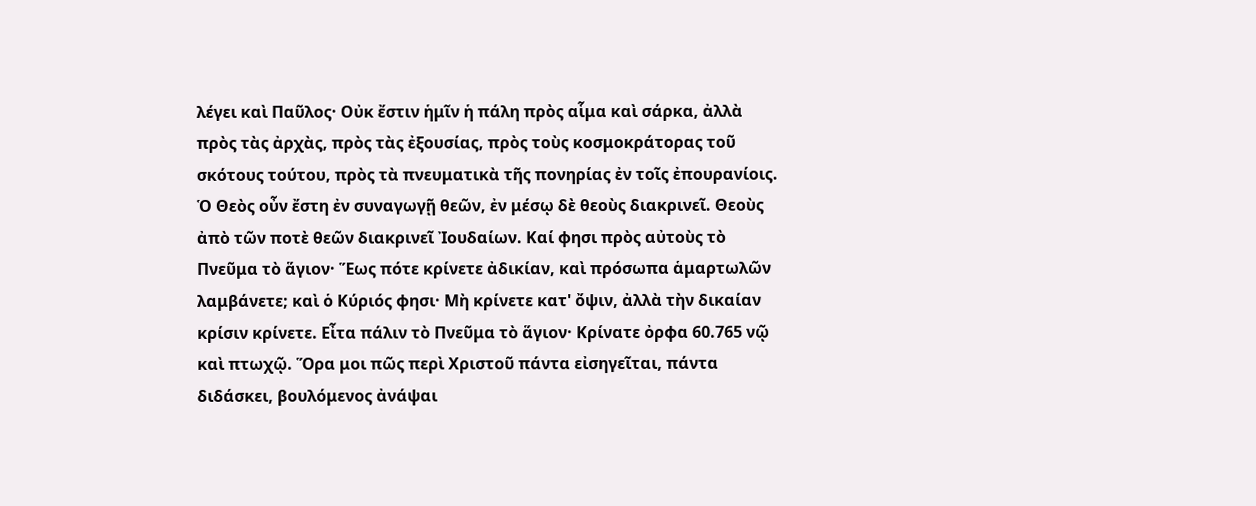λέγει καὶ Παῦλος· Οὐκ ἔστιν ἡμῖν ἡ πάλη πρὸς αἷμα καὶ σάρκα, ἀλλὰ πρὸς τὰς ἀρχὰς, πρὸς τὰς ἐξουσίας, πρὸς τοὺς κοσμοκράτορας τοῦ σκότους τούτου, πρὸς τὰ πνευματικὰ τῆς πονηρίας ἐν τοῖς ἐπουρανίοις. Ὁ Θεὸς οὖν ἔστη ἐν συναγωγῇ θεῶν, ἐν μέσῳ δὲ θεοὺς διακρινεῖ. Θεοὺς ἀπὸ τῶν ποτὲ θεῶν διακρινεῖ Ἰουδαίων. Καί φησι πρὸς αὐτοὺς τὸ Πνεῦμα τὸ ἅγιον· Ἕως πότε κρίνετε ἀδικίαν, καὶ πρόσωπα ἁμαρτωλῶν λαμβάνετε; καὶ ὁ Κύριός φησι· Μὴ κρίνετε κατ' ὄψιν, ἀλλὰ τὴν δικαίαν κρίσιν κρίνετε. Εἶτα πάλιν τὸ Πνεῦμα τὸ ἅγιον· Κρίνατε ὀρφα 60.765 νῷ καὶ πτωχῷ. Ὅρα μοι πῶς περὶ Χριστοῦ πάντα εἰσηγεῖται, πάντα διδάσκει, βουλόμενος ἀνάψαι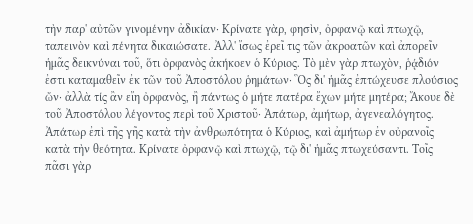τὴν παρ' αὐτῶν γινομένην ἀδικίαν· Κρίνατε γὰρ, φησὶν, ὀρφανῷ καὶ πτωχῷ, ταπεινὸν καὶ πένητα δικαιώσατε. Ἀλλ' ἴσως ἐρεῖ τις τῶν ἀκροατῶν καὶ ἀπορεῖν ἡμᾶς δεικνύναι τοῦ, ὅτι ὀρφανὸς ἀκήκοεν ὁ Κύριος. Τὸ μὲν γὰρ πτωχὸν, ῥᾴδιόν ἐστι καταμαθεῖν ἐκ τῶν τοῦ Ἀποστόλου ῥημάτων· Ὃς δι' ἡμᾶς ἐπτώχευσε πλούσιος ὤν· ἀλλὰ τίς ἂν εἴη ὀρφανὸς, ἢ πάντως ὁ μήτε πατέρα ἔχων μήτε μητέρα; Ἄκουε δὲ τοῦ Ἀποστόλου λέγοντος περὶ τοῦ Χριστοῦ· Ἀπάτωρ, ἀμήτωρ, ἀγενεαλόγητος. Ἀπάτωρ ἐπὶ τῆς γῆς κατὰ τὴν ἀνθρωπότητα ὁ Κύριος, καὶ ἀμήτωρ ἐν οὐρανοῖς κατὰ τὴν θεότητα. Κρίνατε ὀρφανῷ καὶ πτωχῷ, τῷ δι' ἡμᾶς πτωχεύσαντι. Τοῖς πᾶσι γὰρ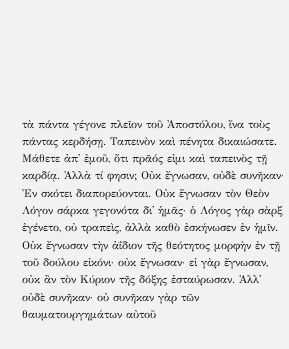τὰ πάντα γέγονε πλεῖον τοῦ Ἀποστόλου, ἵνα τοὺς πάντας κερδήσῃ. Ταπεινὸν καὶ πένητα δικαιώσατε. Μάθετε ἀπ' ἐμοῦ, ὅτι πρᾶός εἰμι καὶ ταπεινὸς τῇ καρδίᾳ. Ἀλλὰ τί φησιν; Οὐκ ἔγνωσαν, οὐδὲ συνῆκαν· Ἐν σκότει διαπορεύονται. Οὐκ ἔγνωσαν τὸν Θεὸν Λόγον σάρκα γεγονότα δι' ἡμᾶς· ὁ Λόγος γὰρ σὰρξ ἐγένετο, οὐ τραπεὶς, ἀλλὰ καθὸ ἐσκήνωσεν ἐν ἡμῖν. Οὐκ ἔγνωσαν τὴν ἀΐδιον τῆς θεότητος μορφὴν ἐν τῇ τοῦ δούλου εἰκόνι· οὐκ ἔγνωσαν· εἰ γὰρ ἔγνωσαν, οὐκ ἂν τὸν Κύριον τῆς δόξης ἐσταύρωσαν. Ἀλλ' οὐδὲ συνῆκαν· οὐ συνῆκαν γὰρ τῶν θαυματουργημάτων αὐτοῦ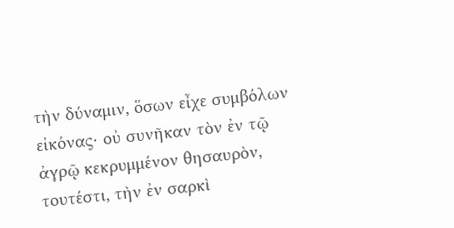τὴν δύναμιν, ὅσων εἶχε συμβόλων
εἰκόνας· οὐ συνῆκαν τὸν ἐν τῷ ἀγρῷ κεκρυμμένον θησαυρὸν, τουτέστι, τὴν ἐν σαρκὶ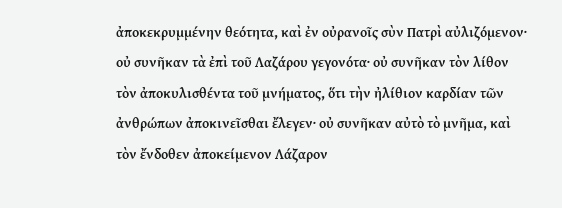ἀποκεκρυμμένην θεότητα, καὶ ἐν οὐρανοῖς σὺν Πατρὶ αὐλιζόμενον· οὐ συνῆκαν τὰ ἐπὶ τοῦ Λαζάρου γεγονότα· οὐ συνῆκαν τὸν λίθον τὸν ἀποκυλισθέντα τοῦ μνήματος, ὅτι τὴν ἠλίθιον καρδίαν τῶν ἀνθρώπων ἀποκινεῖσθαι ἔλεγεν· οὐ συνῆκαν αὐτὸ τὸ μνῆμα, καὶ τὸν ἔνδοθεν ἀποκείμενον Λάζαρον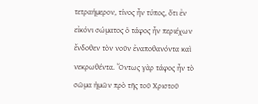τετραήμερον, τίνος ἦν τύπος, ὅτι ἐν εἰκόνι σώματος ὁ τάφος ἦν περιέχων ἔνδοθεν τὸν νοῦν ἐναποθανόντα καὶ νεκρωθέντα. Ὄντως γὰρ τάφος ἦν τὸ σῶμα ἡμῶν πρὸ τῆς τοῦ Χριστοῦ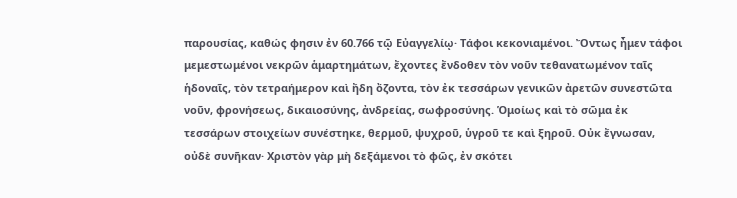παρουσίας, καθώς φησιν ἐν 60.766 τῷ Εὐαγγελίῳ· Τάφοι κεκονιαμένοι. Ὄντως ἦμεν τάφοι μεμεστωμένοι νεκρῶν ἁμαρτημάτων, ἔχοντες ἔνδοθεν τὸν νοῦν τεθανατωμένον ταῖς ἡδοναῖς, τὸν τετραήμερον καὶ ἤδη ὄζοντα, τὸν ἐκ τεσσάρων γενικῶν ἀρετῶν συνεστῶτα νοῦν, φρονήσεως, δικαιοσύνης, ἀνδρείας, σωφροσύνης. Ὁμοίως καὶ τὸ σῶμα ἐκ τεσσάρων στοιχείων συνέστηκε, θερμοῦ, ψυχροῦ, ὑγροῦ τε καὶ ξηροῦ. Οὐκ ἔγνωσαν, οὐδὲ συνῆκαν· Χριστὸν γὰρ μὴ δεξάμενοι τὸ φῶς, ἐν σκότει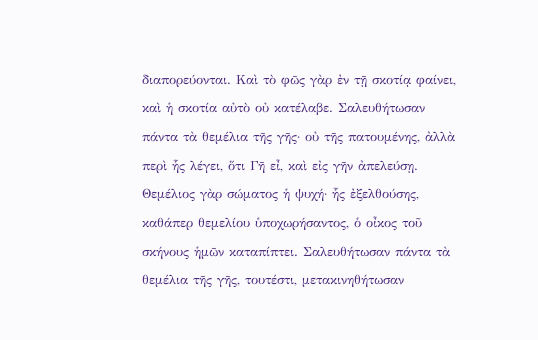διαπορεύονται. Καὶ τὸ φῶς γὰρ ἐν τῇ σκοτίᾳ φαίνει, καὶ ἡ σκοτία αὐτὸ οὐ κατέλαβε. Σαλευθήτωσαν πάντα τὰ θεμέλια τῆς γῆς· οὐ τῆς πατουμένης, ἀλλὰ περὶ ἧς λέγει, ὅτι Γῆ εἶ, καὶ εἰς γῆν ἀπελεύσῃ. Θεμέλιος γὰρ σώματος ἡ ψυχή· ἧς ἐξελθούσης, καθάπερ θεμελίου ὑποχωρήσαντος, ὁ οἶκος τοῦ σκήνους ἡμῶν καταπίπτει. Σαλευθήτωσαν πάντα τὰ θεμέλια τῆς γῆς, τουτέστι, μετακινηθήτωσαν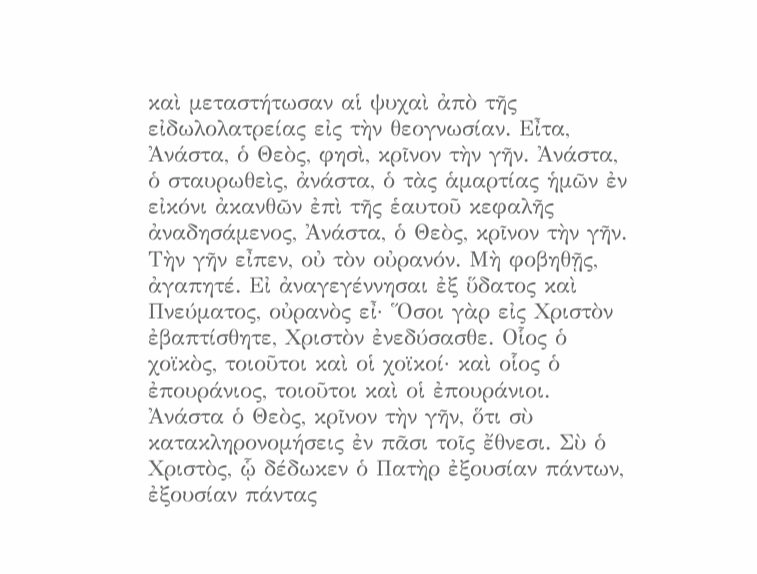καὶ μεταστήτωσαν αἱ ψυχαὶ ἀπὸ τῆς εἰδωλολατρείας εἰς τὴν θεογνωσίαν. Εἶτα, Ἀνάστα, ὁ Θεὸς, φησὶ, κρῖνον τὴν γῆν. Ἀνάστα, ὁ σταυρωθεὶς, ἀνάστα, ὁ τὰς ἁμαρτίας ἡμῶν ἐν εἰκόνι ἀκανθῶν ἐπὶ τῆς ἑαυτοῦ κεφαλῆς ἀναδησάμενος, Ἀνάστα, ὁ Θεὸς, κρῖνον τὴν γῆν. Τὴν γῆν εἶπεν, οὐ τὸν οὐρανόν. Μὴ φοβηθῇς, ἀγαπητέ. Εἰ ἀναγεγέννησαι ἐξ ὕδατος καὶ Πνεύματος, οὐρανὸς εἶ· Ὅσοι γὰρ εἰς Χριστὸν ἐβαπτίσθητε, Χριστὸν ἐνεδύσασθε. Οἷος ὁ χοϊκὸς, τοιοῦτοι καὶ οἱ χοϊκοί· καὶ οἷος ὁ ἐπουράνιος, τοιοῦτοι καὶ οἱ ἐπουράνιοι. Ἀνάστα ὁ Θεὸς, κρῖνον τὴν γῆν, ὅτι σὺ κατακληρονομήσεις ἐν πᾶσι τοῖς ἔθνεσι. Σὺ ὁ Χριστὸς, ᾧ δέδωκεν ὁ Πατὴρ ἐξουσίαν πάντων, ἐξουσίαν πάντας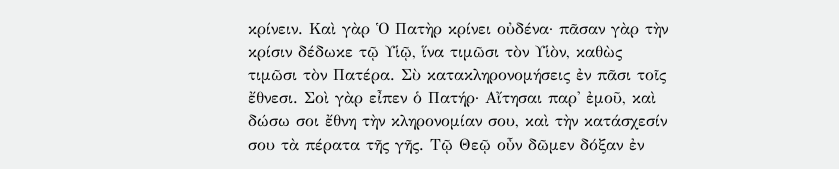κρίνειν. Καὶ γὰρ Ὁ Πατὴρ κρίνει οὐδένα· πᾶσαν γὰρ τὴν κρίσιν δέδωκε τῷ Υἱῷ, ἵνα τιμῶσι τὸν Υἱὸν, καθὼς τιμῶσι τὸν Πατέρα. Σὺ κατακληρονομήσεις ἐν πᾶσι τοῖς ἔθνεσι. Σοὶ γὰρ εἶπεν ὁ Πατήρ· Αἴτησαι παρ' ἐμοῦ, καὶ δώσω σοι ἔθνη τὴν κληρονομίαν σου, καὶ τὴν κατάσχεσίν σου τὰ πέρατα τῆς γῆς. Τῷ Θεῷ οὖν δῶμεν δόξαν ἐν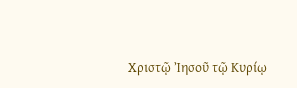Χριστῷ Ἰησοῦ τῷ Κυρίῳ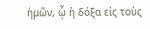ἡμῶν, ᾧ ἡ δόξα εἰς τοὺς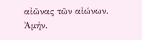αἰῶνας τῶν αἰώνων. Ἀμήν.